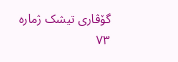گۆڤاری تیشک ژمارە ٧٣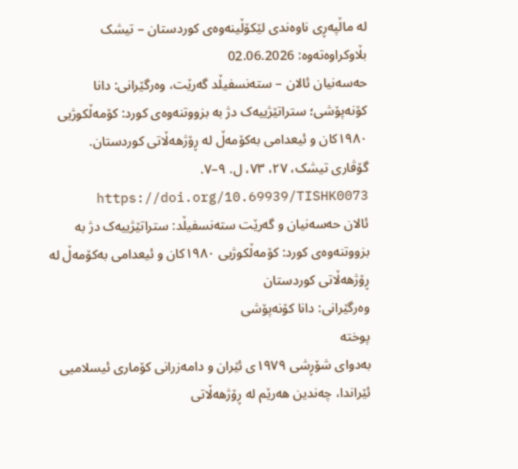لە ماڵپەڕی ناوەندی لێکۆڵینەوەی کوردستان – تیشک بڵاوکراوەتەوە: 02.06.2026
حەسەنیان ئالان – ستەنسفیڵد گەرێت، وەرگێرانی: دانا کۆنەپۆشی؛ ستراتێژییەک دژ بە بزووتنەوەی کورد: کۆمەڵکوژیی ١٩٨٠کان و ئیعدامی بەکۆمەڵ لە ڕۆژهەڵاتی کوردستان.
گۆڤاری تیشک، ٢٧، ٧٣، ل. ٩–٧. https://doi.org/10.69939/TISHK0073
ئالان حەسەنیان و گەرێت ستەنسفیڵد: ستراتێژییەک دژ بە بزووتنەوەی کورد: کۆمەڵکوژیی ١٩٨٠کان و ئیعدامی بەکۆمەڵ لە ڕۆژهەڵاتی کوردستان
وەرگێرانی: دانا کۆنەپۆشی
پوختە
بەدوای شۆڕشی ١٩٧٩ی ئێران و دامەزرانی کۆماری ئیسلامیی ئێراندا، چەندین هەرێم لە ڕۆژهەڵاتی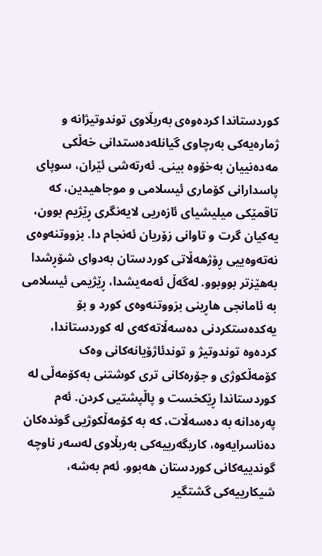کوردستاندا کردەوەی بەربڵاوی توندوتیژانە و ژمارەیەکی بەرچاوی گیانلەدەستدانی خەڵکی مەدەنییان بەخۆوە بینی. ئەرتەشی ئێران، سوپای پاسدارانی کۆماری ئیسلامی و موجاهیدین، کە تاقمێکی میلیشیای ئازەریی لایەنگری ڕێژیم بوون، یەکیان گرت و تاوانی زۆریان ئەنجام دا. بزووتنەوەی نەتەوەییی ڕۆژهەڵاتی کوردستان بەدوای شۆڕشدا بەهێزتر بووبوو. لەگەڵ ئەمەیشدا، ڕێژیمی ئیسلامی بە ئامانجی هاڕینی بزووتنەوەی کورد و بۆ یەکدەستکردنی دەسەڵاتەکەی لە کوردستاندا، کردەوە توندوتیژ و توندئاژۆیانەکانی وەک کۆمەڵکوژی و جۆرەکانی تری کوشتنی بەکۆمەڵی لە کوردستاندا ڕێکخست و پاڵپشتیی کردن. ئەم پەرەدانە بە دەسەڵات، کە بە کۆمەڵکوژیی گوندەکان دەناسرایەوە، کاریگەرییەکی بەربڵاوی لەسەر ناوچە گوندییەکانی کوردستان هەبوو. ئەم بەشە، شیکارییەکی گشتگیر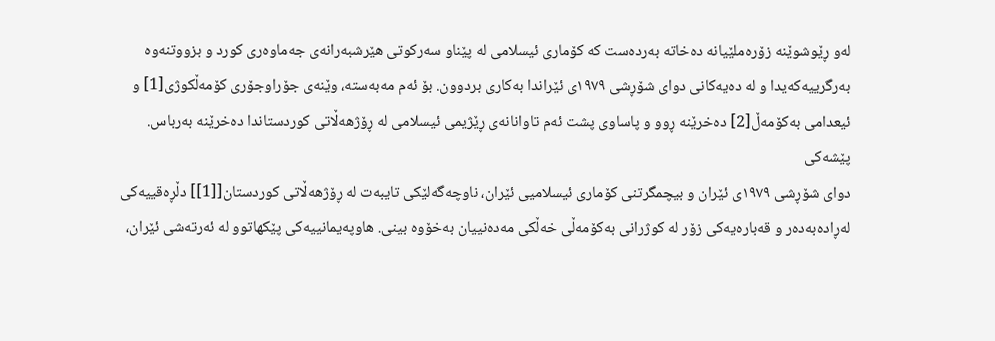لەو ڕێوشوێنە زۆرەملێیانە دەخاتە بەردەست کە کۆماری ئیسلامی لە پێناو سەرکوتی هێرشبەرانەی جەماوەری کورد و بزووتنەوە بەرگرییەکەیدا و لە دەیەکانی دوای شۆڕشی ١٩٧٩ی ئێراندا بەکاری بردوون. بۆ ئەم مەبەستە، وێنەی جۆراوجۆری کۆمەڵکوژی[1] و ئیعدامی بەکۆمەڵ[2] دەخرێنە ڕوو و پاساوی پشت ئەم تاوانانەی ڕێژیمی ئیسلامی لە ڕۆژهەڵاتی کوردستاندا دەخرێنە بەرباس.
پێشەکی
دوای شۆڕشی ١٩٧٩ی ئێران و بیچمگرتنی کۆماری ئیسلامیی ئێران، ناوچەگەلێکی تایبەت لە ڕۆژهەڵاتی کوردستان[[1]] دڵڕەقییەکی لەڕادەبەدەر و قەبارەیەکی زۆر لە کوژرانی بەکۆمەڵی خەڵکی مەدەنییان بەخۆوە بینی. هاوپەیمانییەکی پێکهاتوو لە ئەرتەشی ئێران،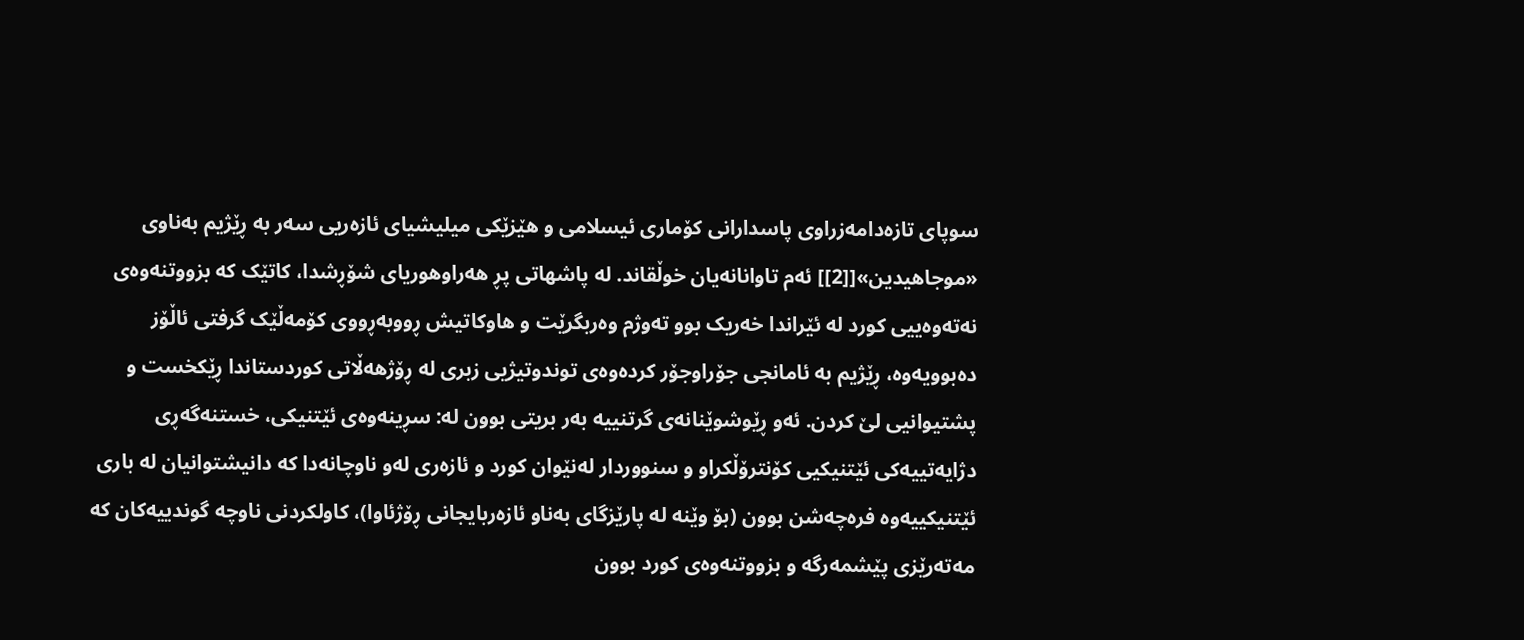سوپای تازەدامەزراوی پاسدارانی کۆماری ئیسلامی و هێزێکی میلیشیای ئازەریی سەر بە ڕێژیم بەناوی «موجاهیدین»[[2]] ئەم تاوانانەیان خوڵقاند. لە پاشهاتی پڕ هەراوهوریای شۆڕشدا، کاتێک کە بزووتنەوەی نەتەوەییی کورد لە ئێراندا خەریک بوو تەوژم وەربگرێت و هاوکاتیش ڕووبەڕووی کۆمەڵێک گرفتی ئاڵۆز دەبوویەوە، ڕێژیم بە ئامانجی جۆراوجۆر کردەوەی توندوتیژیی زبری لە ڕۆژهەڵاتی کوردستاندا ڕێکخست و پشتیوانیی لێ کردن. ئەو ڕێوشوێنانەی گرتنییە بەر بریتی بوون لە: سڕینەوەی ئێتنیکی، خستنەگەڕی دژایەتییەکی ئێتنیکیی کۆنترۆڵکراو و سنووردار لەنێوان کورد و ئازەری لەو ناوچانەدا کە دانیشتوانیان لە باری ئێتنیکییەوە فرەچەشن بوون (بۆ وێنە لە پارێزگای بەناو ئازەربایجانی ڕۆژئاوا)، کاولکردنی ناوچە گوندییەکان کە مەتەرێزی پێشمەرگە و بزووتنەوەی کورد بوون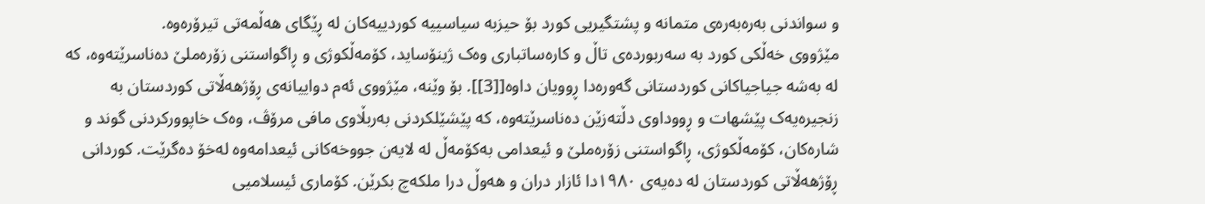و سواندنی بەرەبەرەی متمانە و پشتگیریی کورد بۆ حیزبە سیاسییە کوردییەکان لە ڕێگای هەڵمەتی تیرۆرەوە.
مێژووی خەڵکی کورد بە سەربوردەی تاڵ و کارەساتباری وەک ژینۆساید، کۆمەڵکوژی و ڕاگواستنی زۆرەملێ دەناسرێتەوە، کە لە بەشە جیاجیاکانی کوردستانی گەورەدا ڕوویان داوە[[3]]. بۆ وێنە، مێژووی ئەم دواییانەی ڕۆژهەڵاتی کوردستان بە زنجیرەیەک پێشهات و ڕووداوی دڵتەزێن دەناسرێتەوە، کە پێشێلکردنی بەربڵاوی مافی مرۆڤ، وەک خاپوورکردنی گوند و شارەکان، کۆمەڵکوژی، ڕاگواستنی زۆرەملێ و ئیعدامی بەکۆمەڵ لە لایەن جووخەکانی ئیعدامەوە لەخۆ دەگرێت. کوردانی ڕۆژهەڵاتی کوردستان لە دەیەی ١٩٨٠دا ئازار دران و هەوڵ درا ملکەچ بکرێن. کۆماری ئیسلامیی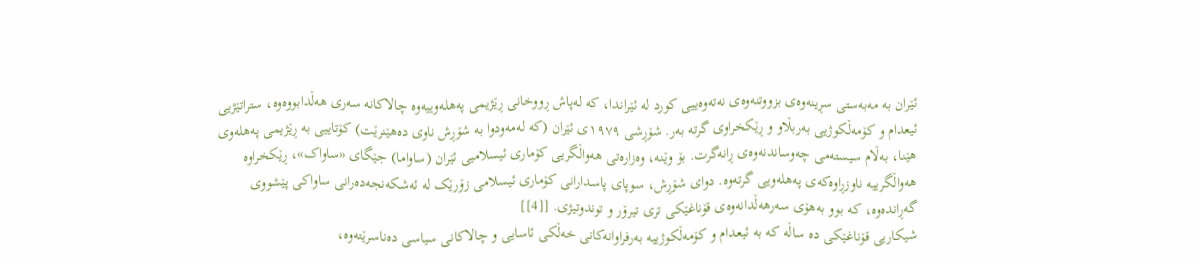ئێران بە مەبەستی سڕینەوەی بزووتنەوەی نەتەوەییی کورد لە ئێراندا، کە لەپاش ڕووخانی ڕێژیمی پەهلەوییەوە چالاکانە سەری هەڵدابووەوە، ستراتێژیی ئیعدام و کۆمەڵکوژیی بەربڵاو و ڕێکخراوی گرتە بەر. شۆڕشی ١٩٧٩ی ئێران (کە لەمەودوا بە شۆڕش ناوی دەهێنرێت) کۆتاییی بە ڕێژیمی پەهلەوی هێنا، بەڵام سیستەمی چەوساندنەوەی ڕانەگرت. بۆ وێنە، وەزارەتی هەواڵگریی کۆماری ئیسلامیی ئێران (ساواما) جێگای «ساواک»، ڕێکخراوە هەواڵگرییە ناوزڕاوەکەی پەهلەویی گرتەوە. دوای شۆڕش، سوپای پاسدارانی کۆماری ئیسلامی زۆرێک لە ئەشکەنجەدەرانی ساواکی پێشووی گەڕاندەوە، کە بوو بەهۆی سەرهەڵدانەوەی قۆناغێکی تری تیرۆر و توندوتیژی. [[4]]
شیکاریی قۆناغێکی دە ساڵە کە بە ئیعدام و کۆمەڵکوژییە بەرفراوانەکانی خەڵکی ئاسایی و چالاکانی سیاسی دەناسرێتەوە،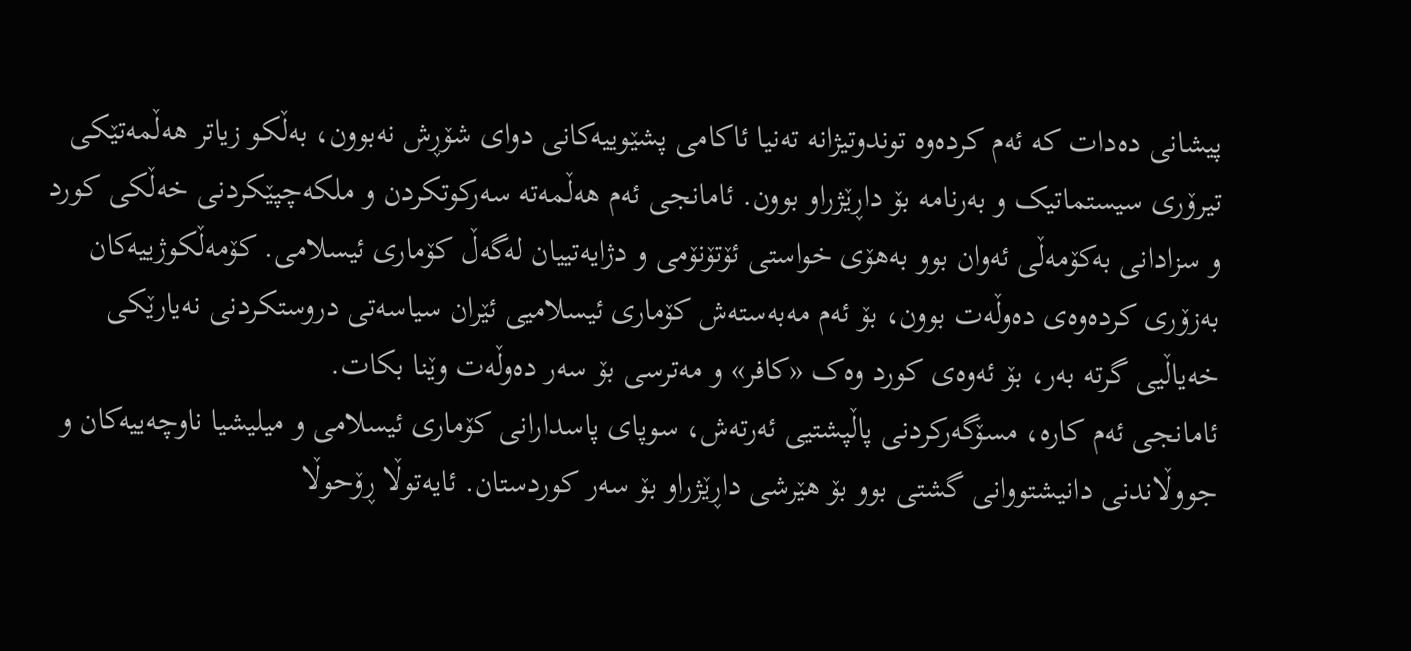پیشانی دەدات کە ئەم کردەوە توندوتیژانە تەنیا ئاکامی پشێوییەکانی دوای شۆڕش نەبوون، بەڵکو زیاتر هەڵمەتێکی تیرۆری سیستماتیک و بەرنامە بۆ داڕێژراو بوون. ئامانجی ئەم هەڵمەتە سەرکوتکردن و ملکەچپێکردنی خەڵکی کورد و سزادانی بەکۆمەڵی ئەوان بوو بەهۆی خواستی ئۆتۆنۆمی و دژایەتییان لەگەڵ کۆماری ئیسلامی. کۆمەڵکوژییەکان بەزۆری کردەوەی دەوڵەت بوون، بۆ ئەم مەبەستەش کۆماری ئیسلامیی ئێران سیاسەتی دروستکردنی نەیارێکی خەیاڵیی گرتە بەر، بۆ ئەوەی کورد وەک «کافر» و مەترسی بۆ سەر دەوڵەت وێنا بکات.
ئامانجی ئەم کارە، مسۆگەرکردنی پاڵپشتیی ئەرتەش، سوپای پاسدارانی کۆماری ئیسلامی و میلیشیا ناوچەییەکان و جووڵاندنی دانیشتووانی گشتی بوو بۆ هێرشی داڕێژراو بۆ سەر کوردستان. ئایەتوڵا ڕۆحوڵا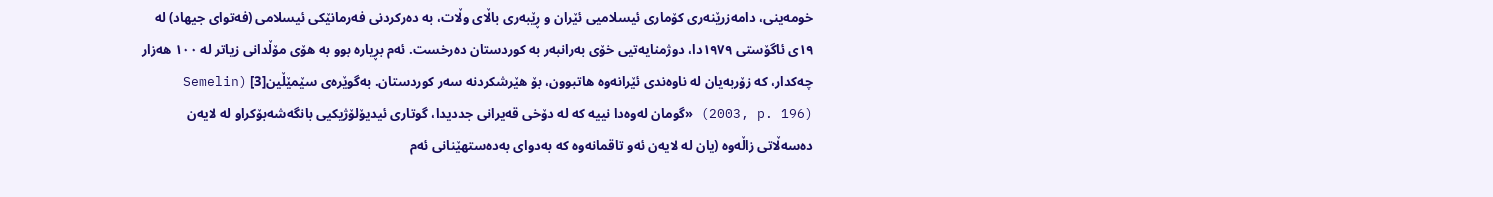خومەینی، دامەزرێنەری کۆماری ئیسلامیی ئێران و ڕێبەری باڵای وڵات، بە دەرکردنی فەرمانێکی ئیسلامی (فەتوای جیهاد) لە ١٩ی ئاگۆستی ١٩٧٩دا، دوژمنایەتیی خۆی بەرانبەر بە کوردستان دەرخست. ئەم بڕیارە بوو بە هۆی مۆڵدانی زیاتر لە ١٠٠ هەزار چەکدار، کە زۆربەیان لە ناوەندی ئێرانەوە هاتبوون، بۆ هێرشکردنە سەر کوردستان. بەگوێرەی سێمێڵین[3] (Semelin (2003, p. 196) «گومان لەوەدا نییە کە لە دۆخی قەیرانی جددیدا، گوتاری ئیدیۆلۆژیکیی بانگەشەبۆکراو لە لایەن دەسەڵاتی زاڵەوە (یان لە لایەن ئەو تاقمانەوە کە بەدوای بەدەستهێنانی ئەم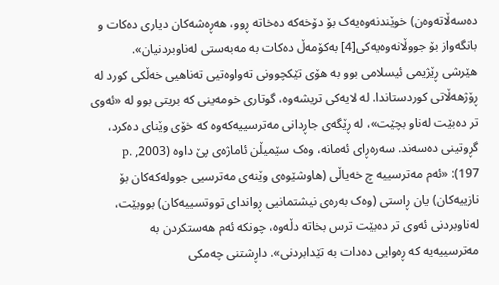دەسەڵاتەوەن) خوێندنەوەیەک بۆ دۆخەکە دەخاتە ڕوو، هەڕەشەکان دیاری دەکات و بانگەواز بۆ جووڵانەوەیەکی[4] بەکۆمەڵ دەکات بە مەبەستی لەناوبردنیان».
هێرشی ڕێژیمی ئیسلامی بوو بە هۆی تێکچوونی تەواوەتیی تەناهیی خەڵکی کورد لە ڕۆژهەڵاتی کوردستاندا. لە لایەکی تریشەوە، گوتاری خومەینی کە بریتی بوو لە «ئەوی تر دەبێت لەناو بچێت»، لە ڕێگەی جاڕدانی مەترسییەکەوە کە خۆی وێنای دەکرد، گڕوتینی دەسەند. سەرەڕای ئەمانە، وەک سێمیڵن ئاماژەی پێ داوە (2003, p. 197): «ئەم مەترسییە چ خەیاڵی (هاوشێوەی وێنەی مەترسیی جوولەکەکان بۆ نازییەکان) یان ڕاستی (وەک بەرەی نیشتمانیی ڕواندای تووتسییەکان) بووبێت، لەناوبردنی ئەوی تر دەبێت ترس بخاتە دڵەوە، چونکە ئەم هەستکردن بە مەترسییەیە کە ڕەوایی دەدات بە تێدابردنی». داڕشتنی چەمکی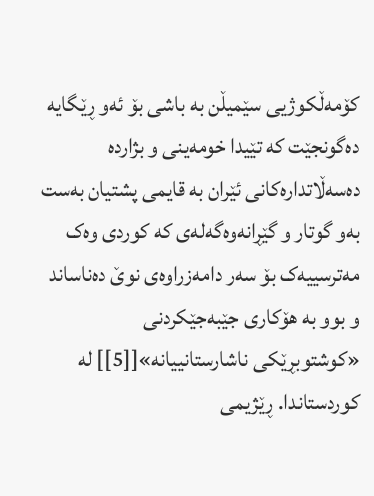کۆمەڵکوژیی سێمیڵن بە باشی بۆ ئەو ڕێگایە دەگونجێت کە تێیدا خومەینی و بژاردە دەسەڵاتدارەکانی ئێران بە قایمی پشتیان بەست بەو گوتار و گێڕانەوەگەلەی کە کوردی وەک مەترسییەک بۆ سەر دامەزراوەی نوێ دەناساند و بوو بە هۆکاری جێبەجێکردنی «کوشتوبڕێکی ناشارستانییانە»[[5]] لە کوردستاندا. ڕێژیمی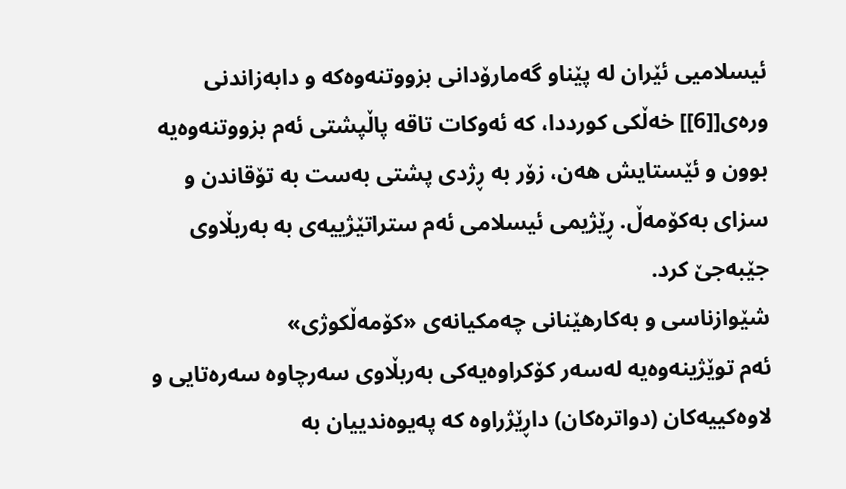ئیسلامیی ئێران لە پێناو گەمارۆدانی بزووتنەوەکە و دابەزاندنی ورەی[[6]] خەڵکی کورددا، کە ئەوکات تاقە پاڵپشتی ئەم بزووتنەوەیە بوون و ئێستایش هەن، زۆر بە ڕژدی پشتی بەست بە تۆقاندن و سزای بەکۆمەڵ. ڕێژیمی ئیسلامی ئەم ستراتێژییەی بە بەربڵاوی جێبەجێ کرد.
شێوازناسی و بەکارهێنانی چەمکیانەی «کۆمەڵکوژی»
ئەم توێژینەوەیە لەسەر کۆکراوەیەکی بەربڵاوی سەرچاوە سەرەتایی و لاوەکییەکان (دواترەکان) داڕێژراوە کە پەیوەندییان بە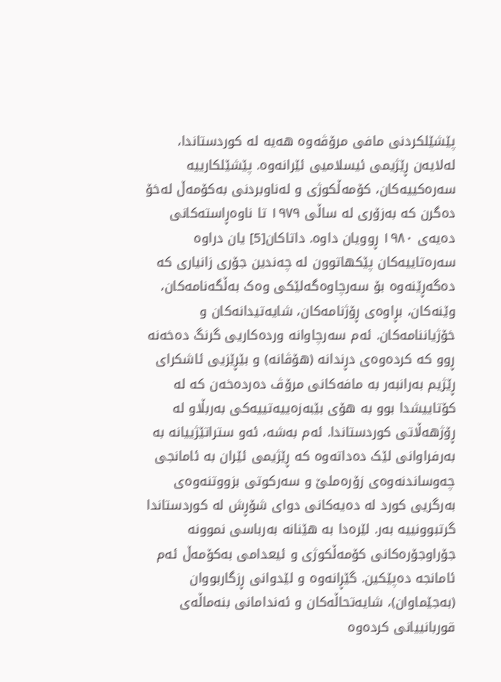پێشێلکردنی مافی مرۆڤەوە هەیە لە کوردستاندا، لەلایەن ڕێژیمی ئیسلامیی ئێرانەوە. پێشێلکارییە سەرەکییەکان، کۆمەڵکوژی و لەناوبردنی بەکۆمەڵ لەخۆ دەگرن کە بەزۆری لە ساڵی ١٩٧٩ تا ناوەڕاستەکانی دەیەی ١٩٨٠ ڕوویان داوە. داتاکان[5] یان دراوە سەرەتاییەکان پێکهاتوون لە چەندین جۆری زانیاری کە دەگەڕێنەوە بۆ سەرچاوەگەلێکی وەک بەڵگەنامەکان، وێنەکان، بڕاوەی ڕۆژنامەکان، شایەتیدانەکان و خۆژیاننامەکان. ئەم سەرچاوانە وردەکاریی گرنگ دەخەنە ڕوو کە کردەوەی دڕندانە (هۆڤانە) و بێڕێزیی ئاشکرای ڕێژیم بەرانبەر بە مافەکانی مرۆڤ دەردەخەن کە لە کۆتاییشدا بوو بە هۆی بێبەزەییەتییەکی بەربڵاو لە ڕۆژهەڵاتی کوردستاندا. ئەم بەشە، ئەو ستراتێژییانە بە بەرفراوانی لێک دەداتەوە کە ڕێژیمی ئێران بە ئامانجی چەوساندنەوەی زۆرەملێ و سەرکوتی بزووتنەوەی بەرگریی کورد لە دەیەکانی دوای شۆڕش لە کوردستاندا گرتبوونییە بەر. لێرەدا بە هێنانە بەرباسی نموونە جۆراوجۆرەکانی کۆمەڵکوژی و ئیعدامی بەکۆمەڵ ئەم ئامانجە دەپێکین. گێڕانەوە و لێدوانی ڕزگاربووان (بەجێماوان)، شایەتحاڵەکان و ئەندامانی بنەماڵەی قوربانییانی کردەوە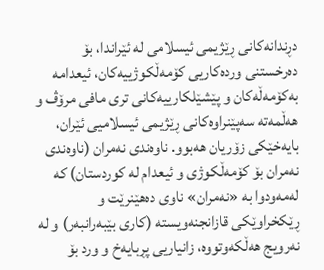دڕندانەکانی ڕێژیمی ئیسلامی لە ئێراندا، بۆ دەرخستنی وردەکاریی کۆمەڵکوژییەکان، ئیعدامە بەکۆمەڵەکان و پێشێلکارییەکانی تری مافی مرۆڤ و هەڵمەتە سەپێنراوەکانی ڕێژیمی ئیسلامیی ئێران، بایەخێکی زۆریان هەبوو. ناوەندی نەمران (ناوەندی نەمران بۆ کۆمەڵکوژی و ئیعدام لە کوردستان) کە لەمەودوا بە «نەمران» ناوی دەهێنرێت و ڕێکخراوێکی قازانجنەویستە (کاری بێبەرانبەر) و لە نەرویج هەڵکەوتووە، زانیاریی پڕبایەخ و ورد بۆ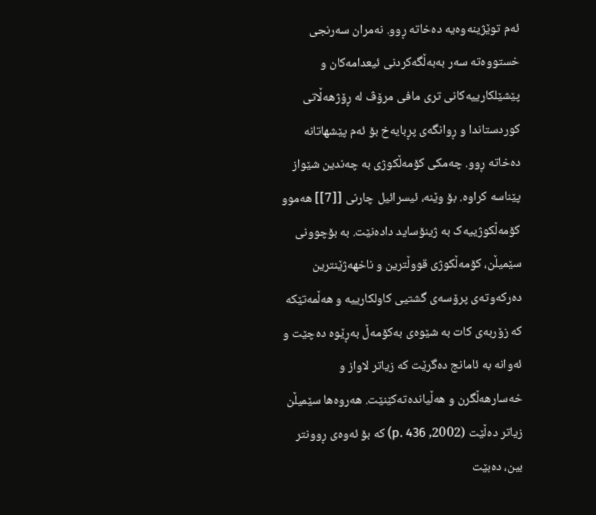ئەم توێژینەوەیە دەخاتە ڕوو. نەمران سەرنجی خستووەتە سەر بەبەڵگەکردنی ئیعدامەکان و پێشێلکارییەکانی تری مافی مرۆڤ لە ڕۆژهەڵاتی کوردستاندا و ڕوانگەی پڕبایەخ بۆ ئەم پێشهاتانە دەخاتە ڕوو. چەمکی کۆمەڵکوژی بە چەندین شێواز پێناسە کراوە. بۆ وێنە، ئیسرائیل چارنی [[7]] هەموو کۆمەڵکوژییەک بە ژینۆساید دادەنێت. بە بۆچوونی سێمیڵن، کۆمەڵکوژی قووڵترین و ناخهەژێنترین دەرکەوتەی پرۆسەی گشتیی کاولکارییە و هەڵمەتێکە کە زۆربەی کات بە شێوەی بەکۆمەڵ بەڕێوە دەچێت و ئەوانە بە ئامانج دەگرێت کە زیاتر لاواز و خەسارهەڵگرن و هەڵیاندەتەکێنێت. هەروەها سێمیڵن زیاتر دەڵێت (2002, p. 436) کە بۆ ئەوەی ڕوونتر بین، دەبێت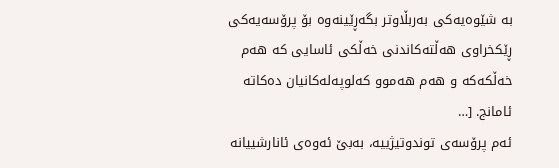بە شێوەیەکی بەربڵاوتر بگەڕێینەوە بۆ پرۆسەیەکی ڕێکخراوی هەڵتەکاندنی خەڵکی ئاسایی کە هەم خەڵکەکە و هەم هەموو کەلوپەلەکانیان دەکاتە ئامانج. […
ئەم پرۆسەی توندوتیژییە، بەبێ ئەوەی ئانارشییانە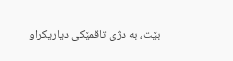بێت، بە دژی تاقمێکی دیاریکراو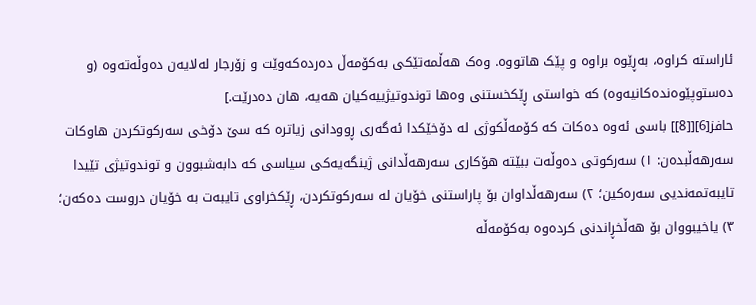ئاراستە کراوە، بەڕێوە براوە و پێک هاتووە. وەک هەڵمەتێکی بەکۆمەڵ دەردەکەوێت و زۆرجار لەلایەن دەوڵەتەوە (و دەستوپێوەندەکانیەوە) کە خواستی ڕێکخستنی وەها توندوتیژییەکیان هەیە، هان دەدرێت.]
حافز[6][[8]] باسی ئەوە دەکات کە کۆمەڵکوژی لە دۆخێکدا ئەگەری ڕوودانی زیاترە کە سێ دۆخی سەرکوتکردن هاوکات سەرهەڵبدەن: ١) سەرکوتی دەوڵەت ببێتە هۆکاری سەرهەڵدانی ژینگەیەکی سیاسی کە دابەشبوون و توندوتیژی تێیدا تایبەتمەندیی سەرەکین؛ ٢) سەرهەڵداوان بۆ پاراستنی خۆیان لە سەرکوتکردن، ڕێکخراوی تایبەت بە خۆیان دروست دەکەن؛ ٣) یاخیبووان بۆ هەڵخڕاندنی کردەوە بەکۆمەڵە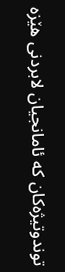توندوتیژەکان کە ئامانجیان لابردنی هێزە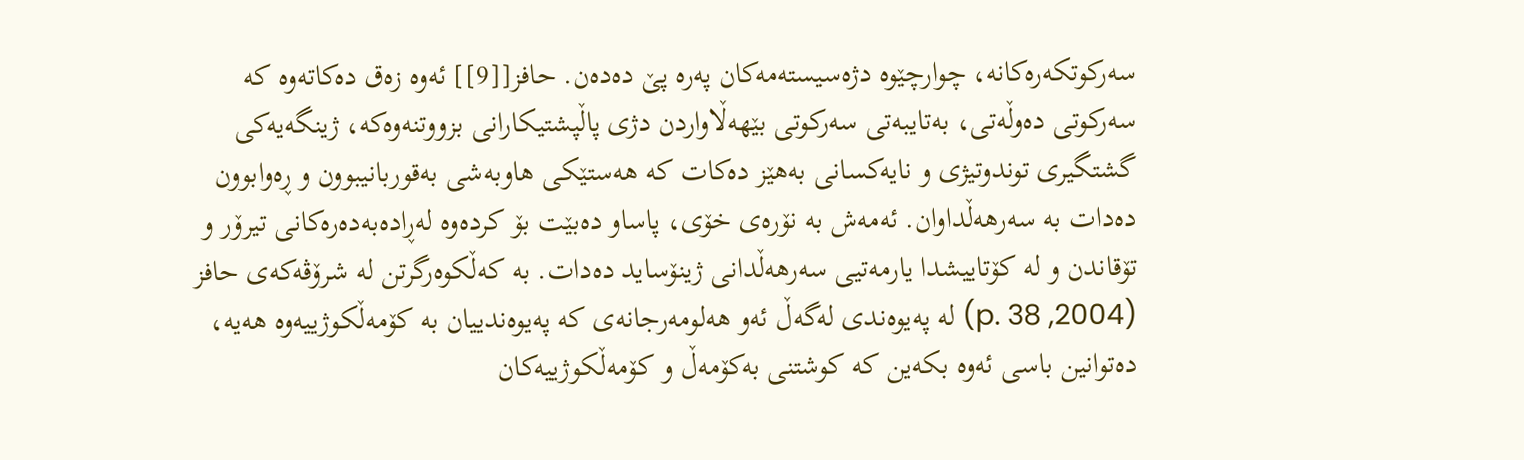سەرکوتکەرەکانە، چوارچێوە دژەسیستەمەکان پەرە پێ دەدەن. حافز[[9]] ئەوە زەق دەکاتەوە کە سەرکوتی دەوڵەتی، بەتایبەتی سەرکوتی بێهەڵاواردن دژی پاڵپشتیکارانی بزووتنەوەکە، ژینگەیەکی گشتگیری توندوتیژی و نایەکسانی بەهێز دەکات کە هەستێکی هاوبەشی بەقوربانیبوون و ڕەوابوون دەدات بە سەرهەڵداوان. ئەمەش بە نۆرەی خۆی، پاساو دەبێت بۆ کردەوە لەڕادەبەدەرەکانی تیرۆر و تۆقاندن و لە کۆتاییشدا یارمەتیی سەرهەڵدانی ژینۆساید دەدات. بە کەڵکوەرگرتن لە شرۆڤەکەی حافز (2004, p. 38) لە پەیوەندی لەگەڵ ئەو هەلومەرجانەی کە پەیوەندییان بە کۆمەڵکوژییەوە هەیە، دەتوانین باسی ئەوە بکەین کە کوشتنی بەکۆمەڵ و کۆمەڵکوژییەکان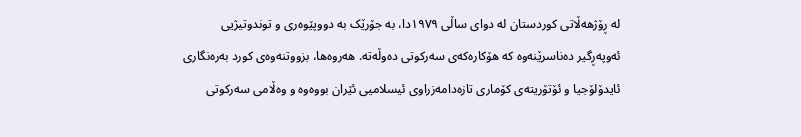لە ڕۆژهەڵاتی کوردستان لە دوای ساڵی ١٩٧٩دا، بە جۆرێک بە دووپێوەری و توندوتیژیی ئەوپەڕگیر دەناسرێنەوە کە هۆکارەکەی سەرکوتی دەوڵەتە. هەروەها، بزووتنەوەی کورد بەرەنگاری ئایدۆلۆجیا و ئۆتۆریتەی کۆماری تازەدامەزراوی ئیسلامیی ئێران بووەوە و وەڵامی سەرکوتی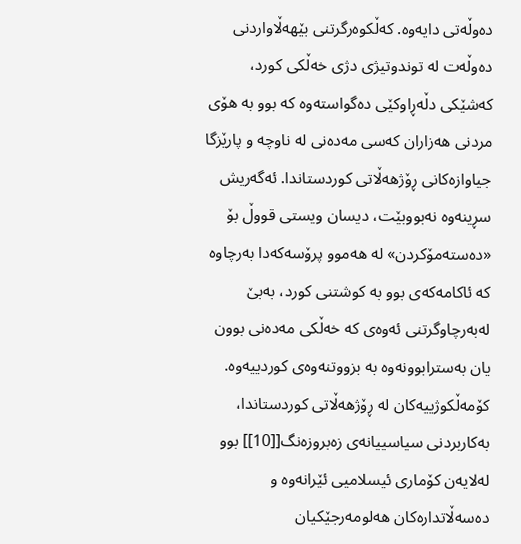دەوڵەتی دایەوە. کەڵکوەرگرتنی بێهەڵاواردنی دەوڵەت لە توندوتیژی دژی خەڵکی کورد، کەشێکی دڵەڕاوکێی دەگواستەوە کە بوو بە هۆی مردنی هەزاران کەسی مەدەنی لە ناوچە و پارێزگا جیاوازەکانی ڕۆژهەڵاتی کوردستاندا. ئەگەریش سڕینەوە نەبووبێت، دیسان ویستی قووڵ بۆ «دەستەمۆکردن» لە هەموو پرۆسەکەدا بەرچاوە کە ئاکامەکەی بوو بە کوشتنی کورد، بەبێ لەبەرچاوگرتنی ئەوەی کە خەڵکی مەدەنی بوون یان بەسترابوونەوە بە بزووتنەوەی کوردییەوە. کۆمەڵکوژییەکان لە ڕۆژهەڵاتی کوردستاندا، بەکاربردنی سیاسییانەی زەبروزەنگ[[10]] بوو لەلایەن کۆماری ئیسلامیی ئێرانەوە و دەسەڵاتدارەکان هەلومەرجێکیان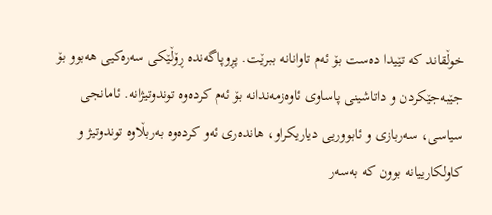خوڵقاند کە تێیدا دەست بۆ ئەم تاوانانە ببرێت. پڕوپاگەندە ڕۆڵێکی سەرەکیی هەبوو بۆ جێبەجێکردن و داتاشینی پاساوی ئاوەزمەندانە بۆ ئەم کردەوە توندوتیژانە. ئامانجی سیاسی، سەربازی و ئابووریی دیاریکراو، هاندەری ئەو کردەوە بەربڵاوە توندوتیژ و کاولکارییانە بوون کە بەسەر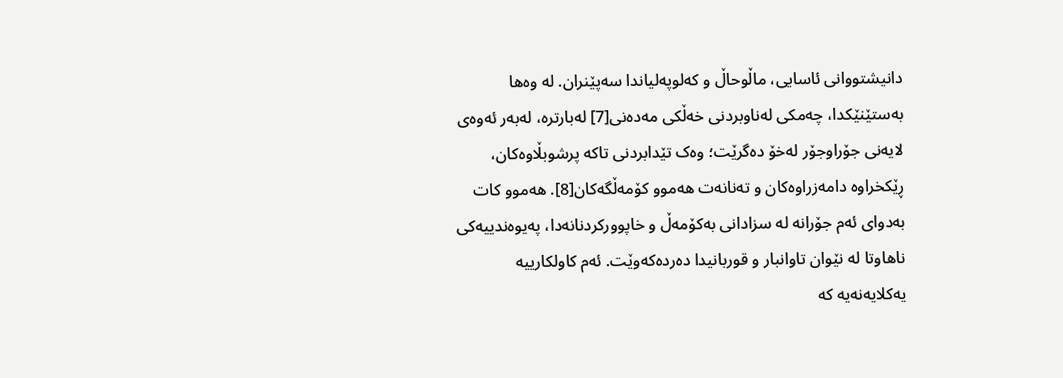دانیشتووانی ئاسایی، ماڵوحاڵ و کەلوپەلیاندا سەپێنران. لە وەها بەستێنێکدا، چەمکی لەناوبردنی خەڵکی مەدەنی[7] لەبارترە، لەبەر ئەوەی لایەنی جۆراوجۆر لەخۆ دەگرێت؛ وەک تێدابردنی تاکە پرشوبڵاوەکان، ڕێکخراوە دامەزراوەکان و تەنانەت هەموو کۆمەڵگەکان[8]. هەموو کات بەدوای ئەم جۆرانە لە سزادانی بەکۆمەڵ و خاپوورکردنانەدا، پەیوەندییەکی ناهاوتا لە نێوان تاوانبار و قوربانیدا دەردەکەوێت. ئەم کاولکارییە یەکلایەنەیە کە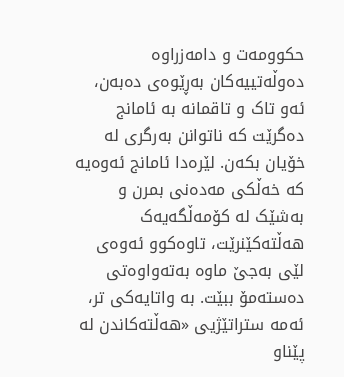حکوومەت و دامەزراوە دەوڵەتییەکان بەڕێوەی دەبەن، ئەو تاک و تاقمانە بە ئامانج دەگرێت کە ناتوانن بەرگری لە خۆیان بکەن. لێرەدا ئامانج ئەوەیە کە خەڵکی مەدەنی بمرن و بەشێک لە کۆمەڵگەیەک هەڵتەکێنرێت، تاوەکوو ئەوەی لێی بەجێ ماوە بەتەواوەتی دەستەمۆ ببێت. بە واتایەکی تر، ئەمە ستراتێژیی «هەڵتەکاندن لە پێناو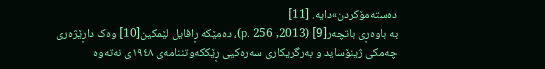دەستەمۆکردن»دایە. [11]
بە باوەڕی باتچەر[9] (2013, p. 256)، دەمێکە ڕافایل لێمکین[10] وەک داڕێژەری چەمکی ژینۆساید و بەرگریکاری سەرەکیی ڕێککەوتننامەی ١٩٤٨ی نەتەوە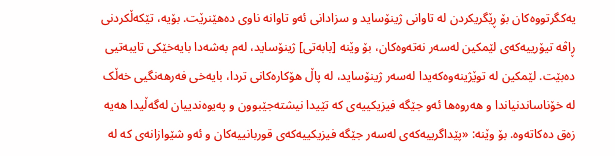یەکگرتووەکان بۆ ڕێگریکردن لە تاوانی ژینۆساید و سزادانی ئەو تاوانە ناوی دەهێنرێت. بۆیە، تێکەڵکردنی ڕاڤە تیۆرییەکەی لێمکین لەسەر نەتەوەکان، بۆ وێنە [بابەتی] ژینۆساید، لەم بەشەدا بایەخێکی تایبەتیی دەبێت. لێمکین لە توێژینەوەکەیدا لەسەر ژینۆساید، لە پاڵ هۆکارەکانی تردا، بایەخی فەرهەنگیی خەڵک لە خۆناساندنیاندا و هەروەها ئەو جێگە فیزیکییەی کە تێیدا نیشتەجێبوون و پەیوەندییان لەگەڵیدا هەیە زەق دەکاتەوە. بۆ وێنە: «پێداگرییەکەی لەسەر جێگە فیزیکییەکەی قوربانییەکان و ئەو شێوازانەی کە لە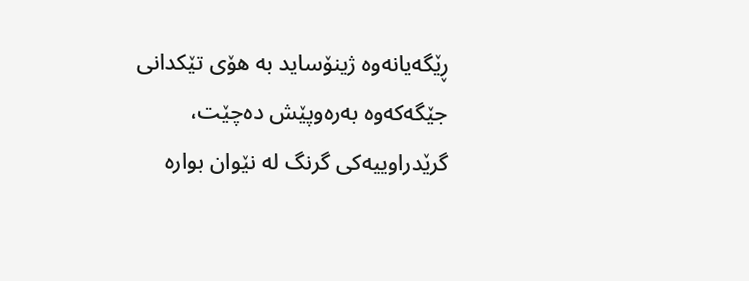ڕێگەیانەوە ژینۆساید بە هۆی تێکدانی جێگەکەوە بەرەوپێش دەچێت، گرێدراوییەکی گرنگ لە نێوان بوارە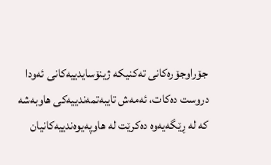جۆراوجۆرەکانی تەکنیکە ژینۆسایدییەکانی ئەودا دروست دەکات، ئەمەش تایبەتمەندییەکی هاوبەشە کە لە ڕێگەیەوە دەکرێت لە هاوپەیوەندییەکانیان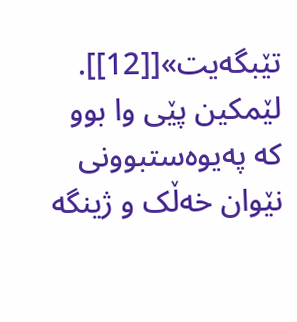تێبگەیت»[[12]]. لێمکین پێی وا بوو کە پەیوەستبوونی نێوان خەڵک و ژینگە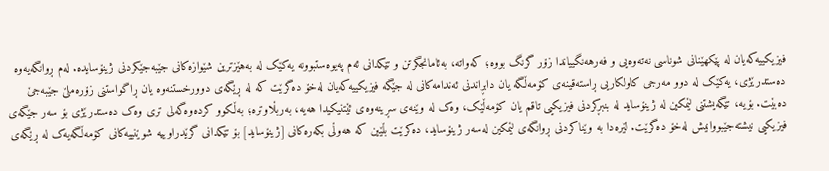فیزیکییەکەیان لە پێکهێنانی شوناسی نەتەوەیی و فەرهەنگییاندا زۆر گرنگ بووە؛ کەواتە، بەئامانجگرتن و تێکدانی ئەم پەیوەستبوونە یەکێک لە بەهێزترین شێوازەکانی جێبەجێکردنی ژینۆسایدە. لەم ڕوانگەیەوە دەستدرێژی، یەکێک لە دوو مەرجی کاولکاریی ڕاستەقینەی کۆمەڵگە یان دابڕاندنی ئەندامەکانی لە جێگە فیزیکییەکەیان لەخۆ دەگرێت کە لە ڕێگەی دوورخستنەوە یان ڕاگواستنی زۆرەملێ جێبەجێ دەبێت. بۆیە، تێگەیشتنی لێمکین لە ژینۆساید لە بنبڕکردنی فیزیکیی تاقم یان کۆمەڵێک، وەک لە وێنەی سڕینەوەی ئێتنیکیدا هەیە، بەربڵاوترە؛ بەڵکوو کردەوەگەلی تری وەک دەستدرێژی بۆ سەر جێگەی فیزیکیی نیشتەجێبووانیش لەخۆ دەگرێت. لێرەدا بە وێناکردنی ڕوانگەی لێمکین لەسەر ژینۆساید، دەکرێت بڵێین کە هەوڵی بکەرەکانی [ژینۆساید] بۆ تێکدانی گرێدراوییە شوێنییەکانی کۆمەڵگەیەک لە ڕێگەی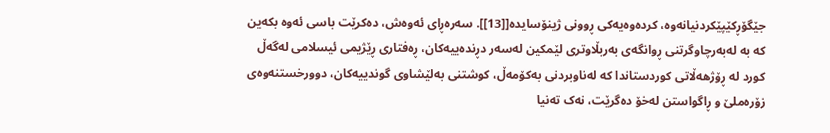جێگۆڕکێپێکردنیانەوە، کردەوەیەکی ڕوونی ژینۆسایدە[[13]]. سەرەڕای ئەوەش، دەکرێت باسی ئەوە بکەین کە بە لەبەرچاوگرتنی ڕوانگەی بەربڵاوتری لێمکین لەسەر دڕندەییەکان، ڕەفتاری ڕێژیمی ئیسلامی لەگەڵ کورد لە ڕۆژهەڵاتی کوردستاندا کە لەناوبردنی بەکۆمەڵ، کوشتنی بەلێشاوی گوندییەکان، دوورخستنەوەی زۆرەملێ و ڕاگواستن لەخۆ دەگرێت، نەک تەنیا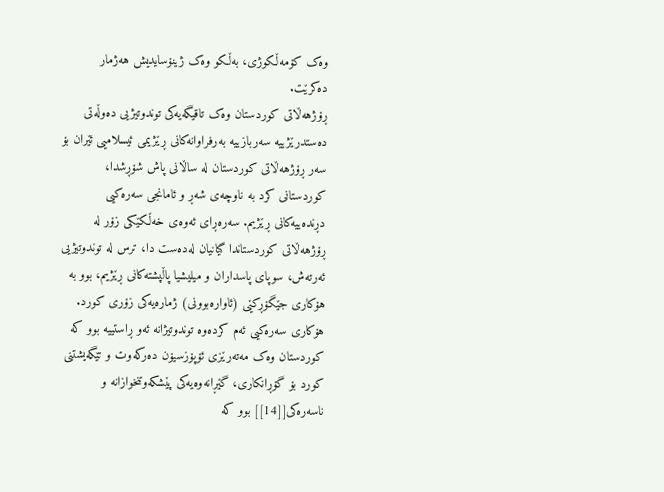وەک کۆمەڵکوژی، بەڵکو وەک ژینۆسایدیش هەژمار دەکرێت.
ڕۆژهەڵاتی کوردستان وەک تاقیگەیەکی توندوتیژیی دەوڵەتی
دەستدرێژییە سەربازییە بەرفراوانەکانی ڕێژیمی ئیسلامیی ئێران بۆ سەر ڕۆژهەڵاتی کوردستان لە ساڵانی پاش شۆڕشدا، کوردستانی کرد بە ناوچەی شەڕ و ئامانجی سەرەکیی دڕندەییەکانی ڕێژیم. سەرەڕای ئەوەی خەڵکێکی زۆر لە ڕۆژهەڵاتی کوردستاندا گیانیان لەدەست دا، ترس لە توندوتیژیی ئەرتەش، سوپای پاسداران و میلیشیا پاڵپشتەکانی ڕێژیم، بوو بە هۆکاری جێگۆڕکێی (ئاوارەبوونی) ژمارەیەکی زۆری کورد. هۆکاری سەرەکیی ئەم کردەوە توندوتیژانە ئەو ڕاستییە بوو کە کوردستان وەک مەتەرێزی ئۆپۆزسیۆن دەرکەوت و تێگەیشتنی کورد بۆ گۆڕانکاری، گێڕانەوەیەکی پێشکەوتنخوازانە و ناسەرەکی[[14]] بوو کە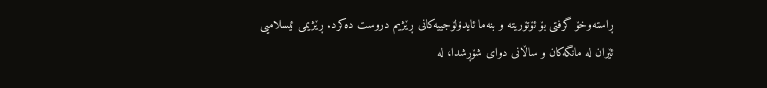ڕاستەوخۆ گرفتی بۆ ئۆتۆریتە و بنەما ئایدۆلۆجییەکانی ڕێژیم دروست دەکرد. ڕێژیمی ئیسلامیی ئێران لە مانگەکان و ساڵانی دوای شۆڕشدا، لە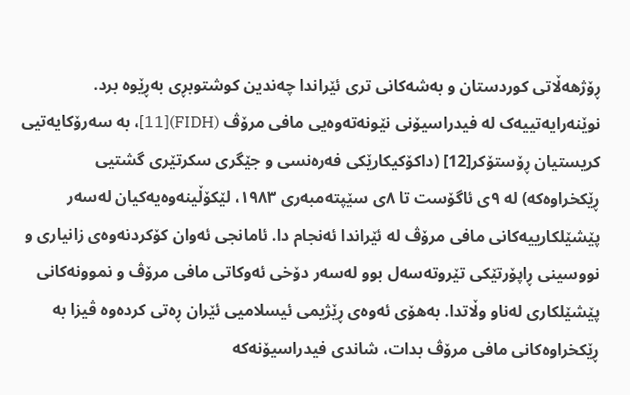ڕۆژهەڵاتی کوردستان و بەشەکانی تری ئێراندا چەندین کوشتوبڕی بەڕێوە برد. نوێنەرایەتییەک لە فیدراسیۆنی نێونەتەوەیی مافی مرۆڤ (FIDH)[11]، بە سەرۆکایەتیی کریستیان ڕۆستۆکر[12] (داکۆکیکارێکی فەرەنسی و جێگری سکرتێری گشتیی ڕێکخراوەکە) لە ٩ی ئاگۆست تا ٨ی سێپتەمبەری ١٩٨٣، لێکۆڵینەوەیەکیان لەسەر پێشێلکارییەکانی مافی مرۆڤ لە ئێراندا ئەنجام دا. ئامانجی ئەوان کۆکردنەوەی زانیاری و نووسینی ڕاپۆرتێکی تێروتەسەل بوو لەسەر دۆخی ئەوکاتی مافی مرۆڤ و نموونەکانی پێشێلکاری لەناو وڵاتدا. بەهۆی ئەوەی ڕێژیمی ئیسلامیی ئێران ڕەتی کردەوە ڤیزا بە ڕێکخراوەکانی مافی مرۆڤ بدات، شاندی فیدراسیۆنەکە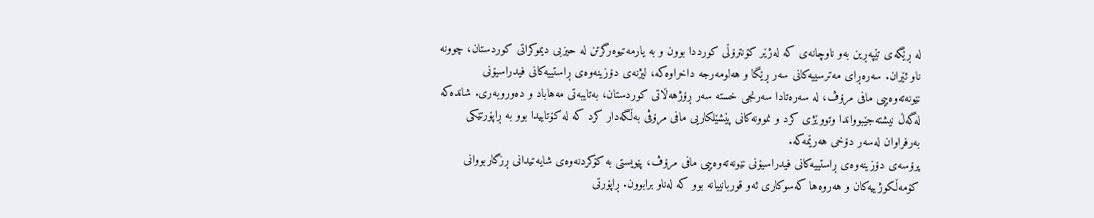لە ڕێگەی تێپەڕین بەو ناوچانەی کە لەژێر کۆنترۆڵی کورددا بوون و بە یارمەتیوەرگرتن لە حیزبی دیموکراتی کوردستان، چوونە ناو ئێران. سەرەڕای مەترسییەکانی سەر ڕێگا و هەلومەرجە داخراوەکە، لیژنەی دۆزینەوەی ڕاستییەکانی فیدراسیۆنی نێونەتەوەییی مافی مرۆڤ، لە سەرەتادا سەرنجی خستە سەر ڕۆژهەڵاتی کوردستان، بەتایبەتی مەهاباد و دەوروبەری. شاندەکە لەگەڵ نیشتەجێبوواندا وتووێژی کرد و نموونەکانی پێشێلکاریی مافی مرۆڤی بەڵگەدار کرد کە لە کۆتاییدا بوو بە ڕاپۆرتێکی بەرفراوان لەسەر دۆخی هەرێمەکە.
پرۆسەی دۆزینەوەی ڕاستییەکانی فیدراسیۆنی نێونەتەوەییی مافی مرۆڤ، پێویستی بە کۆکردنەوەی شایەتیدانی ڕزگاربووانی کۆمەڵکوژییەکان و هەروەها کەسوکاری ئەو قوربانییانە بوو کە لەناو برابوون. ڕاپۆرتی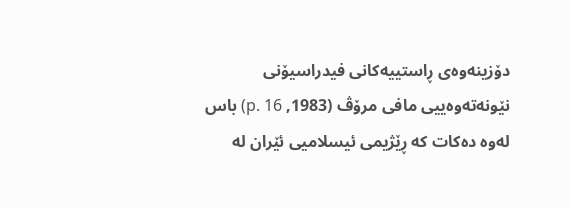دۆزینەوەی ڕاستییەکانی فیدراسیۆنی نێونەتەوەییی مافی مرۆڤ (1983, p. 16) باس لەوە دەکات کە ڕێژیمی ئیسلامیی ئێران لە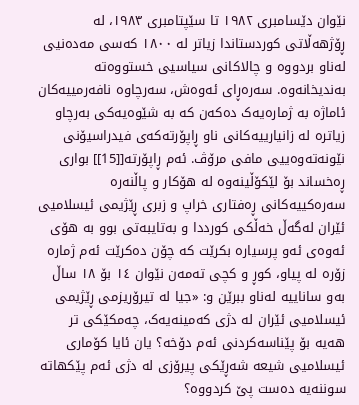نێوان دێسامبری ١٩٨٢ تا سێپتامبری ١٩٨٣، لە ڕۆژهەڵاتی کوردستاندا زیاتر لە ١٨٠٠ کەسی مەدەنیی لەناو بردووە و چالاکانی سیاسیی خستووەتە بەندیخانەوە. سەرەڕای ئەوەش، سەرچاوە نافەرمییەکان ئاماژە بە ژمارەیەک دەکەن کە بە شێوەیەکی بەرچاو زیاترە لە زانیارییەکانی ناو ڕاپۆرتەکەی فیدراسیۆنی نێونەتەوەییی مافی مرۆڤ. ئەم ڕاپۆرتە[[15]] بواری ڕەخساند بۆ لێکۆڵینەوە لە هۆکار و پاڵنەرە سەرەکییەکانی ڕەفتاری خراپ و زبری ڕێژیمی ئیسلامیی ئێران لەگەڵ خەڵکی کورددا و بەتایبەتی بوو بە هۆی ئەوەی ئەو پرسیارە بکرێت کە چۆن دەکرێت ئەم ژمارە زۆرە لە پیاو، کوڕ و کچی تەمەن نێوان ١٤ بۆ ١٨ ساڵ بەو ساناییە لەناو ببرێن و: «جیا لە تیرۆریزمی ڕێژیمی ئیسلامیی ئێران لە دژی کەمینەیەک، چەمکێکی تر هەیە بۆ پێناسەکردنی ئەم دۆخە؟ یان ئایا کۆماری ئیسلامیی شیعە شەڕێکی پیرۆزی لە دژی ئەم پێکهاتە سوننەیە دەست پێ کردووە؟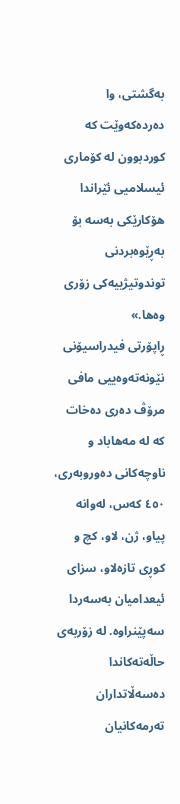بەگشتی، وا دەردەکەوێت کە کوردبوون لە کۆماری ئیسلامیی ئێراندا هۆکارێکی بەسە بۆ بەڕێوەبردنی توندوتیژییەکی زۆری وەها.»
ڕاپۆرتی فیدراسیۆنی نێونەتەوەییی مافی مرۆڤ دەری دەخات کە لە مەهاباد و ناوچەکانی دەوروبەری، ٤٥٠ کەس، لەوانە پیاو، ژن، لاو، کچ و کوڕی تازەلاو، سزای ئیعدامیان بەسەردا سەپێنراوە. لە زۆربەی حاڵەتەکاندا دەسەڵاتداران تەرمەکانیان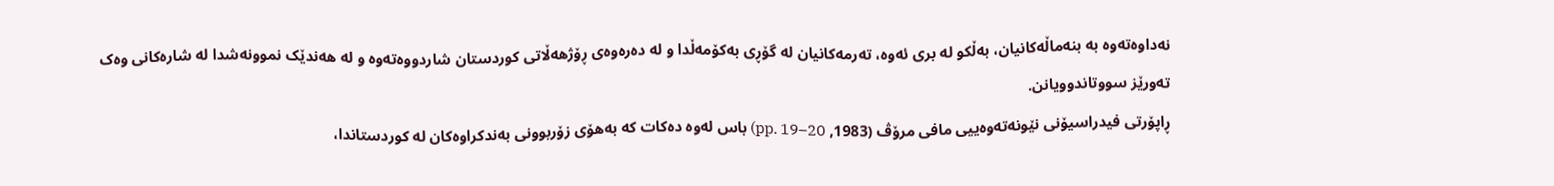نەداوەتەوە بە بنەماڵەکانیان، بەڵکو لە بری ئەوە، تەرمەکانیان لە گۆڕی بەکۆمەڵدا و لە دەرەوەی ڕۆژهەڵاتی کوردستان شاردووەتەوە و لە هەندێک نموونەشدا لە شارەکانی وەک تەورێز سووتاندوویانن.
ڕاپۆرتی فیدراسیۆنی نێونەتەوەییی مافی مرۆڤ (1983, pp. 19–20) باس لەوە دەکات کە بەهۆی زۆربوونی بەندکراوەکان لە کوردستاندا،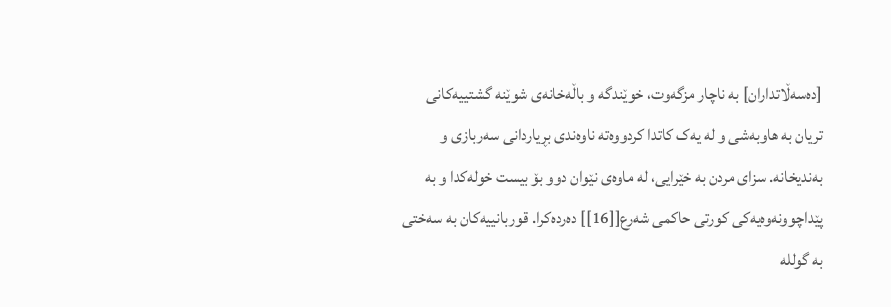[دەسەڵاتداران] بە ناچار مزگەوت، خوێندگە و باڵەخانەی شوێنە گشتییەکانی تریان بە هاوبەشی و لە یەک کاتدا کردووەتە ناوەندی بڕیاردانی سەربازی و بەندیخانە. سزای مردن بە خێرایی، لە ماوەی نێوان دوو بۆ بیست خولەکدا و بە پێداچوونەوەیەکی کورتی حاکمی شەرع[[16]] دەردەکرا. قوربانییەکان بە سەختی بە گوللە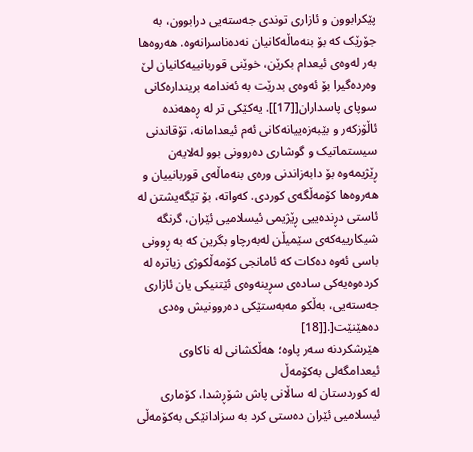پێکرابوون و ئازاری توندی جەستەیی درابوون، بە جۆرێک کە بۆ بنەماڵەکانیان نەدەناسرانەوە. هەروەها بەر لەوەی ئیعدام بکرێن، خوێنی قوربانییەکانیان لێ وەردەگیرا بۆ ئەوەی بدرێت بە ئەندامە بریندارەکانی سوپای پاسداران[[17]]. یەکێکی تر لە ڕەهەندە ئاڵۆزکەر و بێبەزەییانەکانی ئەم ئیعدامانە، تۆقاندنی سیستماتیک و گوشاری دەروونی بوو لەلایەن ڕێژیمەوە بۆ دابەزاندنی ورەی بنەماڵەی قوربانییان و هەروەها کۆمەڵگەی کوردی. کەواتە، بۆ تێگەیشتن لە ئاستی دڕندەییی ڕێژیمی ئیسلامیی ئێران، گرنگە شیکارییەکەی سێمیڵن لەبەرچاو بگرین کە بە ڕوونی باسی ئەوە دەکات کە ئامانجی کۆمەڵکوژی زیاترە لە کردەوەیەکی سادەی سڕینەوەی ئێتنیکی یان ئازاری جەستەیی، بەڵکو مەبەستێکی دەروونیش وەدی دەهێنێت[.[[18]
هێرشکردنە سەر پاوە؛ هەڵکشانی لە ناکاوی ئیعدامگەلی بەکۆمەڵ
لە کوردستان لە ساڵانی پاش شۆڕشدا، کۆماری ئیسلامیی ئێران دەستی کرد بە سزادانێکی بەکۆمەڵی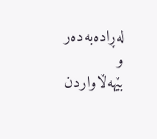لەڕادەبەدەر و بێهەڵاواردن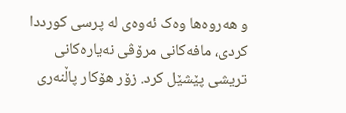و هەروەها وەک ئەوەی لە پرسی کورددا کردی، مافەکانی مرۆڤی نەیارەکانی تریشی پێشێل کرد. زۆر هۆکار پاڵنەری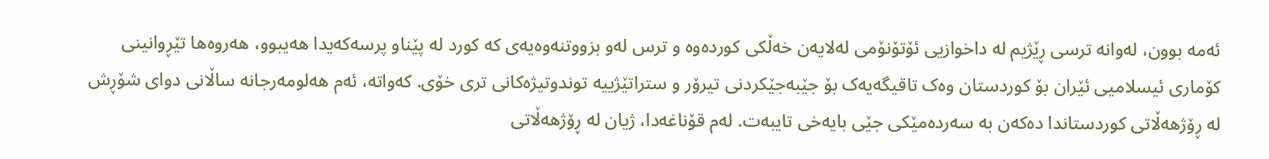ئەمە بوون، لەوانە ترسی ڕێژیم لە داخوازیی ئۆتۆنۆمی لەلایەن خەڵکی کوردەوە و ترس لەو بزووتنەوەیەی کە کورد لە پێناو پرسەکەیدا هەیبوو، هەروەها تێڕوانینی کۆماری ئیسلامیی ئێران بۆ کوردستان وەک تاقیگەیەک بۆ جێبەجێکردنی تیرۆر و ستراتێژییە توندوتیژەکانی تری خۆی. کەواتە، ئەم هەلومەرجانە ساڵانی دوای شۆڕش لە ڕۆژهەڵاتی کوردستاندا دەکەن بە سەردەمێکی جێی بایەخی تایبەت. لەم قۆناغەدا، ژیان لە ڕۆژهەڵاتی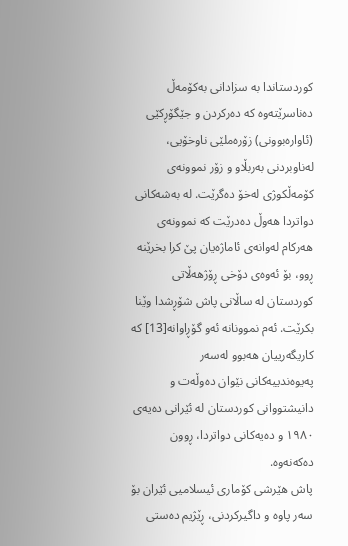کوردستاندا بە سزادانی بەکۆمەڵ دەناسرێتەوە کە دەرکردن و جێگۆڕکێی (ئاوارەبوونی) زۆرەملێی ناوخۆیی، لەناوبردنی بەربڵاو و زۆر نموونەی کۆمەڵکوژی لەخۆ دەگرێت. لە بەشەکانی دواتردا هەوڵ دەدرێت کە نموونەی هەرکام لەوانەی ئاماژەیان پێ کرا بخرێنە ڕوو، بۆ ئەوەی دۆخی ڕۆژهەڵاتی کوردستان لە ساڵانی پاش شۆڕشدا وێنا بکرێت. ئەم نموونانە ئەو گۆڕاوانە[13] کە کاریگەرییان هەبوو لەسەر پەیوەندییەکانی نێوان دەوڵەت و دانیشتووانی کوردستان لە ئێرانی دەیەی ١٩٨٠ و دەیەکانی دواتردا، ڕوون دەکەنەوە.
پاش هێرشی کۆماری ئیسلامیی ئێران بۆ سەر پاوە و داگیرکردنی، ڕێژیم دەستی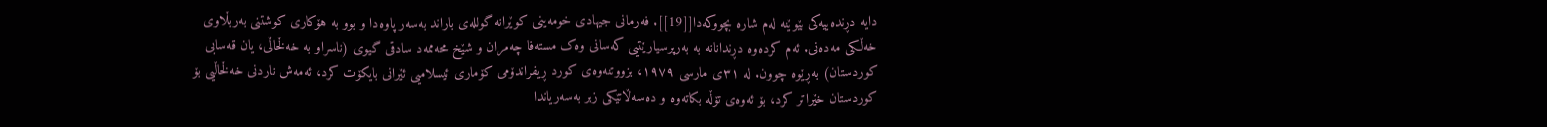دایە دڕندەییەکی بێوێنە لەم شارە بچووکەدا[[19]]. فەرمانی جیهادی خومەینی کوێرانە گوللەی باراند بەسەر پاوەدا و بوو بە هۆکاری کوشتنی بەربڵاوی خەڵکی مەدەنی. ئەم کردەوە دڕندانانە بە بەرپرسیارێتیی کەسانی وەک مستەفا چەمران و شێخ محەممەد سادقی گیوی (ناسراو بە خەڵخاڵی، یان قەسابی کوردستان) بەڕێوە چوون. لە ٣١ی مارسی ١٩٧٩، بزووتنەوەی کورد ڕیفراندۆمی کۆماری ئیسلامیی ئێرانی بایکۆت کرد، ئەمەش ناردنی خەڵخاڵیی بۆ کوردستان خێراتر کرد، بۆ ئەوەی تۆڵە بکاتەوە و دەسەڵاتێکی زبر بەسەریاندا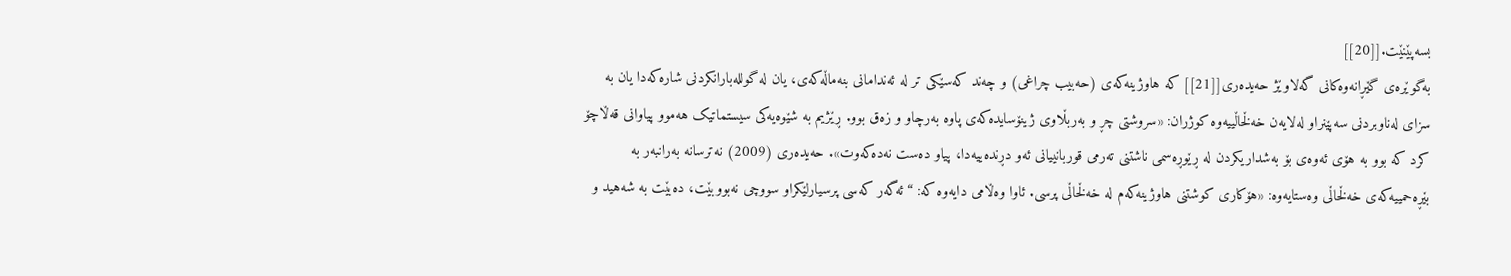بسەپێنێت.[[20]]
بەگوێرەی گێڕانەوەکانی گەلاوێژ حەیدەری[[21]] کە هاوژینەکەی (حەبیب چراغی) و چەند کەسێکی تر لە ئەندامانی بنەماڵەکەی، یان لە گوللەبارانکردنی شارەکەدا یان بە سزای لەناوبردنی سەپێنراو لەلایەن خەڵخاڵییەوە کوژران: «سروشتی چڕ و بەربڵاوی ژینۆسایدەکەی پاوە بەرچاو و زەق بوو. ڕێژیم بە شێوەیەکی سیستماتیک هەموو پیاوانی قەڵاچۆ کرد کە بوو بە هۆی ئەوەی بۆ بەشداریکردن لە ڕێوڕەسمی ناشتنی تەرمی قوربانییانی ئەو دڕندەییەدا، پیاو دەست نەدەکەوت». حەیدەری (2009) نەترسانە بەرانبەر بە بێڕەحمییەکەی خەڵخاڵی وەستایەوە: «هۆکاری کوشتنی هاوژینەکەم لە خەڵخاڵی پرسی. ئاوا وەڵامی دایەوە کە: “ئەگەر کەسی پرسیارلێکراو سووچی نەبووبێت، دەبێت بە شەهید و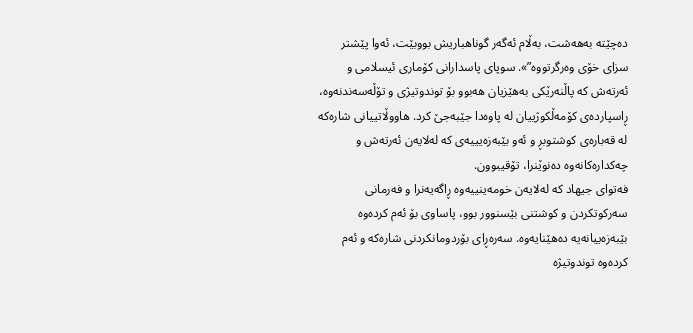دەچێتە بەهەشت، بەڵام ئەگەر گوناهباریش بووبێت، ئەوا پێشتر سزای خۆی وەرگرتووە”». سوپای پاسدارانی کۆماری ئیسلامی و ئەرتەش کە پاڵنەرێکی بەهێزیان هەبوو بۆ توندوتیژی و تۆڵەسەندنەوە، ڕاسپاردەی کۆمەڵکوژییان لە پاوەدا جێبەجێ کرد. هاووڵاتییانی شارەکە لە قەبارەی کوشتوبڕ و ئەو بێبەزەیییەی کە لەلایەن ئەرتەش و چەکدارەکانەوە دەنوێنرا، تۆقیبوون.
فەتوای جیهاد کە لەلایەن خومەینییەوە ڕاگەیەنرا و فەرمانی سەرکوتکردن و کوشتنی بێسنوور بوو، پاساوی بۆ ئەم کردەوە بێبەزەییانەیە دەهێنایەوە. سەرەڕای بۆردومانکردنی شارەکە و ئەم کردەوە توندوتیژە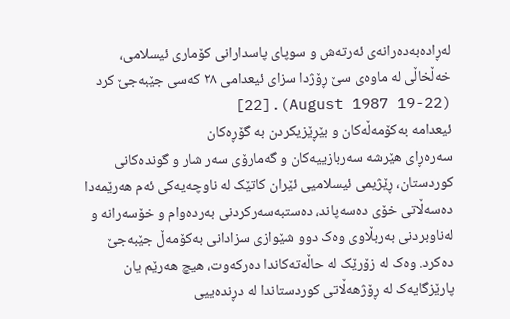لەڕادەبەدەرانەی ئەرتەش و سوپای پاسدارانی کۆماری ئیسلامی، خەڵخاڵی لە ماوەی سێ ڕۆژدا سزای ئیعدامی ٢٨ کەسی جێبەجێ کرد (22-19 August 1987).[22]
ئیعدامە بەکۆمەڵەکان و بێڕێزیکردن بە گۆڕەکان
سەرەڕای هێرشە سەربازییەکان و گەمارۆی سەر شار و گوندەکانی کوردستان، ڕێژیمی ئیسلامیی ئێران کاتێک لە ناوچەیەکی ئەم هەرێمەدا دەسەڵاتی خۆی دەسەپاند، دەستبەسەرکردنی بەردەوام و خۆسەرانە و لەناوبردنی بەربڵاوی وەک دوو شێوازی سزادانی بەکۆمەڵ جێبەجێ دەکرد. وەک لە زۆرێک لە حاڵەتەکاندا دەرکەوت، هیچ هەرێم یان پارێزگایەک لە ڕۆژهەڵاتی کوردستاندا لە دڕندەییی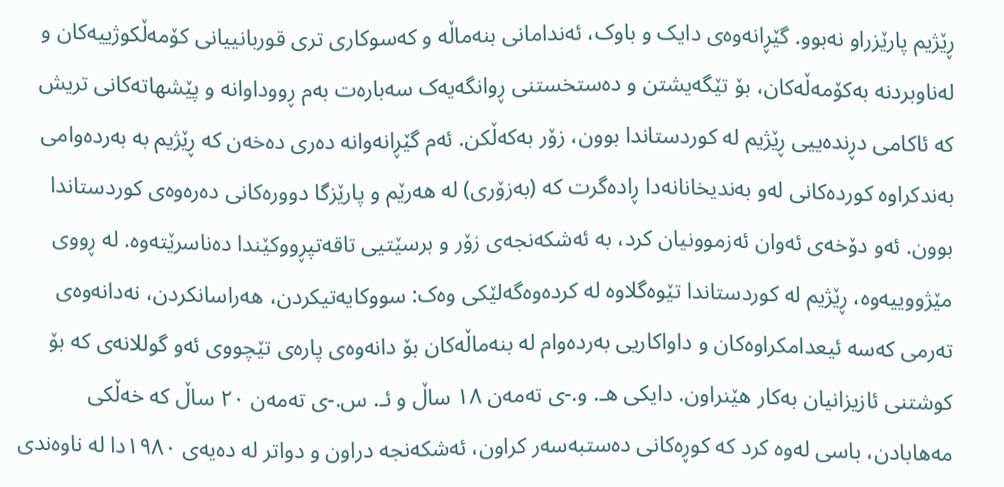ڕێژیم پارێزراو نەبوو. گێڕانەوەی دایک و باوک، ئەندامانی بنەماڵە و کەسوکاری تری قوربانییانی کۆمەڵکوژییەکان و لەناوبردنە بەکۆمەڵەکان، بۆ تێگەیشتن و دەستخستنی ڕوانگەیەک سەبارەت بەم ڕووداوانە و پێشهاتەکانی تریش کە ئاکامی دڕندەییی ڕێژیم لە کوردستاندا بوون، زۆر بەکەڵکن. ئەم گێڕانەوانە دەری دەخەن کە ڕێژیم بە بەردەوامی بەندکراوە کوردەکانی لەو بەندیخانانەدا ڕادەگرت کە (بەزۆری) لە هەرێم و پارێزگا دوورەکانی دەرەوەی کوردستاندا بوون. ئەو دۆخەی ئەوان ئەزموونیان کرد، بە ئەشکەنجەی زۆر و برسێتیی تاقەتپڕووکێندا دەناسرێتەوە. لە ڕووی مێژووییەوە، ڕێژیم لە کوردستاندا تێوەگلاوە لە کردەوەگەلێکی وەک: سووکایەتیکردن، هەراسانکردن، نەدانەوەی تەرمی کەسە ئیعدامکراوەکان و داواکاریی بەردەوام لە بنەماڵەکان بۆ دانەوەی پارەی تێچووی ئەو گوللانەی کە بۆ کوشتنی ئازیزانیان بەکار هێنراون. دایکی هـ. و.-ی تەمەن ١٨ ساڵ و ئـ. س.-ی تەمەن ٢٠ ساڵ کە خەڵکی مەهابادن، باسی لەوە کرد کە کوڕەکانی دەستبەسەر کراون، ئەشکەنجە دراون و دواتر لە دەیەی ١٩٨٠دا لە ناوەندی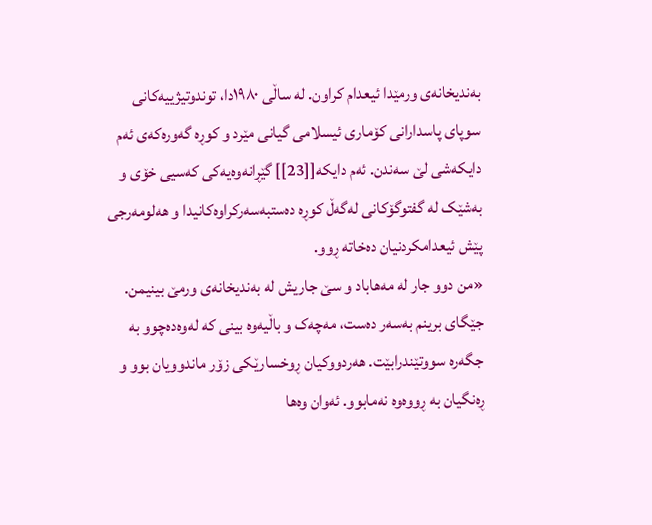بەندیخانەی ورمێدا ئیعدام کراون. لە ساڵی ١٩٨٠دا، توندوتیژییەکانی سوپای پاسدارانی کۆماری ئیسلامی گیانی مێرد و کوڕە گەورەکەی ئەم دایکەشی لێ سەندن. ئەم دایکە[[23]] گێڕانەوەیەکی کەسیی خۆی و بەشێک لە گفتوگۆکانی لەگەڵ کوڕە دەستبەسەرکراوەکانیدا و هەلومەرجی پێش ئیعدامکردنیان دەخاتە ڕوو.
«من دوو جار لە مەهاباد و سێ جاریش لە بەندیخانەی ورمێ بینیمن. جێگای برینم بەسەر دەست، مەچەک و باڵیەوە بینی کە لەوەدەچوو بە جگەرە سووتێندرابێت. هەردووکیان ڕوخسارێکی زۆر ماندوویان بوو و ڕەنگیان بە ڕووەوە نەمابوو. ئەوان وەها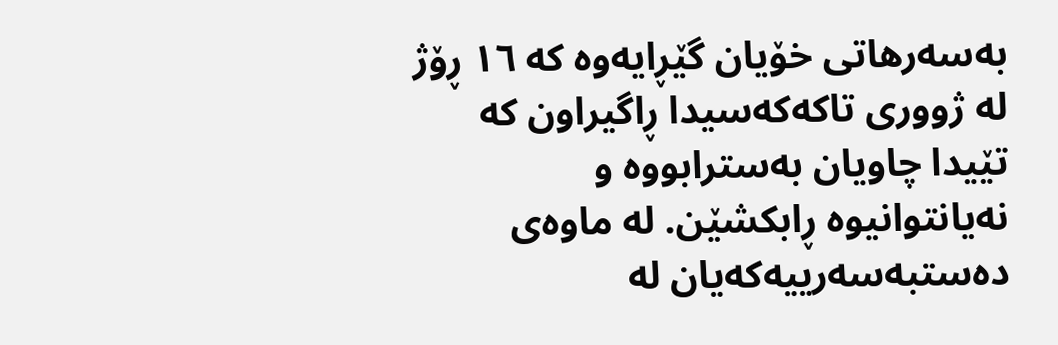بەسەرهاتی خۆیان گێڕایەوە کە ١٦ ڕۆژ لە ژووری تاکەکەسیدا ڕاگیراون کە تێیدا چاویان بەسترابووە و نەیانتوانیوە ڕابکشێن. لە ماوەی دەستبەسەرییەکەیان لە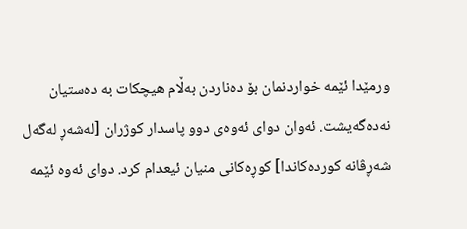ورمێدا ئێمە خواردنمان بۆ دەناردن بەڵام هیچکات بە دەستیان نەدەگەیشت. ئەوان دوای ئەوەی دوو پاسدار کوژران [لەشەڕ لەگەل شەڕڤانە کوردەکاندا] کوڕەکانی منیان ئیعدام کرد. دوای ئەوە ئێمە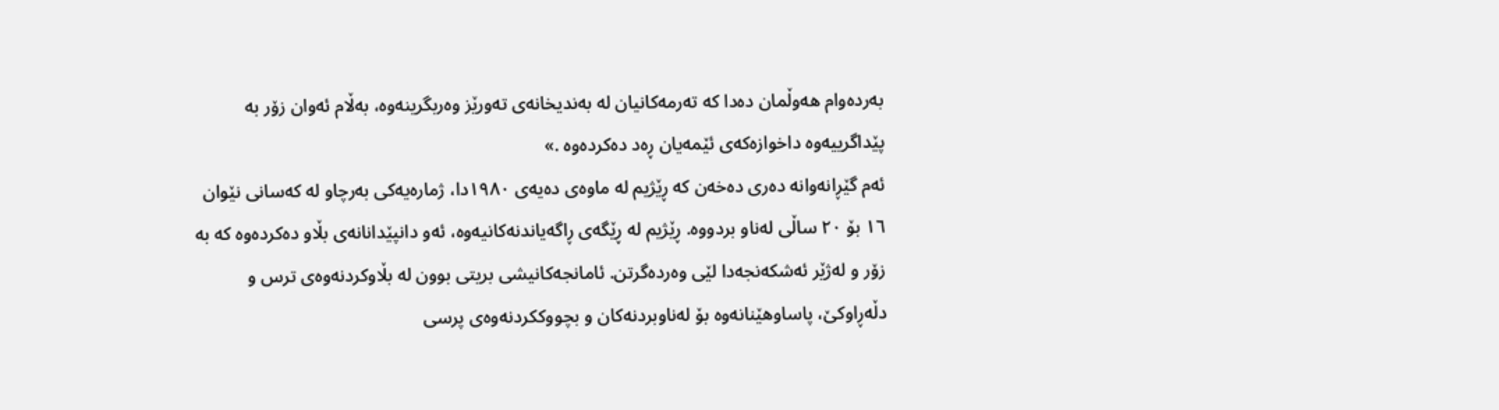بەردەوام هەوڵمان دەدا کە تەرمەکانیان لە بەندیخانەی تەورێز وەربگرینەوە، بەڵام ئەوان زۆر بە پێداگرییەوە داخوازەکەی ئێمەیان ڕەد دەکردەوە .»
ئەم گێڕانەوانە دەری دەخەن کە ڕێژیم لە ماوەی دەیەی ١٩٨٠دا، ژمارەیەکی بەرچاو لە کەسانی نێوان ١٦ بۆ ٢٠ ساڵی لەناو بردووە. ڕێژیم لە ڕێگەی ڕاگەیاندنەکانیەوە، ئەو دانپێدانانەی بڵاو دەکردەوە کە بە زۆر و لەژێر ئەشکەنجەدا لێی وەردەگرتن. ئامانجەکانیشی بریتی بوون لە بڵاوکردنەوەی ترس و دڵەڕاوکێ، پاساوهێنانەوە بۆ لەناوبردنەکان و بچووککردنەوەی پرسی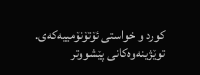کورد و خواستی ئۆتۆنۆمییەکەی. توێژینەوەکانی پێشووتر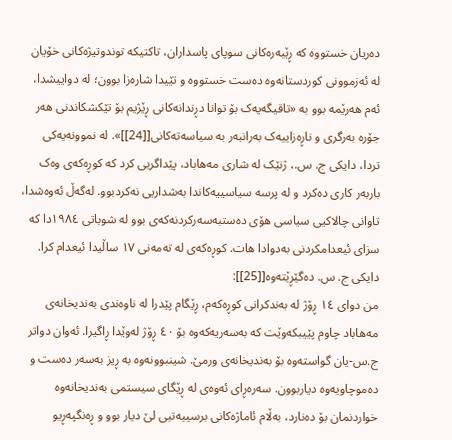دەریان خستووە کە ڕێبەرەکانی سوپای پاسداران، تاکتیکە توندوتیژەکانی خۆیان لە ئەزموونی کوردستانەوە دەست خستووە و تێیدا شارەزا بوون؛ لە دواییشدا، ئەم هەرێمە بوو بە «تاقیگەیەک بۆ توانا دڕندانەکانی ڕێژیم بۆ تێکشکاندنی هەر جۆرە بەرگری و ناڕەزاییەک بەرانبەر بە سیاسەتەکانی[[24]]». لە نموونەیەکی تردا، دایکی ج. س.، ژنێک لە شاری مەهاباد، پێداگریی کرد کە کوڕەکەی وەک باربەر کاری دەکرد و لە پرسە سیاسییەکاندا بەشداریی نەکردبوو. لەگەڵ ئەوەشدا، تاوانی چالاکیی سیاسی هۆی دەستبەسەرکردنەکەی بوو لە شوباتی ١٩٨٤دا کە سزای ئیعدامکردنی بەدوادا هات. کوڕەکەی لە تەمەنی ١٧ ساڵیدا ئیعدام کرا. دایکی ج. س. دەگێڕێتەوە[[25]]:
من دوای ١٤ ڕۆژ لە بەندکرانی کوڕەکەم، ڕێگام پێدرا لە ناوەندی بەندیخانەی مەهاباد چاوم پێیبکەوێت کە بەسەریەکەوە بۆ ٤٠ ڕۆژ لەوێدا ڕاگیرا. ئەوان دواتر ج.س-یان گواستەوە بۆ بەندیخانەی ورمێ. شینبوونەوە بە ڕیز بەسەر دەست و دەموچاویەوە دیاربوون. سەرەڕای ئەوەی لە ڕێگای سیستمی بەندیخانەوە خواردنمان بۆ دەنارد، بەڵام ئاماژەکانی برسییەتیی لێ دیار بوو و ڕەنگپەڕیو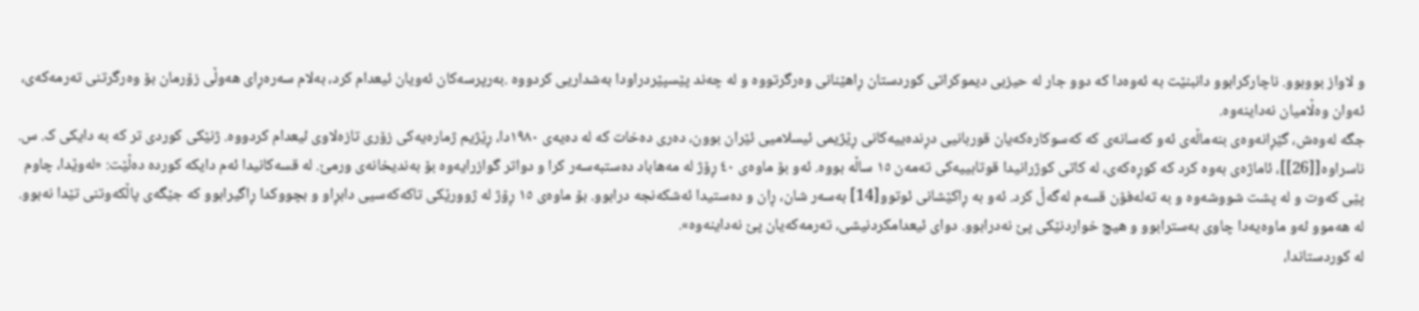و لاواز بووبوو. ناچارکرابوو دانبنێت بە ئەوەدا کە دوو جار لە حیزبی دیموکراتی کوردستان ڕاهێنانی وەرگرتووە و لە چەند پێسپێردراودا بەشداریی کردووە .بەرپرسەکان ئەویان ئیعدام کرد، بەلام سەرەڕای هەوڵی زۆرمان بۆ وەرگرتنی تەرمەکەی، ئەوان وەڵامیان نەداینەوە.
جگە لەوەش، گێڕانەوەی بنەماڵەی ئەو کەسانەی کە کەسوکارەکەیان قوربانیی دڕندەییەکانی ڕێژیمی ئیسلامیی ئێران بوون، دەری دەخات کە لە دەیەی ١٩٨٠دا، ڕێژیم ژمارەیەکی زۆری تازەلاوی ئیعدام کردووە. ژنێکی کوردی تر کە بە دایکی ک. س. ناسراوە[[26]]، ئاماژەی بەوە کرد کە کوڕەکەی، لە کاتی کوژرانیدا قوتابییەکی تەمەن ١٥ ساڵە بووە. ئەو بۆ ماوەی ٤٠ ڕۆژ لە مەهاباد دەستبەسەر کرا و دواتر گوازرایەوە بۆ بەندیخانەی ورمێ. لە قسەکانیدا ئەم دایکە کوردە دەڵێت: «لەوێدا، چاوم پێی کەوت و لە پشت شووشەوە و بە تەلەفۆن قسەم لەگەڵ کرد. ئەو بە ڕاکێشانی ئوتوو[14] بەسەر شان، ڕان و دەستیدا ئەشکەنجە درابوو. بۆ ماوەی ١٥ ڕۆژ لە ژوورێکی تاکەکەسیی دابڕاو و بچووکدا ڕاگیرابوو کە جێگەی پاڵکەوتنی تێدا نەبوو. لە هەموو ئەو ماوەیەدا چاوی بەسترابوو و هیچ خواردنێکی پێ نەدرابوو. دوای ئیعدامکردنیشی، تەرمەکەیان پێ نەداینەوە».
لە کوردستاندا،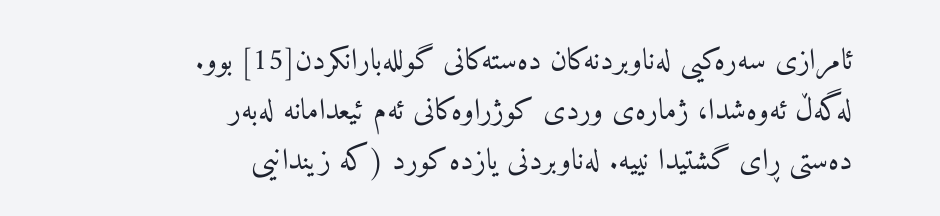ئامرازی سەرەکیی لەناوبردنەکان دەستەکانی گوللەبارانکردن[15] بوو. لەگەڵ ئەوەشدا، ژمارەی وردی کوژراوەکانی ئەم ئیعدامانە لەبەر دەستی ڕای گشتیدا نییە. لەناوبردنی یازدە کورد (کە زیندانیی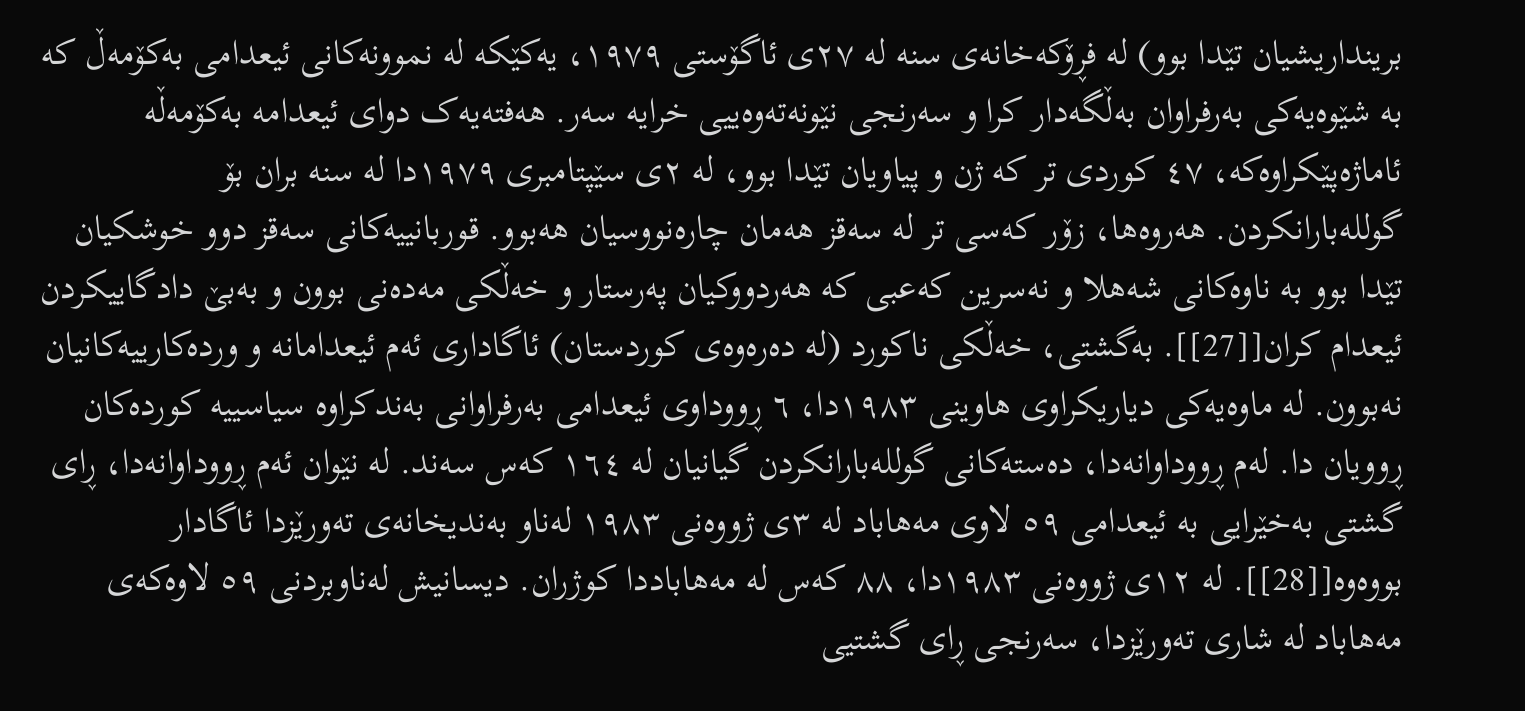برینداریشیان تێدا بوو) لە فڕۆکەخانەی سنە لە ٢٧ی ئاگۆستی ١٩٧٩، یەکێکە لە نموونەکانی ئیعدامی بەکۆمەڵ کە بە شێوەیەکی بەرفراوان بەڵگەدار کرا و سەرنجی نێونەتەوەییی خرایە سەر. هەفتەیەک دوای ئیعدامە بەکۆمەڵە ئاماژەپێکراوەکە، ٤٧ کوردی تر کە ژن و پیاویان تێدا بوو، لە ٢ی سێپتامبری ١٩٧٩دا لە سنە بران بۆ گوللەبارانکردن. هەروەها، زۆر کەسی تر لە سەقز هەمان چارەنووسیان هەبوو. قوربانییەکانی سەقز دوو خوشکیان تێدا بوو بە ناوەکانی شەهلا و نەسرین کەعبی کە هەردووکیان پەرستار و خەڵکی مەدەنی بوون و بەبێ دادگاییکردن ئیعدام کران[[27]]. بەگشتی، خەڵکی ناکورد (لە دەرەوەی کوردستان) ئاگاداری ئەم ئیعدامانە و وردەکارییەکانیان نەبوون. لە ماوەیەکی دیاریکراوی هاوینی ١٩٨٣دا، ٦ ڕووداوی ئیعدامی بەرفراوانی بەندکراوە سیاسییە کوردەکان ڕوویان دا. لەم ڕووداوانەدا، دەستەکانی گوللەبارانکردن گیانیان لە ١٦٤ کەس سەند. لە نێوان ئەم ڕووداوانەدا، ڕای گشتی بەخێرایی بە ئیعدامی ٥٩ لاوی مەهاباد لە ٣ی ژووەنی ١٩٨٣ لەناو بەندیخانەی تەورێزدا ئاگادار بووەوە[[28]]. لە ١٢ی ژووەنی ١٩٨٣دا، ٨٨ کەس لە مەهاباددا کوژران. دیسانیش لەناوبردنی ٥٩ لاوەکەی مەهاباد لە شاری تەورێزدا، سەرنجی ڕای گشتیی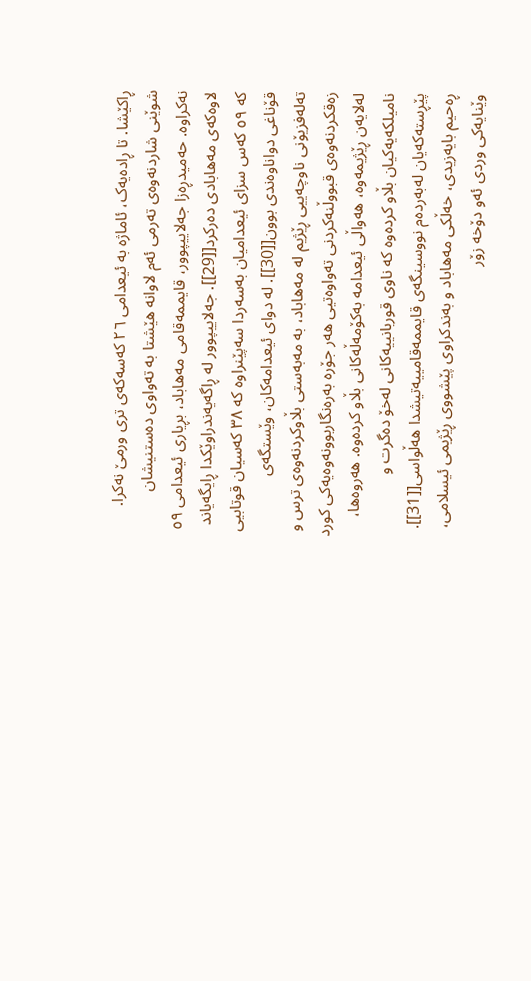ڕاکێشا. تا ڕادەیەک، ئاماژە بە ئیعدامی ٢٦ کەسەکەی تری ورمێ نەکرا. شوێنی شاردنەوەی تەرمی ئەم لاوانە هێشتا بە تەواوی دەستنیشان نەکراوە. حەمیدڕەزا جەلاییپوور، قایممەقامی مەهاباد، بڕیاری ئیعدامی ٥٩ لاوەکەی مەهابادی دەرکرد[[29]]. جەلاییپوور لە ڕاگەیەندراوێکدا ڕایگەیاند کە ٥٩ کەس سزای ئیعدامیان بەسەردا سەپێنراوە کە ٣٨ کەسیان قوتابیی قۆناغی دواناوەندی بوون[[30]]. لە دوای ئیعدامەکان، وێستگەی تەلەفزیۆنی ناوچەییی ڕێژیم لە مەهاباد، بە مەبەستی بڵاوکردنەوەی ترس و زەقکردنەوەی قبووڵنەکردنی تەواوەتیی هەر جۆرە بەرەنگاربوونەوەیەکی کورد لەلایەن ڕێژیمەوە، هەواڵی ئیعدامە بەکۆمەڵەکانی بڵاو کردەوە. هەروەها، نامیلکەیەکیان بڵاو کردەوە کە ناوی قوربانییەکانی لەخۆ دەگرت و پێڕستەکەیان لەبەردەم نووسینگەی قایممەقامییەتیشدا هەڵواسی[[31]]. ڕەحیم بایەزیدی، خەڵکی مەهاباد و بەندکراوی پێشووی ڕێژیمی ئیسلامی، وێنایەکی وردی ئەو دۆخە زۆر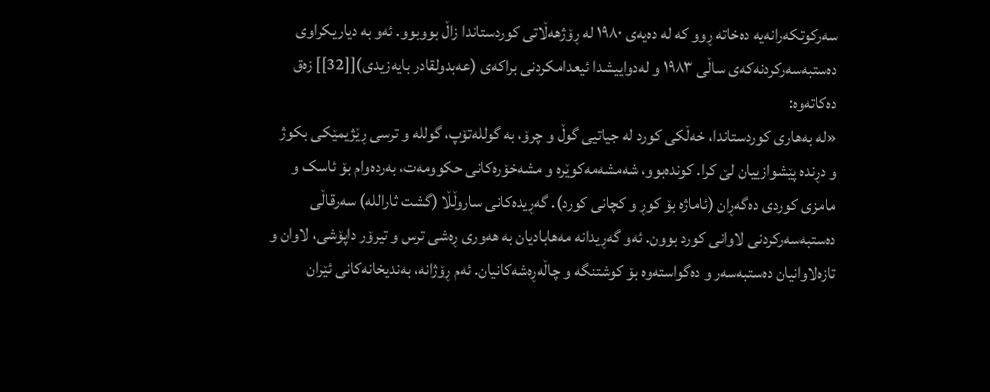سەرکوتکەرانەیە دەخاتە ڕوو کە لە دەیەی ١٩٨٠ لە ڕۆژهەڵاتی کوردستاندا زاڵ بووبوو. ئەو بە دیاریکراوی دەستبەسەرکردنەکەی ساڵی ١٩٨٣ و لەدواییشدا ئیعدامکردنی براکەی (عەبدولقادر بایەزیدی)[[32]] زەق دەکاتەوە:
«لە بەهاری کوردستاندا، خەڵکی کورد لە جیاتیی گوڵ و چرۆ، بە گوللەتۆپ، گوللە و ترسی ڕێژیمێکی بکوژ و دڕندە پێشوازییان لێ کرا. کوندەبوو، شەمشەمەکوێرە و مشەخۆرەکانی حکوومەت، بەردەوام بۆ ئاسک و مامزی کوردی دەگەڕان (ئاماژە بۆ کوڕ و کچانی کورد). گەڕیدەکانی ساروڵڵا (گشت ثاراللە) سەرقاڵی دەستبەسەرکردنی لاوانی کورد بوون. ئەو گەڕیدانە مەهابادیان بە هەوری ڕەشی ترس و تیرۆر داپۆشی، لاوان و تازەلاوانیان دەستبەسەر و دەگواستەوە بۆ کوشتنگە و چاڵەڕەشەکانیان. ئەم ڕۆژانە، بەندیخانەکانی ئێران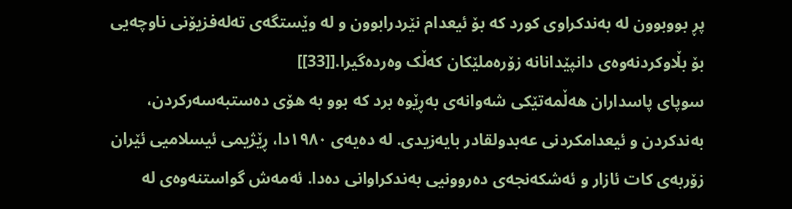پڕ بووبوون لە بەندکراوی کورد کە بۆ ئیعدام نێردرابوون و لە وێستگەی تەلەفزیۆنی ناوچەیی بۆ بڵاوکردنەوەی دانپێدانانە زۆرەملێکان کەڵک وەردەگیرا.[[33]]
سوپای پاسداران هەڵمەتێکی شەوانەی بەڕێوە برد کە بوو بە هۆی دەستبەسەرکردن، بەندکردن و ئیعدامکردنی عەبدولقادر بایەزیدی. لە دەیەی ١٩٨٠دا، ڕێژیمی ئیسلامیی ئێران زۆربەی کات ئازار و ئەشکەنجەی دەروونیی بەندکراوانی دەدا. ئەمەش گواستنەوەی لە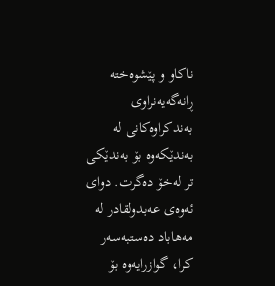ناکاو و پێشوەختە ڕانەگەیەنراوی بەندکراوەکانی لە بەندێکەوە بۆ بەندێکی تر لەخۆ دەگرت. دوای ئەوەی عەبدولقادر لە مەهاباد دەستبەسەر کرا، گوازرایەوە بۆ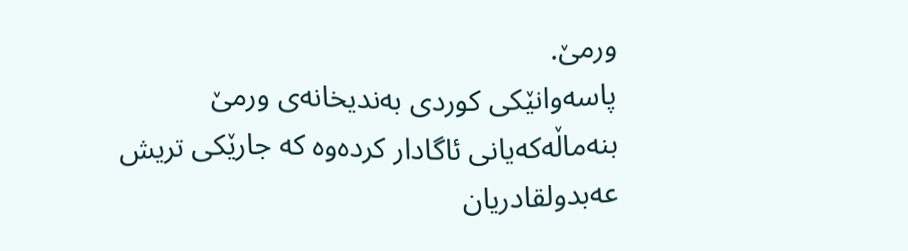ورمێ.
پاسەوانێکی کوردی بەندیخانەی ورمێ بنەماڵەکەیانی ئاگادار کردەوە کە جارێکی تریش عەبدولقادریان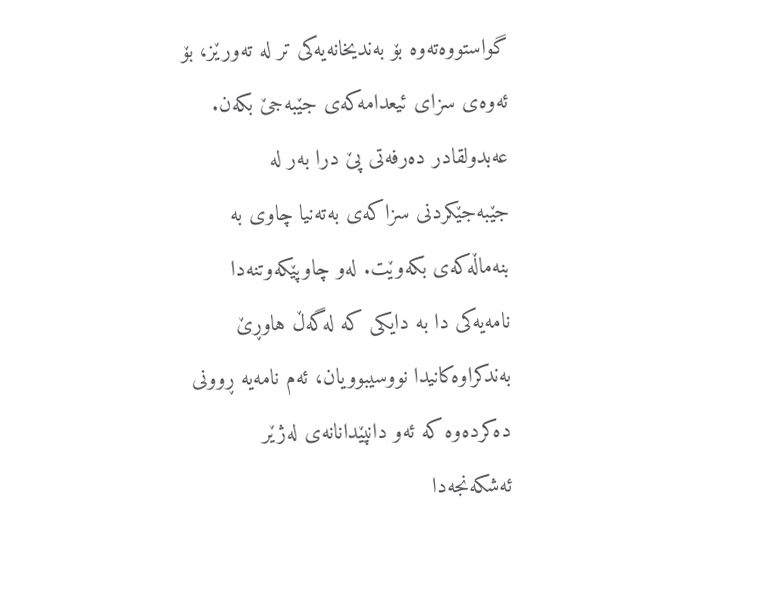گواستووەتەوە بۆ بەندیخانەیەکی تر لە تەورێز، بۆ ئەوەی سزای ئیعدامەکەی جێبەجێ بکەن. عەبدولقادر دەرفەتی پێ درا بەر لە جێبەجێکردنی سزاکەی بەتەنیا چاوی بە بنەماڵەکەی بکەوێت. لەو چاوپێکەوتنەدا نامەیەکی دا بە دایکی کە لەگەڵ هاوڕێ بەندکراوەکانیدا نووسیبوویان، ئەم نامەیە ڕوونی دەکردەوە کە ئەو دانپێدانانەی لەژێر ئەشکەنجەدا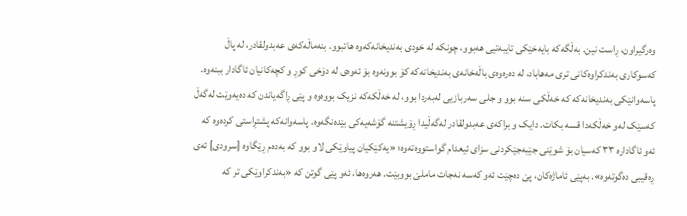وەرگیراون، ڕاست نین. بەڵگەکە بایەخێکی تایبەتیی هەبوو، چونکە لە خودی بەندیخانەکەوە هاتبوو. بنەماڵەکەی عەبدولقادر، لە پاڵ کەسوکاری بەندکراوەکانی تری مەهاباد، لە دەرەوەی باڵەخانەی بەندیخانەکە کۆ بوونەوە بۆ ئەوەی لە دۆخی کوڕ و کچەکانیان ئاگادار ببنەوە. پاسەوانێکی بەندیخانەکە کە خەڵکی سنە بوو و جلی سەربازیی لەبەردا بوو، لە خەڵکەکە نزیک بووەوە و پێی ڕاگەیاندن کە دەیەوێت لەگەڵ کەسێک لەو خەڵکەدا قسە بکات. دایک و براکەی عەبدولقادر لەگەڵیدا ڕۆیشتنە گۆشەیەکی بێدەنگەوە. پاسەوانەکە پشتڕاستی کردەوە کە ئەو ئاگادارە ٣٣ کەسیان بۆ شوێنی جێبەجێکردنی سزای ئیعدام گواستووەتەوە؛ «یەکێکیان پیاوێکی لاو بوو کە بەدەم ڕێگاوە [سرودی] ئەی ڕەقیبی دەگوتەوە». بەپێی ئاماژەکان، پێ دەچێت ئەو کەسە نەجات ماملێ بووبێت. هەروەها، ئەو پێی گوتن کە «بەندکراوێکی تر کە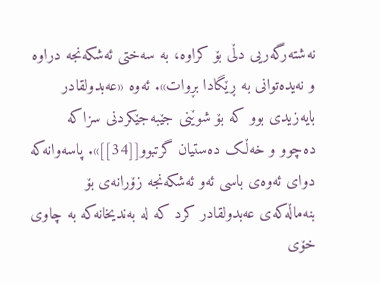نەشتەرگەریی دڵی بۆ کراوە، بە سەختی ئەشکەنجە دراوە و نەیدەتوانی بە ڕێگادا بڕوات». ئەوە «عەبدولقادر بایەزیدی بوو کە بۆ شوێنی جێبەجێکردنی سزاکە دەچوو و خەڵک دەستیان گرتبوو[[34]]». پاسەوانەکە دوای ئەوەی باسی ئەو ئەشکەنجە زۆرانەی بۆ بنەماڵەکەی عەبدولقادر کرد کە لە بەندیخانەکە بە چاوی خۆی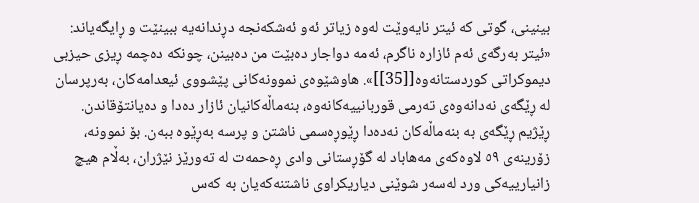بینینی، گوتی کە ئیتر نایەوێت لەوە زیاتر ئەو ئەشکەنجە دڕندانەیە ببینێت و ڕایگەیاند: «ئیتر بەرگەی ئەم ئازارە ناگرم، ئەمە دواجار دەبێت من دەبینن، چونکە دەچمە ڕیزی حیزبی دیموکراتی کوردستانەوە[[35]]». هاوشێوەی نموونەکانی پێشووی ئیعدامەکان، بەرپرسان لە ڕێگەی نەدانەوەی تەرمی قوربانییەکانەوە، بنەماڵەکانیان ئازار دەدا و دەیانتۆقاندن. ڕێژیم ڕێگەی بە بنەماڵەکان نەدەدا ڕێوڕەسمی ناشتن و پرسە بەڕێوە ببەن. بۆ نموونە، زۆرینەی ٥٩ لاوەکەی مەهاباد لە گۆڕستانی وادی ڕەحمەت لە تەورێز نێژران، بەڵام هیچ زانیارییەکی ورد لەسەر شوێنی دیاریکراوی ناشتنەکەیان بە کەس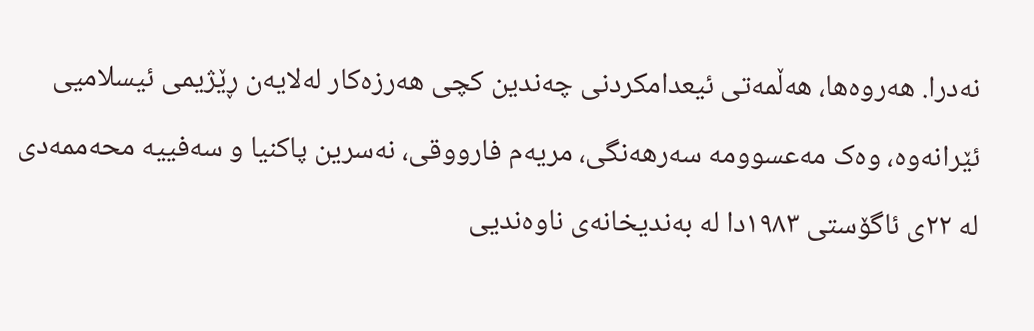نەدرا. هەروەها، هەڵمەتی ئیعدامکردنی چەندین کچی هەرزەکار لەلایەن ڕێژیمی ئیسلامیی ئێرانەوە، وەک مەعسوومە سەرهەنگی، مریەم فارووقی، نەسرین پاکنیا و سەفییە محەممەدی لە ٢٢ی ئاگۆستی ١٩٨٣دا لە بەندیخانەی ناوەندیی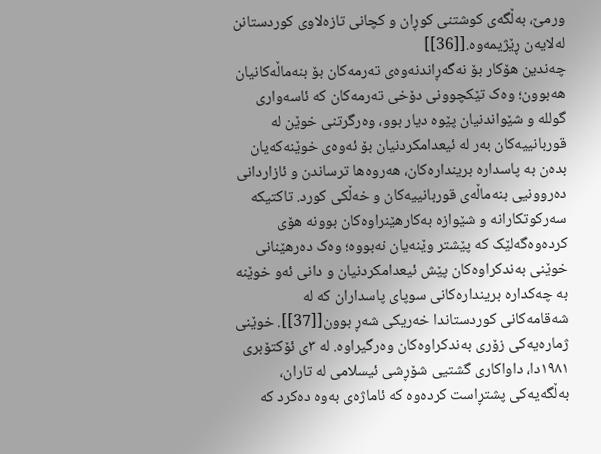ورمێ، بەڵگەی کوشتنی کوڕان و کچانی تازەلاوی کوردستانن لەلایەن ڕێژیمەوە.[[36]]
چەندین هۆکار بۆ نەگەڕاندنەوەی تەرمەکان بۆ بنەماڵەکانیان هەبوون؛ وەک تێکچوونی دۆخی تەرمەکان کە ئاسەواری گوللە و شێواندنیان پێوە دیار بوو، وەرگرتنی خوێن لە قوربانییەکان بەر لە ئیعدامکردنیان بۆ ئەوەی خوێنەکەیان بدەن بە پاسدارە بریندارەکان، هەروەها ترساندن و ئازاردانی دەروونیی بنەماڵەی قوربانییەکان و خەڵکی کورد. تاکتیکە سەرکوتکارانە و شێوازە بەکارهێنراوەکان بوونە هۆی کردەوەگەلێک کە پێشتر وێنەیان نەبووە؛ وەک دەرهێنانی خوێنی بەندکراوەکان پێش ئیعدامکردنیان و دانی ئەو خوێنە بە چەکدارە بریندارەکانی سوپای پاسداران کە لە شەقامەکانی کوردستاندا خەریکی شەڕ بوون[[37]]. خوێنی ژمارەیەکی زۆری بەندکراوەکان وەرگیراوە. لە ٣ی ئۆکتۆبری ١٩٨١دا، داواکاری گشتیی شۆڕشی ئیسلامی لە تاران، بەڵگەیەکی پشتڕاست کردەوە کە ئاماژەی بەوە دەکرد کە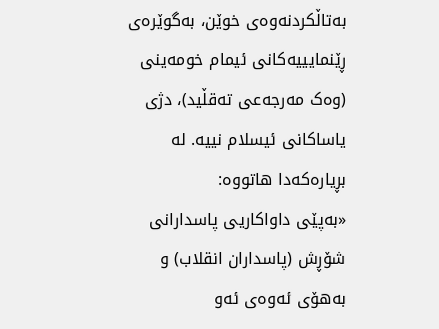بەتاڵکردنەوەی خوێن، بەگوێرەی ڕێنمایییەکانی ئیمام خومەینی (وەک مەرجەعی تەقڵید)، دژی یاساکانی ئیسلام نییە. لە بڕیارەکەدا هاتووە:
«بەپێی داواکاریی پاسدارانی شۆڕش (پاسداران انقلاب) و بەهۆی ئەوەی ئەو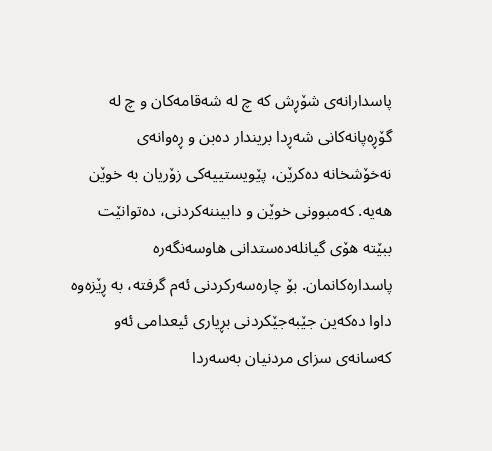پاسدارانەی شۆڕش کە چ لە شەقامەکان و چ لە گۆڕەپانەکانی شەڕدا بریندار دەبن و ڕەوانەی نەخۆشخانە دەکرێن، پێویستییەکی زۆریان بە خوێن هەیە. کەمبوونی خوێن و دابیننەکردنی، دەتوانێت ببێتە هۆی گیانلەدەستدانی هاوسەنگەرە پاسدارەکانمان. بۆ چارەسەرکردنی ئەم گرفتە، بە ڕێزەوە داوا دەکەین جێبەجێکردنی بڕیاری ئیعدامی ئەو کەسانەی سزای مردنیان بەسەردا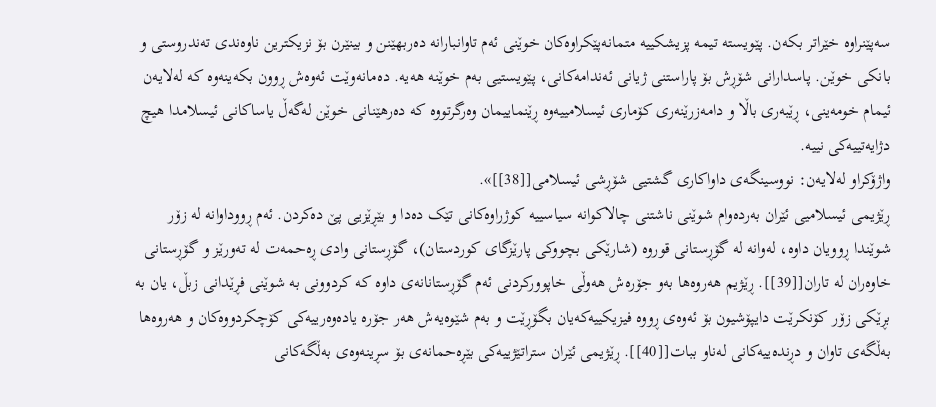سەپێنراوە خێراتر بکەن. پێویستە تیمە پزیشکییە متمانەپێکراوەکان خوێنی ئەم تاوانبارانە دەربهێنن و بینێرن بۆ نزیکترین ناوەندی تەندروستی و بانکی خوێن. پاسدارانی شۆڕش بۆ پاراستنی ژیانی ئەندامەکانی، پێویستیی بەم خوێنە هەیە. دەمانەوێت ئەوەش ڕوون بکەینەوە کە لەلایەن ئیمام خومەینی، ڕێبەری باڵا و دامەزرێنەری کۆماری ئیسلامییەوە ڕێنماییمان وەرگرتووە کە دەرهێنانی خوێن لەگەڵ یاساکانی ئیسلامدا هیچ دژایەتییەکی نییە.
واژۆکراو لەلایەن: نووسینگەی داواکاری گشتیی شۆڕشی ئیسلامی[[38]]».
ڕێژیمی ئیسلامیی ئێران بەردەوام شوێنی ناشتنی چالاکوانە سیاسییە کوژراوەکانی تێک دەدا و بێڕێزیی پێ دەکردن. ئەم ڕووداوانە لە زۆر شوێندا ڕوویان داوە، لەوانە لە گۆڕستانی قوروە (شارێکی بچووکی پارێزگای کوردستان)، گۆڕستانی وادی ڕەحمەت لە تەورێز و گۆڕستانی خاوەران لە تاران[[39]]. ڕێژیم هەروەها بەو جۆرەش هەوڵی خاپوورکردنی ئەم گۆڕستانانەی داوە کە کردوونی بە شوێنی فڕێدانی زبڵ، یان بە بڕێکی زۆر کۆنکرێت دایپۆشیون بۆ ئەوەی ڕووە فیزیکییەکەیان بگۆڕێت و بەم شێوەیەش هەر جۆرە یادەوەرییەکی کۆچکردووەکان و هەروەها بەڵگەی تاوان و دڕندەییەکانی لەناو ببات[[40]]. ڕێژیمی ئێران ستراتێژییەکی بێڕەحمانەی بۆ سڕینەوەی بەڵگەکانی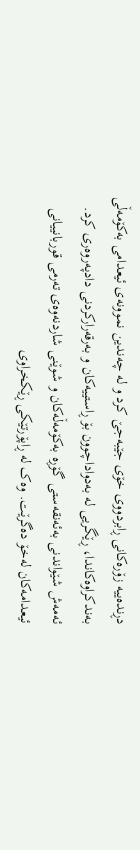دڕندەییە زۆرەکانی ڕابردووی خۆی جێبەجێ کرد و لە چەندین نموونەی ئیعدامی بەکۆمەڵی بەندکراوەکاندا، ڕێگریی لە بەدواداچوون بۆ ڕاستییەکان و بەرقەرارکردنی دادپەروەری کرد. ئەمەش شێواندنی بەئەنقەستی گۆڕە بەکۆمەڵەکان و شوێنی شاردنەوەی تەرمی قوربانییانی ئیعدامەکان لەخۆ دەگرێت. وەک لە ڕاپۆرتێکی ڕێکخراوی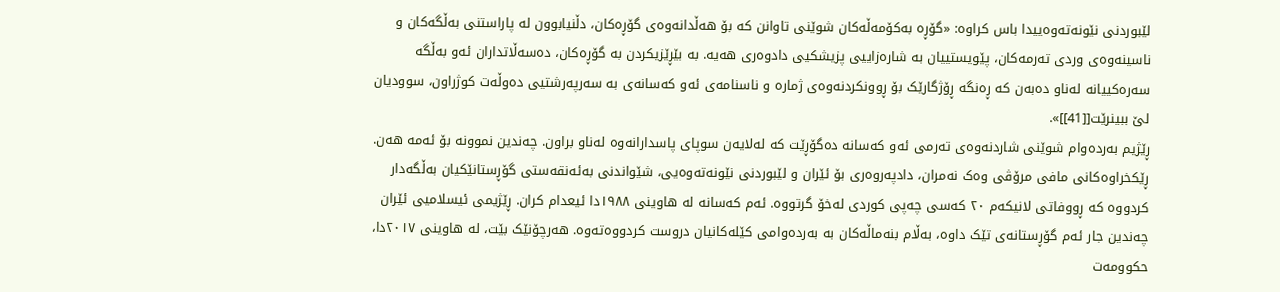لێبوردنی نێونەتەوەییدا باس کراوە: «گۆڕە بەکۆمەڵەکان شوێنی تاوانن کە بۆ هەڵدانەوەی گۆڕەکان، دڵنیابوون لە پاراستنی بەڵگەکان و ناسینەوەی وردی تەرمەکان، پێویستییان بە شارەزاییی پزیشکیی دادوەری هەیە. بە بێڕێزیکردن بە گۆڕەکان، دەسەڵاتداران ئەو بەڵگە سەرەکییانە لەناو دەبەن کە ڕەنگە ڕۆژگارێک بۆ ڕوونکردنەوەی ژمارە و ناسنامەی ئەو کەسانەی بە سەرپەرشتیی دەوڵەت کوژراون، سوودیان لێ ببینرێت[[41]]».
ڕێژیم بەردەوام شوێنی شاردنەوەی تەرمی ئەو کەسانە دەگۆڕێت کە لەلایەن سوپای پاسدارانەوە لەناو براون. چەندین نموونە بۆ ئەمە هەن. ڕێکخراوەکانی مافی مرۆڤی وەک نەمران، دادپەروەری بۆ ئێران و لێبوردنی نێونەتەوەیی، شێواندنی بەئەنقەستی گۆڕستانێکیان بەڵگەدار کردووە کە ڕووفاتی لانیکەم ٢٠ کەسی چەپی کوردی لەخۆ گرتووە. ئەم کەسانە لە هاوینی ١٩٨٨دا ئیعدام کران. ڕێژیمی ئیسلامیی ئێران چەندین جار ئەم گۆڕستانەی تێک داوە، بەڵام بنەماڵەکان بە بەردەوامی کێلەکانیان دروست کردووەتەوە. هەرچۆنێک بێت، لە هاوینی ٢٠١٧دا، حکوومەت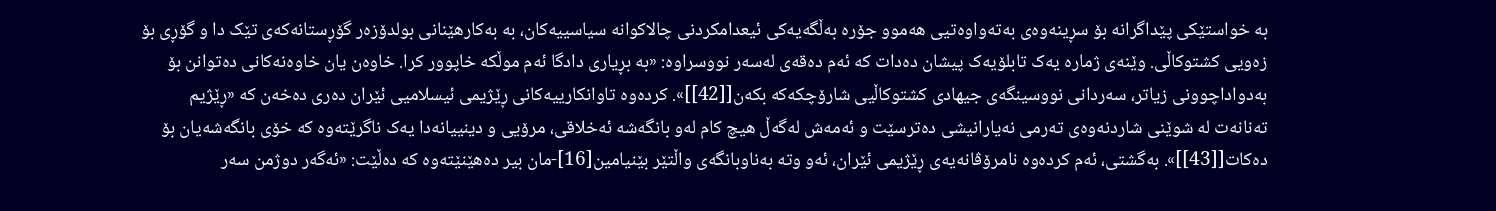بە خواستێکی پێداگرانە بۆ سڕینەوەی بەتەواوەتیی هەموو جۆرە بەڵگەیەکی ئیعدامکردنی چالاکوانە سیاسییەکان، بە بەکارهێنانی بولدۆزەر گۆڕستانەکەی تێک دا و گۆڕی بۆ زەویی کشتوکاڵی. وێنەی ژمارە یەک تابلۆیەک پیشان دەدات کە ئەم دەقەی لەسەر نووسراوە: «بە بڕیاری دادگا ئەم موڵکە خاپوور کرا. خاوەن یان خاوەنەکانی دەتوانن بۆ بەدواداچوونی زیاتر، سەردانی نووسینگەی جیهادی کشتوکاڵیی شارۆچکەکە بکەن[[42]]». کردەوە تاوانکارییەکانی ڕێژیمی ئیسلامیی ئێران دەری دەخەن کە «ڕێژیم تەنانەت لە شوێنی شاردنەوەی تەرمی نەیارانیشی دەترسێت و ئەمەش لەگەڵ هیچ کام لەو بانگەشە ئەخلاقی، مرۆیی و دینییانەدا یەک ناگرێتەوە کە خۆی بانگەشەیان بۆ دەکات[[43]]». بەگشتی، ئەم کردەوە نامرۆڤانەیەی ڕێژیمی ئێران، ئەو وتە بەناوبانگەی واڵتێر بێنیامین[16]-مان بیر دەهێنێتەوە کە دەڵێت: «ئەگەر دوژمن سەر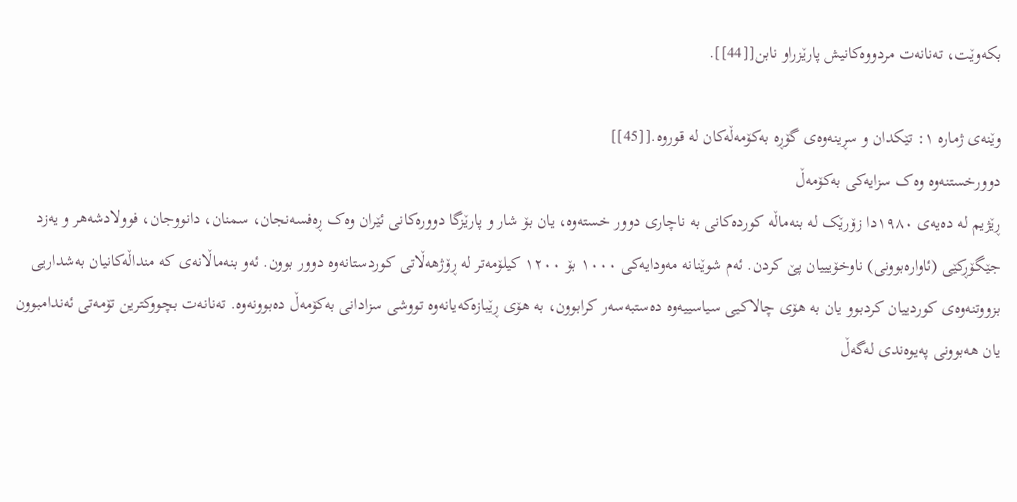بکەوێت، تەنانەت مردووەکانیش پارێزراو نابن[[44]].

وێنەی ژمارە ١: تێکدان و سڕینەوەی گۆڕە بەکۆمەڵەکان لە قوروە.[[45]]
دوورخستنەوە وەک سزایەکی بەکۆمەڵ
ڕێژیم لە دەیەی ١٩٨٠دا زۆرێک لە بنەماڵە کوردەکانی بە ناچاری دوور خستەوە، یان بۆ شار و پارێزگا دوورەکانی ئێران وەک ڕەفسەنجان، سمنان، دانووجان، فوولادشەهر و یەزد جێگۆڕکێی (ئاوارەبوونی) ناوخۆیییان پێ کردن. ئەم شوێنانە مەودایەکی ١٠٠٠ بۆ ١٢٠٠ کیلۆمەتر لە ڕۆژهەڵاتی کوردستانەوە دوور بوون. ئەو بنەماڵانەی کە منداڵەکانیان بەشداریی بزووتنەوەی کوردییان کردبوو یان بە هۆی چالاکیی سیاسییەوە دەستبەسەر کرابوون، بە هۆی ڕێبازەکەیانەوە تووشی سزادانی بەکۆمەڵ دەبوونەوە. تەنانەت بچووکترین تۆمەتی ئەندامبوون یان هەبوونی پەیوەندی لەگەڵ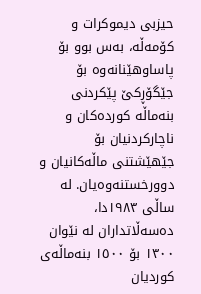حیزبی دیموکرات و کۆمەڵە، بەس بوو بۆ پاساوهێنانەوە بۆ جێگۆڕکێ پێکردنی بنەماڵە کوردەکان و ناچارکردنیان بۆ جێهێشتنی ماڵەکانیان و دوورخستنەوەیان. لە ساڵی ١٩٨٣دا، دەسەڵاتداران لە نێوان ١٣٠٠ بۆ ١٥٠٠ بنەماڵەی کوردیان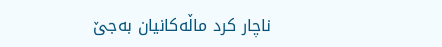ناچار کرد ماڵەکانیان بەجێ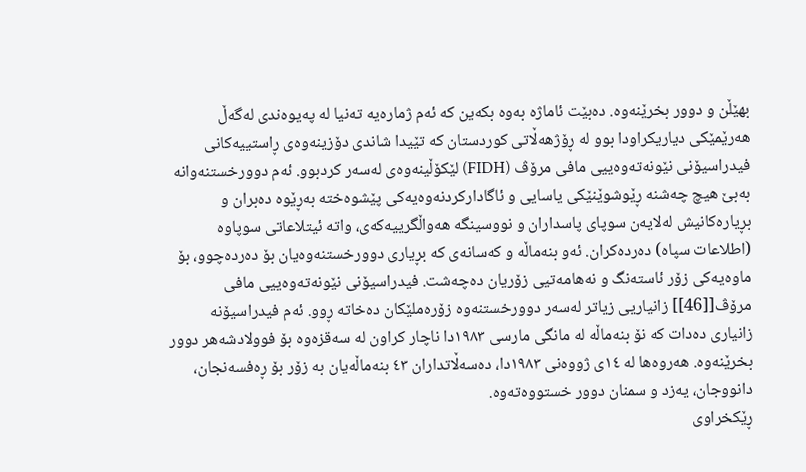بهێڵن و دوور بخرێنەوە. دەبێت ئاماژە بەوە بکەین کە ئەم ژمارەیە تەنیا لە پەیوەندی لەگەڵ هەرێمێکی دیاریکراودا بوو لە ڕۆژهەڵاتی کوردستان کە تێیدا شاندی دۆزینەوەی ڕاستییەکانی فیدراسیۆنی نێونەتەوەییی مافی مرۆڤ (FIDH) لێکۆڵینەوەی لەسەر کردبوو. ئەم دوورخستنەوانە بەبێ هیچ چەشنە ڕێوشوێنێکی یاسایی و ئاگادارکردنەوەیەکی پێشوەختە بەڕێوە دەبران و بڕیارەکانیش لەلایەن سوپای پاسداران و نووسینگە هەواڵگرییەکەی، واتە ئیتلاعاتی سوپاوە (اطلاعات سپاه) دەردەکران. ئەو بنەماڵە و کەسانەی کە بڕیاری دوورخستنەوەیان بۆ دەردەچوو، بۆ ماوەیەکی زۆر ئاستەنگ و نەهامەتیی زۆریان دەچەشت. فیدراسیۆنی نێونەتەوەییی مافی مرۆڤ[[46]] زانیاریی زیاتر لەسەر دوورخستنەوە زۆرەملێکان دەخاتە ڕوو. ئەم فیدراسیۆنە زانیاری دەدات کە نۆ بنەماڵە لە مانگی مارسی ١٩٨٣دا ناچار کراون لە سەقزەوە بۆ فوولادشەهر دوور بخرێنەوە. هەروەها لە ١٤ی ژووەنی ١٩٨٣دا، دەسەڵاتداران ٤٣ بنەماڵەیان بە زۆر بۆ ڕەفسەنجان، دانووجان، یەزد و سمنان دوور خستووەتەوە.
ڕێکخراوی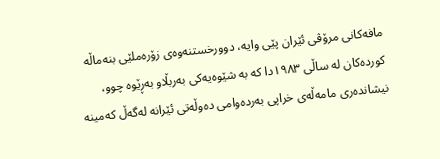مافەکانی مرۆڤی ئێران پێی وایە، دوورخستنەوەی زۆرەملێی بنەماڵە کوردەکان لە ساڵی ١٩٨٣دا کە بە شێوەیەکی بەربڵاو بەڕێوە چوو، نیشاندەری مامەڵەی خراپی بەردەوامی دەوڵەتی ئێرانە لەگەڵ کەمینە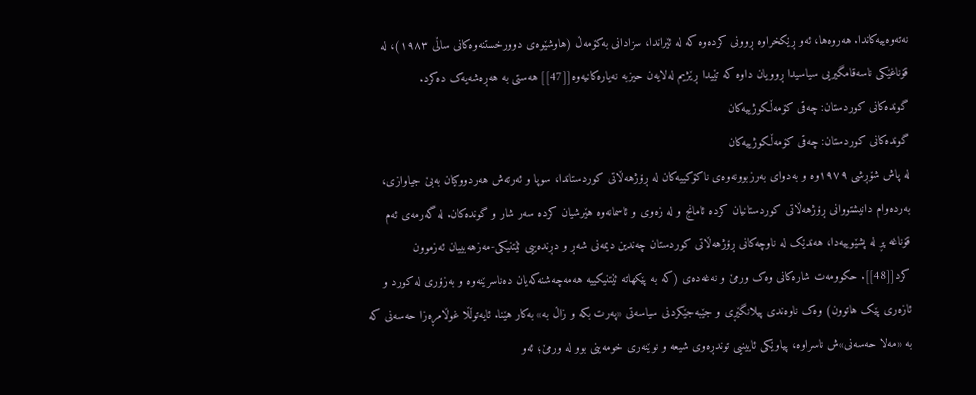نەتەوەییەکاندا. هەروەها، ئەو ڕێکخراوە ڕوونی کردەوە کە لە ئێراندا، سزادانی بەکۆمەڵ (هاوشێوەی دوورخستنەوەکانی ساڵی ١٩٨٣)، لە قۆناغێکی ناسەقامگیریی سیاسیدا ڕوویان داوە کە تێیدا ڕێژیم لەلایەن حیزبە نەیارەکانیەوە[[47]] هەستی بە هەڕەشەیەک دەکرد.
گوندەکانی کوردستان: چەقی کۆمەڵکوژییەکان
گوندەکانی کوردستان: چەقی کۆمەڵکوژییەکان
لە پاش شۆڕشی ١٩٧٩وە و بەدوای بەرزبوونەوەی ناکۆکییەکان لە ڕۆژهەڵاتی کوردستاندا، سوپا و ئەرتەش هەردووکیان بەبێ جیاوازی، بەردەوام دانیشتووانی ڕۆژهەڵاتی کوردستانیان کردە ئامانج و لە زەوی و ئاسمانەوە هێرشیان کردە سەر شار و گوندەکان. لە گەرمەی ئەم قۆناغە پڕ لە پشێوییەدا، هەندێک لە ناوچەکانی ڕۆژهەڵاتی کوردستان چەندین دیمەنی شەڕ و دڕندەییی ئێتنیکی-مەزهەبییان ئەزموون کرد[[48]]. حکوومەت شارەکانی وەک ورمێ و نەغەدەی (کە بە پێکهاتە ئێتنیکییە هەمەچەشنەکەیان دەناسرێنەوە و بەزۆری لە کورد و ئازەری پێک هاتوون) وەک ناوەندی پیلانگێڕی و جێبەجێکردنی سیاسەتی «پەرت بکە و زاڵ بە» بەکار هێنا. ئایەتوڵڵا غوڵامڕەزا حەسەنی کە بە «مەلا حەسەنی»ش ناسراوە، پیاوێکی ئایینیی توندڕەوی شیعە و نوێنەری خومەینی بوو لە ورمێ؛ ئەو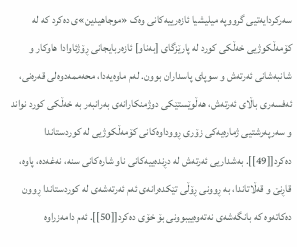سەرکردایەتیی گرووپە میلیشیا ئازەرییەکانی وەک «موجاهیدین»ی دەکرد کە لە کۆمەڵکوژیی خەڵکی کورد لە پارێزگای [بەناو] ئازەربایجانی ڕۆژئاوادا هاوکار و شانبەشانی ئەرتەش و سوپای پاسداران بوون. لەم ماوەیەدا، محەممەدوەلی قەرەنی، ئەفسەری باڵای ئەرتەش، هەڵوێستێکی دوژمنکارانەی بەرانبەر بە خەڵکی کورد نواند و سەرپەرشتیی ژمارەیەکی زۆری ڕووداوەکانی کۆمەڵکوژیی لە کوردستاندا دەکرد[[49]]. بەشداریی ئەرتەش لە دڕندەییەکانی ناو شارەکانی سنە، نەغەدە، پاوە، قاڕنێ و قەڵاتاندا، بە ڕوونی ڕۆڵی تێکدەرانەی ئەم ئەرتەشەی لە کوردستاندا ڕوون دەکاتەوە کە بانگەشەی نەتەوەییبوونی بۆ خۆی دەکرد[[50]]. ئەم دامەزراوە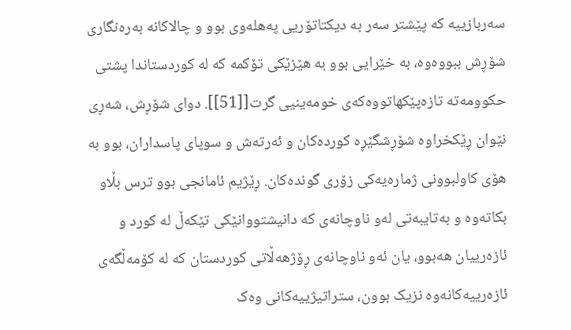سەربازییە کە پێشتر سەر بە دیکتاتۆریی پەهلەوی بوو و چالاکانە بەرەنگاری شۆڕش ببووەوە، بە خێرایی بوو بە هێزێکی تۆکمە کە لە کوردستاندا پشتی حکوومەتە تازەپێکهاتووەکەی خومەینیی گرت[[51]]. دوای شۆڕش، شەڕی نێوان ڕێکخراوە شۆڕشگێڕە کوردەکان و ئەرتەش و سوپای پاسداران، بوو بە هۆی کاولبوونی ژمارەیەکی زۆری گوندەکان. ڕێژیم ئامانجی بوو ترس بڵاو بکاتەوە و بەتایبەتی لەو ناوچانەی کە دانیشتووانێکی تێکەڵ لە کورد و ئازەرییان هەبوو، یان ئەو ناوچانەی ڕۆژهەڵاتی کوردستان کە لە کۆمەڵگەی ئازەرییەکانەوە نزیک بوون، ستراتیژییەکانی وەک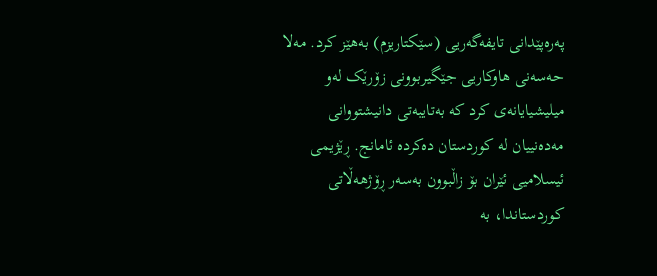پەرەپێدانی تایفەگەریی (سێکتاریزم) بەهێز کرد. مەلا حەسەنی هاوکاریی جێگیربوونی زۆرێک لەو میلیشیایانەی کرد کە بەتایبەتی دانیشتووانی مەدەنییان لە کوردستان دەکردە ئامانج. ڕێژیمی ئیسلامیی ئێران بۆ زاڵبوون بەسەر ڕۆژهەڵاتی کوردستاندا، بە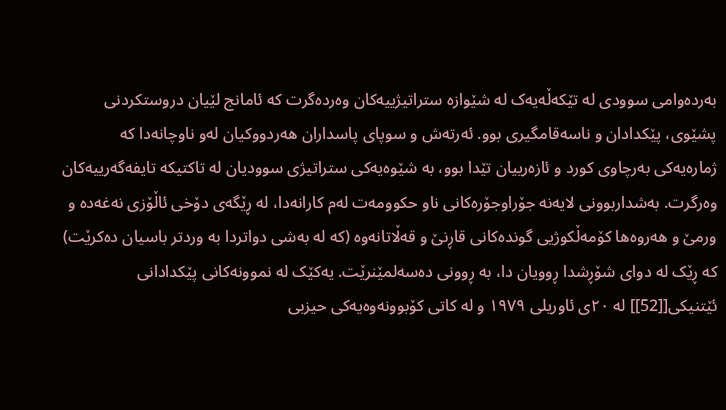بەردەوامی سوودی لە تێکەڵەیەک لە شێوازە ستراتیژییەکان وەردەگرت کە ئامانج لێیان دروستکردنی پشێوی، پێکدادان و ناسەقامگیری بوو. ئەرتەش و سوپای پاسداران هەردووکیان لەو ناوچانەدا کە ژمارەیەکی بەرچاوی کورد و ئازەرییان تێدا بوو، بە شێوەیەکی ستراتیژی سوودیان لە تاکتیکە تایفەگەرییەکان وەرگرت. بەشداربوونی لایەنە جۆراوجۆرەکانی ناو حکوومەت لەم کارانەدا، لە ڕێگەی دۆخی ئاڵۆزی نەغەدە و ورمێ و هەروەها کۆمەڵکوژیی گوندەکانی قاڕنێ و قەڵاتانەوە (کە لە بەشی دواتردا بە وردتر باسیان دەکرێت) کە ڕێک لە دوای شۆڕشدا ڕوویان دا، بە ڕوونی دەسەلمێنرێت. یەکێک لە نموونەکانی پێکدادانی ئێتنیکی[[52]] لە ٢٠ی ئاوریلی ١٩٧٩ و لە کاتی کۆبوونەوەیەکی حیزبی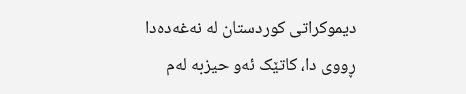دیموکراتی کوردستان لە نەغەدەدا ڕووی دا، کاتێک ئەو حیزبە لەم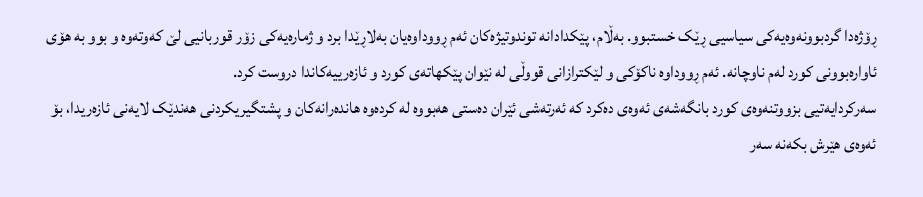ڕۆژەدا گردبوونەوەیەکی سیاسیی ڕێک خستبوو. بەڵام، پێکدادانە توندوتیژەکان ئەم ڕووداوەیان بەلاڕێدا برد و ژمارەیەکی زۆر قوربانیی لێ کەوتەوە و بوو بە هۆی ئاوارەبوونی کورد لەم ناوچانە. ئەم ڕووداوە ناکۆکی و لێکترازانی قووڵی لە نێوان پێکهاتەی کورد و ئازەرییەکاندا دروست کرد.
سەرکردایەتیی بزووتنەوەی کورد بانگەشەی ئەوەی دەکرد کە ئەرتەشی ئێران دەستی هەبووە لە کردەوە هاندەرانەکان و پشتگیریکردنی هەندێک لایەنی ئازەریدا، بۆ ئەوەی هێرش بکەنە سەر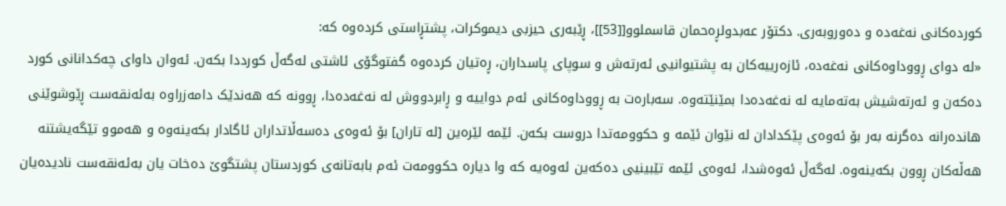کوردەکانی نەغەدە و دەوروبەری. دکتۆر عەبدولڕەحمان قاسملوو[[53]]، ڕێبەری حیزبی دیموکرات، پشتڕاستی کردەوە کە:
«لە دوای ڕووداوەکانی نەغەدە، ئازەرییەکان بە پشتیوانیی ئەرتەش و سوپای پاسداران، ڕەتیان کردەوە گفتوگۆی ئاشتی لەگەڵ کورددا بکەن. ئەوان داوای چەکدانانی کورد دەکەن و ئەرتەشیش بەتەمایە لە نەغەدەدا بمێنێتەوە. سەبارەت بە ڕووداوەکانی ئەم دواییە و ڕابردووش لە نەغەدەدا، ڕوونە کە هەندێک دامەزراوە بەئەنقەست ڕێوشوێنی هاندەرانە دەگرنە بەر بۆ ئەوەی پێکدادان لە نێوان ئێمە و حکوومەتدا دروست بکەن. ئێمە لێرەین [لە تاران] بۆ ئەوەی دەسەڵاتداران ئاگادار بکەینەوە و هەموو تێگەیشتنە هەڵەکان ڕوون بکەینەوە. لەگەڵ ئەوەشدا، ئەوەی ئێمە تێبینیی دەکەین ئەوەیە کە وا دیارە حکوومەت ئەم بابەتانەی کوردستان پشتگوێ دەخات یان بەئەنقەست نادیدەیان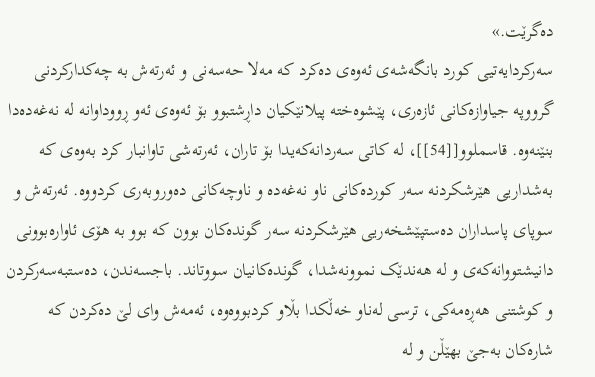دەگرێت.»
سەرکردایەتیی کورد بانگەشەی ئەوەی دەکرد کە مەلا حەسەنی و ئەرتەش بە چەکدارکردنی گرووپە جیاوازەکانی ئازەری، پێشوەختە پیلانێکیان داڕشتبوو بۆ ئەوەی ئەو ڕووداوانە لە نەغەدەدا بنێنەوە. قاسملوو[[54]]، لە کاتی سەردانەکەیدا بۆ تاران، ئەرتەشی تاوانبار کرد بەوەی کە بەشداریی هێرشکردنە سەر کوردەکانی ناو نەغەدە و ناوچەکانی دەوروبەری کردووە. ئەرتەش و سوپای پاسداران دەستپێشخەریی هێرشکردنە سەر گوندەکان بوون کە بوو بە هۆی ئاوارەبوونی دانیشتووانەکەی و لە هەندێک نموونەشدا، گوندەکانیان سووتاند. باجسەندن، دەستبەسەرکردن و کوشتنی هەڕەمەکی، ترسی لەناو خەڵکدا بڵاو کردبووەوە، ئەمەش وای لێ دەکردن کە شارەکان بەجێ بهێڵن و لە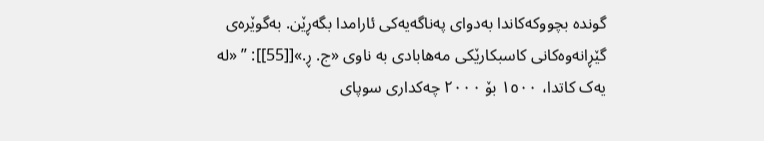گوندە بچووکەکاندا بەدوای پەناگەیەکی ئارامدا بگەڕێن. بەگوێرەی گێڕانەوەکانی کاسبکارێکی مەهابادی بە ناوی «ج. ڕ.»[[55]]: ” «لە یەک کاتدا، ١٥٠٠ بۆ ٢٠٠٠ چەکداری سوپای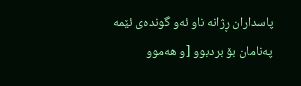پاسداران ڕژانە ناو ئەو گوندەی ئێمە پەنامان بۆ بردبوو [و هەموو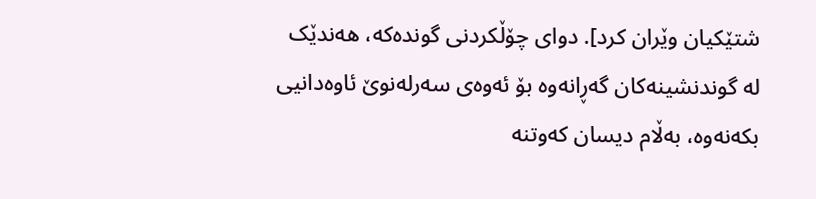شتێکیان وێران کرد]. دوای چۆڵکردنی گوندەکە، هەندێک لە گوندنشینەکان گەڕانەوە بۆ ئەوەی سەرلەنوێ ئاوەدانیی بکەنەوە، بەڵام دیسان کەوتنە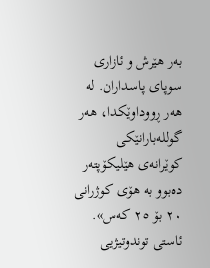بەر هێرش و ئازاری سوپای پاسداران. لە هەر ڕووداوێکدا، هەر گوللەبارانێکی کوێرانەی هێلیکۆپتەر دەبوو بە هۆی کوژرانی ٢٠ بۆ ٢٥ کەس».
ئاستی توندوتیژیی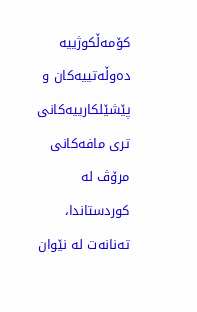کۆمەڵکوژییە دەوڵەتییەکان و پێشێلکارییەکانی تری مافەکانی مرۆڤ لە کوردستاندا، تەنانەت لە نێوان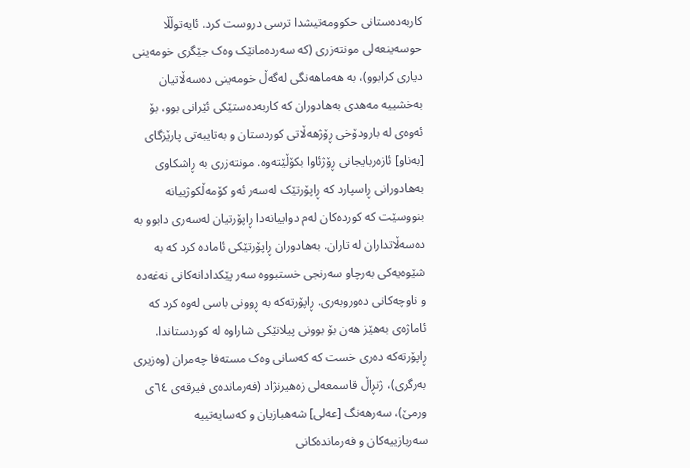کاربەدەستانی حکوومەتیشدا ترسی دروست کرد. ئایەتوڵڵا حوسەینعەلی مونتەزری (کە سەردەمانێک وەک جێگری خومەینی دیاری کرابوو)، بە هەماهەنگی لەگەڵ خومەینی دەسەڵاتیان بەخشییە مەهدی بەهادوران کە کاربەدەستێکی ئێرانی بوو، بۆ ئەوەی لە بارودۆخی ڕۆژهەڵاتی کوردستان و بەتایبەتی پارێزگای [بەناو] ئازەربایجانی ڕۆژئاوا بکۆڵێتەوە. مونتەزری بە ڕاشکاوی بەهادورانی ڕاسپارد کە ڕاپۆرتێک لەسەر ئەو کۆمەڵکوژییانە بنووسێت کە کوردەکان لەم دواییانەدا ڕاپۆرتیان لەسەری دابوو بە دەسەڵاتداران لە تاران. بەهادوران ڕاپۆرتێکی ئامادە کرد کە بە شێوەیەکی بەرچاو سەرنجی خستبووە سەر پێکدادانەکانی نەغەدە و ناوچەکانی دەوروبەری. ڕاپۆرتەکە بە ڕوونی باسی لەوە کرد کە ئاماژەی بەهێز هەن بۆ بوونی پیلانێکی شاراوە لە کوردستاندا. ڕاپۆرتەکە دەری خست کە کەسانی وەک مستەفا چەمران (وەزیری بەرگری)، ژنڕاڵ قاسمعەلی زەهیرنژاد (فەرماندەی فیرقەی ٦٤ی ورمێ)، سەرهەنگ [عەلی] شەهبازیان و کەسایەتییە سەربازییەکان و فەرماندەکانی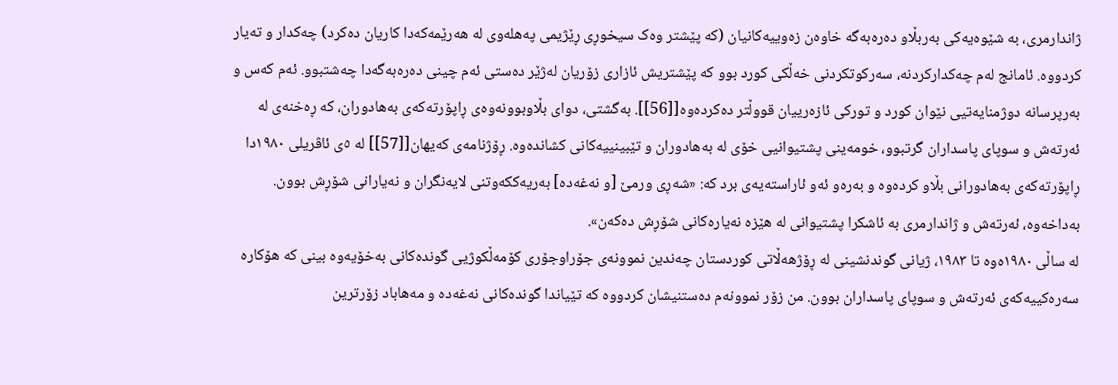ژاندارمری، بە شێوەیەکی بەربڵاو دەرەبەگە خاوەن زەوییەکانیان (کە پێشتر وەک سیخوڕی ڕێژیمی پەهلەوی لە هەرێمەکەدا کاریان دەکرد) چەکدار و تەیار کردووە. ئامانج لەم چەکدارکردنە، سەرکوتکردنی خەڵکی کورد بوو کە پێشتریش ئازاری زۆریان لەژێر دەستی ئەم چینی دەرەبەگەدا چەشتبوو. ئەم کەس و بەرپرسانە دوژمنایەتیی نێوان کورد و تورکی ئازەرییان قووڵتر دەکردەوە[[56]]. بەگشتی، دوای بڵاوبوونەوەی ڕاپۆرتەکەی بەهادوران، کە ڕەخنەی لە ئەرتەش و سوپای پاسداران گرتبوو، خومەینی پشتیوانیی خۆی لە بەهادوران و تێبینییەکانی کشاندەوە. ڕۆژنامەی کەیهان[[57]] لە ٥ی ئاڤریلی ١٩٨٠دا ڕاپۆرتەکەی بەهادورانی بڵاو کردەوە و بەرەو ئەو ئاراستەیەی برد کە: «شەڕی ورمێ [و نەغەدە] بەریەککەوتنی لایەنگران و نەیارانی شۆڕش بوون. بەداخەوە، ئەرتەش و ژاندارمری بە ئاشکرا پشتیوانی لە هێزە نەیارەکانی شۆڕش دەکەن».
لە ساڵی ١٩٨٠ەوە تا ١٩٨٣، ژیانی گوندنشینی لە ڕۆژهەڵاتی کوردستان چەندین نموونەی جۆراوجۆری کۆمەڵکوژیی گوندەکانی بەخۆیەوە بینی کە هۆکارە سەرەکییەکەی ئەرتەش و سوپای پاسداران بوون. من زۆر نموونەم دەستنیشان کردووە کە تێیاندا گوندەکانی نەغەدە و مەهاباد زۆرترین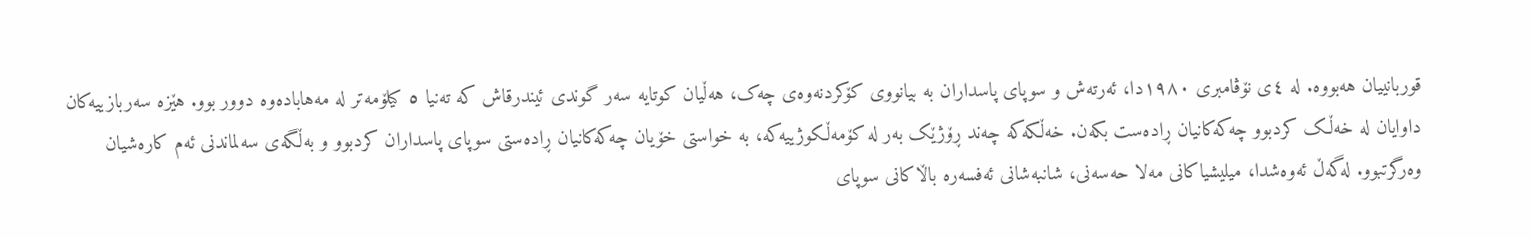قوربانییان هەبووە. لە ٤ی نۆڤامبری ١٩٨٠دا، ئەرتەش و سوپای پاسداران بە بیانووی کۆکردنەوەی چەک، هەڵیان کوتایە سەر گوندی ئیندرقاش کە تەنیا ٥ کیلۆمەتر لە مەهابادەوە دوور بوو. هێزە سەربازییەکان داوایان لە خەڵک کردبوو چەکەکانیان ڕادەست بکەن. خەڵکەکە چەند ڕۆژێک بەر لە کۆمەڵکوژییەکە، بە خواستی خۆیان چەکەکانیان ڕادەستی سوپای پاسداران کردبوو و بەڵگەی سەلماندنی ئەم کارەشیان وەرگرتبوو. لەگەڵ ئەوەشدا، میلیشیاکانی مەلا حەسەنی، شانبەشانی ئەفسەرە باڵاکانی سوپای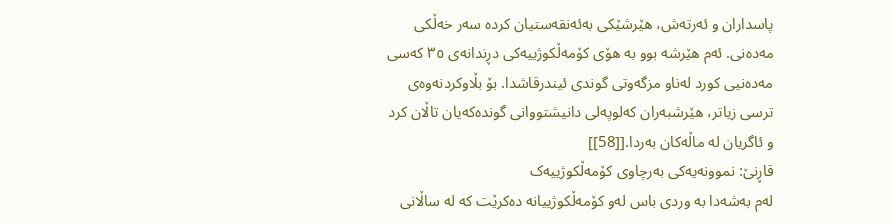پاسداران و ئەرتەش، هێرشێکی بەئەنقەستیان کردە سەر خەڵکی مەدەنی. ئەم هێرشە بوو بە هۆی کۆمەڵکوژییەکی دڕندانەی ٣٥ کەسی مەدەنیی کورد لەناو مزگەوتی گوندی ئیندرقاشدا. بۆ بڵاوکردنەوەی ترسی زیاتر، هێرشبەران کەلوپەلی دانیشتووانی گوندەکەیان تاڵان کرد و ئاگریان لە ماڵەکان بەردا.[[58]]
قاڕنێ: نموونەیەکی بەرچاوی کۆمەڵکوژییەک
لەم بەشەدا بە وردی باس لەو کۆمەڵکوژییانە دەکرێت کە لە ساڵانی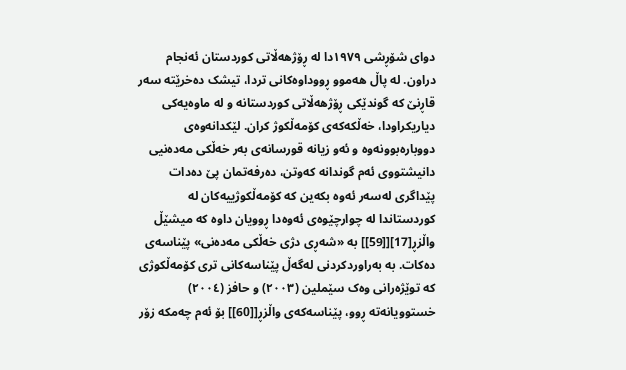دوای شۆڕشی ١٩٧٩دا لە ڕۆژهەڵاتی کوردستان ئەنجام دراون. لە پاڵ هەموو ڕووداوەکانی تردا، تیشک دەخرێتە سەر قاڕنێ کە گوندێکی ڕۆژهەڵاتی کوردستانە و لە ماوەیەکی دیاریکراودا، خەڵکەکەی کۆمەڵکوژ کران. لێکدانەوەی دووبارەبوونەوە و ئەو زیانە قورسانەی بەر خەڵکی مەدەنیی دانیشتووی ئەم گوندانە کەوتن، دەرفەتمان پێ دەدات پێداگری لەسەر ئەوە بکەین کە کۆمەڵکوژییەکان لە کوردستاندا لە چوارچێوەی ئەوەدا ڕوویان داوە کە میشێڵ واڵزڕ[17][[59]] بە «شەڕی دژی خەڵکی مەدەنی» پێناسەی دەکات. بە بەراوردکردنی لەگەڵ پێناسەکانی تری کۆمەڵکوژی کە توێژەرانی وەک سێملین (٢٠٠٣) و حافز (٢٠٠٤) خستوویانەتە ڕوو، پێناسەکەی واڵزڕ[[60]] بۆ ئەم چەمکە زۆر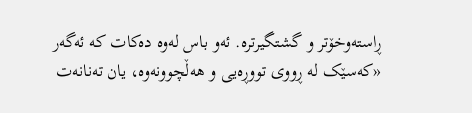ڕاستەوخۆتر و گشتگیرترە. ئەو باس لەوە دەکات کە ئەگەر «کەسێک لە ڕووی تووڕەیی و هەڵچوونەوە، یان تەنانەت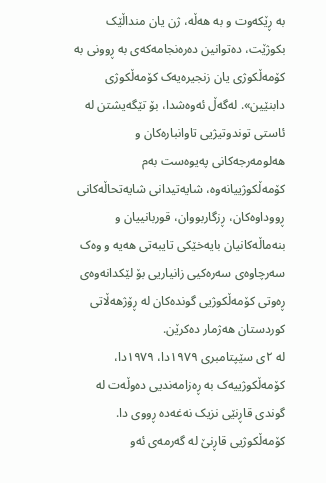بە ڕێکەوت و بە هەڵە، ژن یان منداڵێک بکوژێت، دەتوانین دەرەنجامەکەی بە ڕوونی بە کۆمەڵکوژی یان زنجیرەیەک کۆمەڵکوژی دابنێین». لەگەڵ ئەوەشدا، بۆ تێگەیشتن لە ئاستی توندوتیژیی تاوانبارەکان و هەلومەرجەکانی پەیوەست بەم کۆمەڵکوژییانەوە، شایەتیدانی شایەتحاڵەکانی ڕووداوەکان، ڕزگاربووان، قوربانییان و بنەماڵەکانیان بایەخێکی تایبەتی هەیە و وەک سەرچاوەی سەرەکیی زانیاریی بۆ لێکدانەوەی ڕەوتی کۆمەڵکوژیی گوندەکان لە ڕۆژهەڵاتی کوردستان هەژمار دەکرێن.
لە ٢ی سێپتامبری ١٩٧٩دا، ١٩٧٩دا، کۆمەڵکوژییەک بە ڕەزامەندیی دەوڵەت لە گوندی قاڕنێی نزیک نەغەدە ڕووی دا. کۆمەڵکوژیی قاڕنێ لە گەرمەی ئەو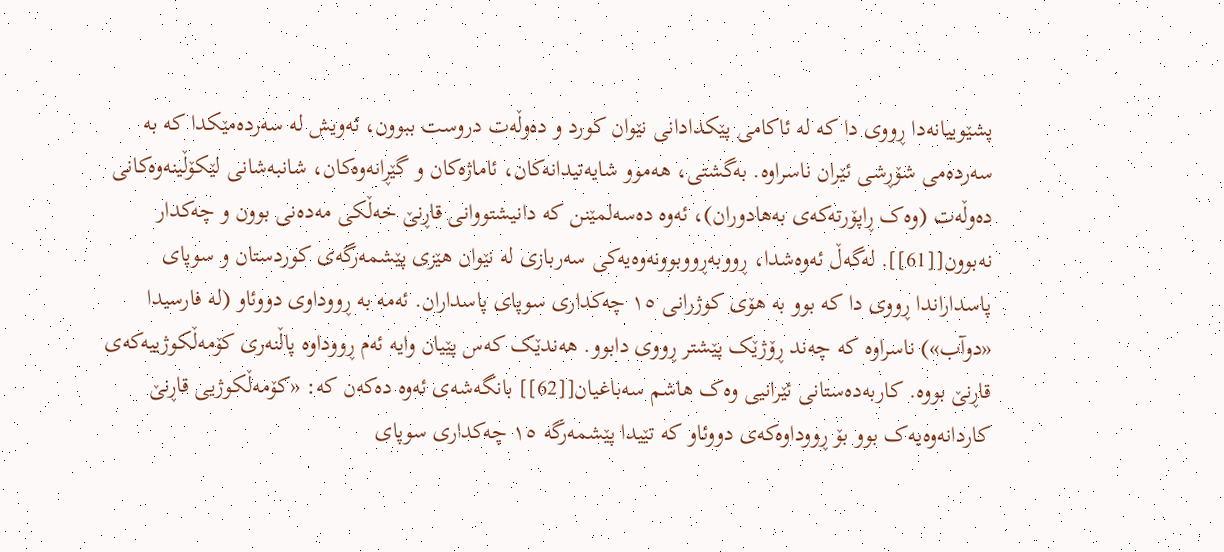پشێوییانەدا ڕووی دا کە لە ئاکامی پێکدادانی نێوان کورد و دەوڵەت دروست ببوون، ئەویش لە سەردەمێکدا کە بە سەردەمی شۆڕشی ئێران ناسراوە. بەگشتی، هەموو شایەتیدانەکان، ئاماژەکان و گێڕانەوەکان، شانبەشانی لێکۆڵینەوەکانی دەوڵەت (وەک ڕاپۆرتەکەی بەهادوران)، ئەوە دەسەلمێنن کە دانیشتووانی قاڕنێ خەڵکی مەدەنی بوون و چەکدار نەبوون[[61]]. لەگەڵ ئەوەشدا، ڕووبەڕووبوونەوەیەکی سەربازی لە نێوان هێزی پێشمەرگەی کوردستان و سوپای پاسداراندا ڕووی دا کە بوو بە هۆی کوژرانی ١٥ چەکداری سوپای پاسداران. ئەمە بە ڕووداوی دووئاو (لە فارسیدا «دوآب») ناسراوە کە چەند ڕۆژێک پێشتر ڕووی دابوو. هەندێک کەس پێیان وایە ئەم ڕووداوە پاڵنەری کۆمەڵکوژییەکەی قاڕنێ بووە. کاربەدەستانی ئێرانیی وەک هاشم سەباغیان[[62]] بانگەشەی ئەوە دەکەن کە: «کۆمەڵکوژیی قاڕنێ کاردانەوەیەک بوو بۆ ڕووداوەکەی دووئاو کە تێیدا پێشمەرگە ١٥ چەکداری سوپای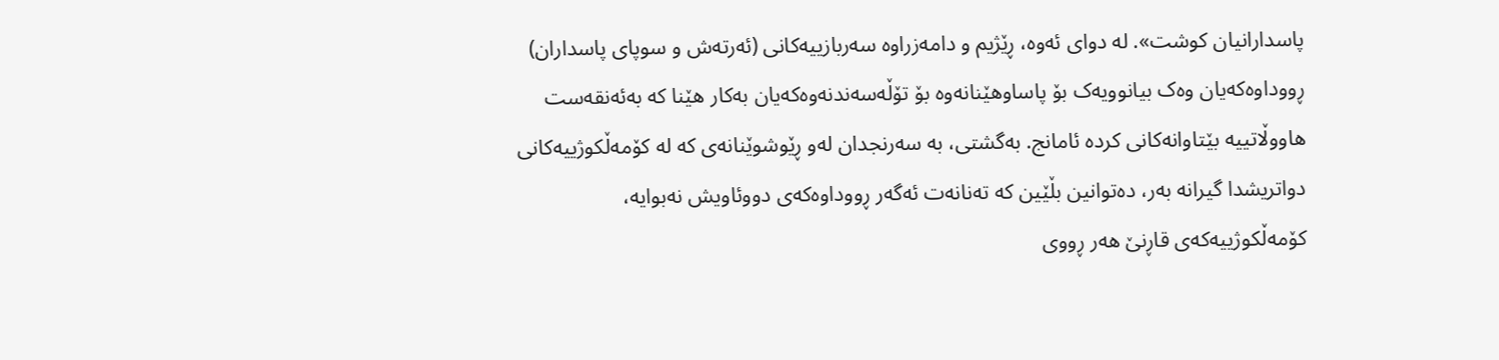پاسدارانیان کوشت». لە دوای ئەوە، ڕێژیم و دامەزراوە سەربازییەکانی (ئەرتەش و سوپای پاسداران) ڕووداوەکەیان وەک بیانوویەک بۆ پاساوهێنانەوە بۆ تۆڵەسەندنەوەکەیان بەکار هێنا کە بەئەنقەست هاووڵاتییە بێتاوانەکانی کردە ئامانج. بەگشتی، بە سەرنجدان لەو ڕێوشوێنانەی کە لە کۆمەڵکوژییەکانی دواتریشدا گیرانە بەر، دەتوانین بڵێین کە تەنانەت ئەگەر ڕووداوەکەی دووئاویش نەبوایە، کۆمەڵکوژییەکەی قاڕنێ هەر ڕووی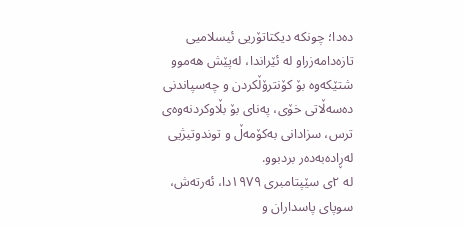دەدا؛ چونکە دیکتاتۆریی ئیسلامیی تازەدامەزراو لە ئێراندا، لەپێش هەموو شتێکەوە بۆ کۆنترۆڵکردن و چەسپاندنی دەسەڵاتی خۆی، پەنای بۆ بڵاوکردنەوەی ترس، سزادانی بەکۆمەڵ و توندوتیژیی لەڕادەبەدەر بردبوو.
لە ٢ی سێپتامبری ١٩٧٩دا، ئەرتەش، سوپای پاسداران و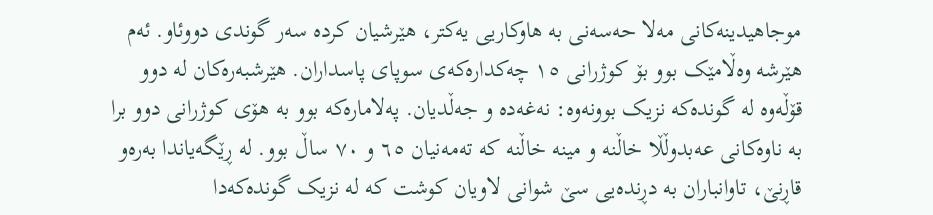موجاهیدینەکانی مەلا حەسەنی بە هاوکاریی یەکتر، هێرشیان کردە سەر گوندی دووئاو. ئەم هێرشە وەڵامێک بوو بۆ کوژرانی ١٥ چەکدارەکەی سوپای پاسداران. هێرشبەرەکان لە دوو قۆڵەوە لە گوندەکە نزیک بوونەوە: نەغەدە و جەڵدیان. پەلامارەکە بوو بە هۆی کوژرانی دوو برا بە ناوەکانی عەبدوڵڵا خاڵنە و مینە خاڵنە کە تەمەنیان ٦٥ و ٧٠ ساڵ بوو. لە ڕێگەیاندا بەرەو قاڕنێ، تاوانباران بە دڕندەیی سێ شوانی لاویان کوشت کە لە نزیک گوندەکەدا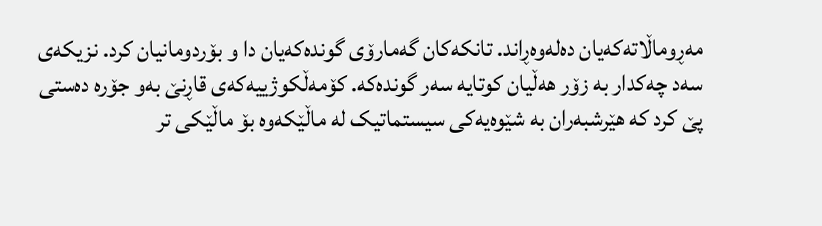مەڕوماڵاتەکەیان دەلەوەڕاند. تانکەکان گەمارۆی گوندەکەیان دا و بۆردومانیان کرد. نزیکەی سەد چەکدار بە زۆر هەڵیان کوتایە سەر گوندەکە. کۆمەڵکوژییەکەی قاڕنێ بەو جۆرە دەستی پێ کرد کە هێرشبەران بە شێوەیەکی سیستماتیک لە ماڵێکەوە بۆ ماڵێکی تر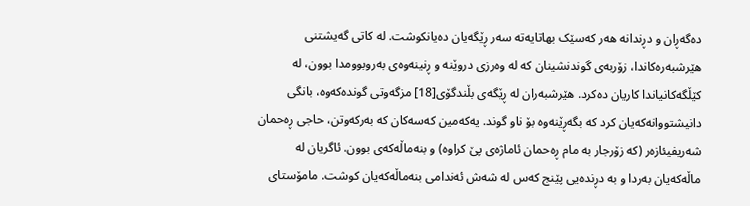دەگەڕان و دڕندانە هەر کەسێک بهاتایەتە سەر ڕێگەیان دەیانکوشت. لە کاتی گەیشتنی هێرشبەرەکاندا، زۆربەی گوندنشینان کە لە وەرزی دروێنە و ڕنینەوەی بەروبوومدا بوون، لە کێڵگەکانیاندا کاریان دەکرد. هێرشبەران لە ڕێگەی بڵندگۆی[18] مزگەوتی گوندەکەوە، بانگی دانیشتووانەکەیان کرد کە بگەڕێنەوە بۆ ناو گوند. یەکەمین کەسەکان کە بەرکەوتن، حاجی ڕەحمان شەریفیئازەر (کە زۆرجار بە مام ڕەحمان ئاماژەی پێ کراوە) و بنەماڵەکەی بوون. ئاگریان لە ماڵەکەیان بەردا و بە دڕندەیی پێنج کەس لە شەش ئەندامی بنەماڵەکەیان کوشت. مامۆستای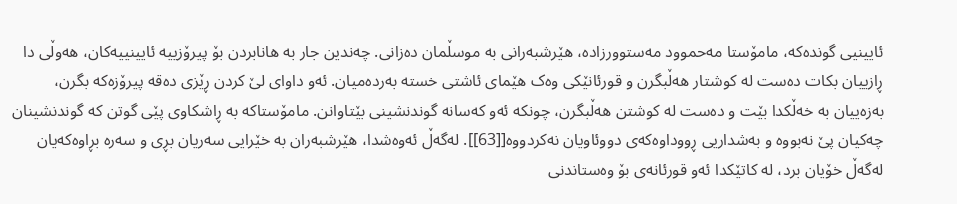ئایینیی گوندەکە، مامۆستا مەحموود مەستوورزادە، هێرشبەرانی بە موسڵمان دەزانی. چەندین جار بە هانابردن بۆ پیرۆزییە ئایینییەکان، هەوڵی دا ڕازییان بکات دەست لە کوشتار هەڵبگرن و قورئانێکی وەک هێمای ئاشتی خستە بەردەمیان. ئەو داوای لێ کردن ڕێزی دەقە پیرۆزەکە بگرن، بەزەییان بە خەڵکدا بێت و دەست لە کوشتن هەڵبگرن، چونکە ئەو کەسانە گوندنشینی بێتاوانن. مامۆستاکە بە ڕاشکاوی پێی گوتن کە گوندنشینان چەکیان پێ نەبووە و بەشداریی ڕووداوەکەی دووئاویان نەکردووە[[63]]. لەگەڵ ئەوەشدا، هێرشبەران بە خێرایی سەریان بڕی و سەرە بڕاوەکەیان لەگەڵ خۆیان برد، لە کاتێکدا ئەو قورئانەی بۆ وەستاندنی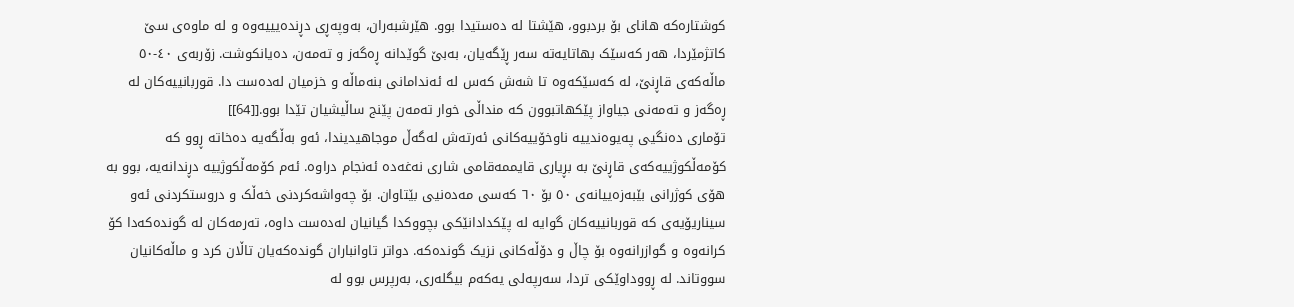کوشتارەکە هانای بۆ بردبوو، هێشتا لە دەستیدا بوو. هێرشبەران، بەوپەڕی دڕندەیییەوە و لە ماوەی سێ کاتژمێردا، هەر کەسێک بهاتایەتە سەر ڕێگەیان، بەبێ گوێدانە ڕەگەز و تەمەن، دەیانکوشت. زۆربەی ٤٠-٥٠ ماڵەکەی قاڕنێ، لە کەسێکەوە تا شەش کەس لە ئەندامانی بنەماڵە و خزمیان لەدەست دا. قوربانییەکان لە ڕەگەز و تەمەنی جیاواز پێکهاتبوون کە منداڵی خوار تەمەن پێنج ساڵیشیان تێدا بوو.[[64]]
تۆماری دەنگیی پەیوەندییە ناوخۆییەکانی ئەرتەش لەگەڵ موجاهیدیندا، ئەو بەڵگەیە دەخاتە ڕوو کە کۆمەڵکوژییەکەی قاڕنێ بە بڕیاری قایممەقامی شاری نەغەدە ئەنجام دراوە. ئەم کۆمەڵکوژییە دڕندانەیە، بوو بە هۆی کوژرانی بێبەزەییانەی ٥٠ بۆ ٦٠ کەسی مەدەنیی بێتاوان. بۆ چەواشەکردنی خەڵک و دروستکردنی ئەو سیناریۆیەی کە قوربانییەکان گوایە لە پێکدادانێکی بچووکدا گیانیان لەدەست داوە، تەرمەکان لە گوندەکەدا کۆ کرانەوە و گوازرانەوە بۆ چاڵ و دۆڵەکانی نزیک گوندەکە. دواتر تاوانباران گوندەکەیان تاڵان کرد و ماڵەکانیان سووتاند. لە ڕووداوێکی تردا، سەرپەلی یەکەم بیگلەری، بەرپرس بوو لە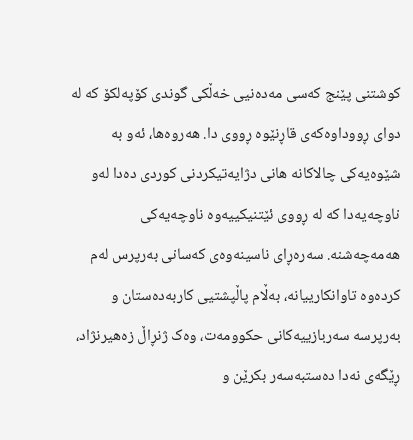کوشتنی پێنج کەسی مەدەنیی خەڵکی گوندی کۆپەلکۆ کە لە دوای ڕووداوەکەی قاڕنێوە ڕووی دا. هەروەها، ئەو بە شێوەیەکی چالاکانە هانی دژایەتیکردنی کوردی دەدا لەو ناوچەیەدا کە لە ڕووی ئێتنیکییەوە ناوچەیەکی هەمەچەشنە. سەرەڕای ناسینەوەی کەسانی بەرپرس لەم کردەوە تاوانکارییانە، بەڵام پاڵپشتیی کاربەدەستان و بەرپرسە سەربازییەکانی حکوومەت، وەک ژنڕاڵ زەهیرنژاد، ڕێگەی نەدا دەستبەسەر بکرێن و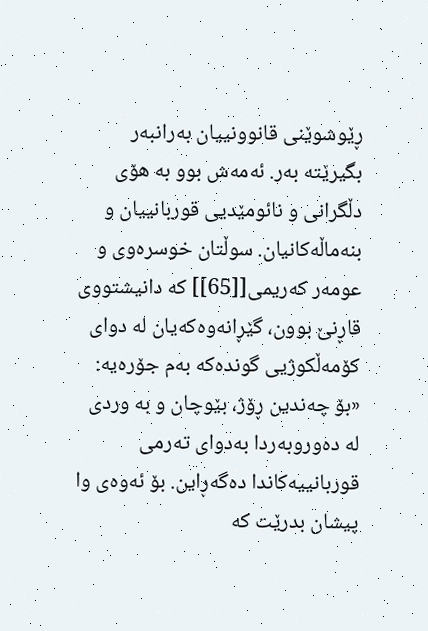ڕێوشوێنی قانوونییان بەرانبەر بگیرێتە بەر. ئەمەش بوو بە هۆی دڵگرانی و نائومێدیی قوربانییان و بنەماڵەکانیان. سوڵتان خوسرەوی و عومەر کەریمی[[65]] کە دانیشتووی قاڕنێ بوون، گێڕانەوەکەیان لە دوای کۆمەڵکوژیی گوندەکە بەم جۆرەیە:
«بۆ چەندین ڕۆژ، بێوچان و بە وردی لە دەوروبەردا بەدوای تەرمی قوربانییەکاندا دەگەڕاین. بۆ ئەوەی وا پیشان بدرێت کە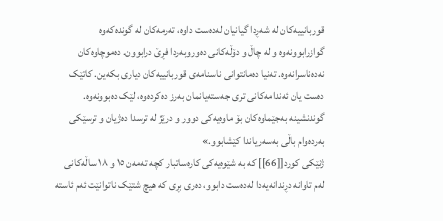قوربانییەکان لە شەڕدا گیانیان لەدەست داوە، تەرمەکان لە گوندەکەوە گوازرابوونەوە و لە چاڵ و دۆڵەکانی دەوروبەردا فڕێ درابوون. دەموچاوەکان نەدەناسرانەوە. تەنیا دەمانتوانی ناسنامەی قوربانییەکان دیاری بکەین. کاتێک دەست یان ئەندامەکانی تری جەستەیانمان بەرز دەکردەوە، لێک دەبوونەوە. گوندنشینە بەجێماوەکان بۆ ماوەیەکی دوور و درێژ لە ترسدا دەژیان و ترسێکی بەردەوام باڵی بەسەریاندا کێشابوو.»
ژنێکی کورد[[66]] کە بە شێوەیەکی کارەساتبار کچە تەمەن ١٥ و ١٨ ساڵەکانی لەم تاوانە دڕندانەیەدا لەدەست دابوو، دەری بڕی کە هیچ شتێک ناتوانێت ئەم ئاستە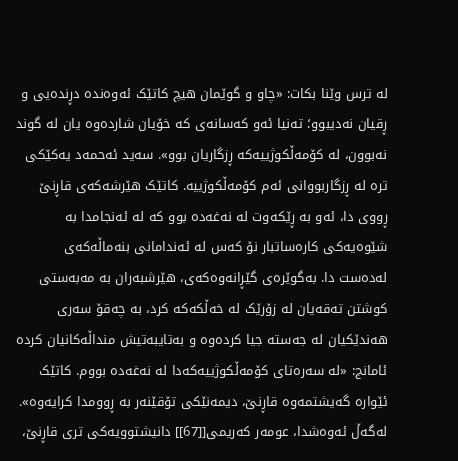لە ترس وێنا بکات: «چاو و گوێمان هیچ کاتێک ئەوەندە دڕندەیی و ڕقیان نەدیبوو؛ تەنیا ئەو کەسانەی کە خۆیان شاردەوە یان لە گوند نەبوون، لە کۆمەڵکوژییەکە ڕزگاریان بوو». سەید ئەحمەد یەکێکی ترە لە ڕزگاربووانی ئەم کۆمەڵکوژییە. کاتێک هێرشەکەی قاڕنێ ڕووی دا، ئەو بە ڕێکەوت لە نەغەدە بوو کە لە ئەنجامدا بە شێوەیەکی کارەساتبار نۆ کەس لە ئەندامانی بنەماڵەکەی لەدەست دا. بەگوێرەی گێڕانەوەکەی، هێرشبەران بە مەبەستی کوشتن تەقەیان لە زۆرێک لە خەڵکەکە کرد، بە چەقۆ سەری هەندێکیان لە جەستە جیا کردەوە و بەتایبەتیش منداڵەکانیان کردە ئامانج: «لە سەرەتای کۆمەڵکوژییەکەدا لە نەغەدە بووم. کاتێک ئێوارە گەیشتمەوە قاڕنێ، دیمەنێکی تۆقێنەر بە ڕوومدا کرایەوە». لەگەڵ ئەوەشدا، عومەر کەریمی[[67]] دانیشتوویەکی تری قاڕنێ،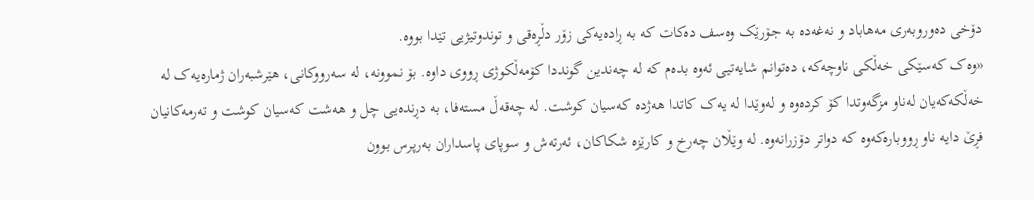دۆخی دەوروبەری مەهاباد و نەغەدە بە جۆرێک وەسف دەکات کە بە ڕادەیەکی زۆر دڵڕەقی و توندوتیژیی تێدا بووە.
«وەک کەسێکی خەڵکی ناوچەکە، دەتوانم شایەتیی ئەوە بدەم کە لە چەندین گونددا کۆمەڵکوژی ڕووی داوە. بۆ نموونە، لە سەرووکانی، هێرشبەران ژمارەیەک لە خەڵکەکەیان لەناو مزگەوتدا کۆ کردەوە و لەوێدا لە یەک کاتدا هەژدە کەسیان کوشت. لە چەقەڵ مستەفا، بە دڕندەیی چل و هەشت کەسیان کوشت و تەرمەکانیان فڕێ دایە ناو ڕووبارەکەوە کە دواتر دۆزرانەوە. لە وێڵان چەرخ و کارێزە شکاکان، ئەرتەش و سوپای پاسداران بەرپرس بوون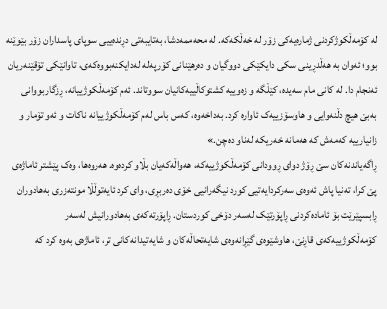لە کۆمەڵکوژکردنی ژمارەیەکی زۆر لە خەڵکەکە. لە محەممەدشا، بەتایبەتی دڕندەییی سوپای پاسداران زۆر بێوێنە بوو؛ ئەوان بە هەڵدڕینی سکی دایکێکی دووگیان و دەرهێنانی کۆرپەلە لەدایکنەبووەکەی، تاوانێکی تۆقێنەریان ئەنجام دا. لە کانی مام سەیدە، کێڵگە و زەوییە کشتوکاڵییەکانیان سووتاند. ئەم کۆمەڵکوژییانە، ڕزگاربووانی بەبێ هیچ دڵنەوایی و هاوسۆزییەک ئاوارە کرد. بەداخەوە، کەس باس لەم کۆمەڵکوژییانە ناکات و ئەو تۆمار و زانیارییە کەمەش کە هەمانە خەریکە لەناو دەچن.»
ڕاگەیاندنەکان سێ ڕۆژ دوای ڕوودانی کۆمەڵکوژییەکە، هەواڵەکەیان بڵاو کردەوە. هەروەها، وەک پێشتر ئاماژەی پێ کرا، تەنیا پاش ئەوەی سەرکردایەتیی کورد نیگەرانیی خۆی دەربڕی، وای کرد ئایەتوڵڵا مونتەزری بەهادوران ڕابسپێرێت بۆ ئامادەکردنی ڕاپۆرتێک لەسەر دۆخی کوردستان. ڕاپۆرتەکەی بەهادورانیش لەسەر کۆمەڵکوژییەکەی قاڕنێ، هاوشێوەی گێڕانەوەی شایەتحاڵەکان و شایەتیدانەکانی تر، ئاماژەی بەوە کرد کە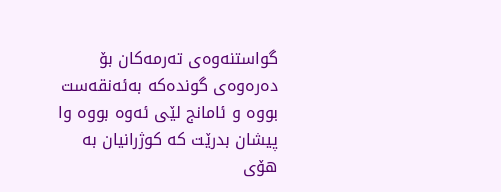گواستنەوەی تەرمەکان بۆ دەرەوەی گوندەکە بەئەنقەست بووە و ئامانج لێی ئەوە بووە وا پیشان بدرێت کە کوژرانیان بە هۆی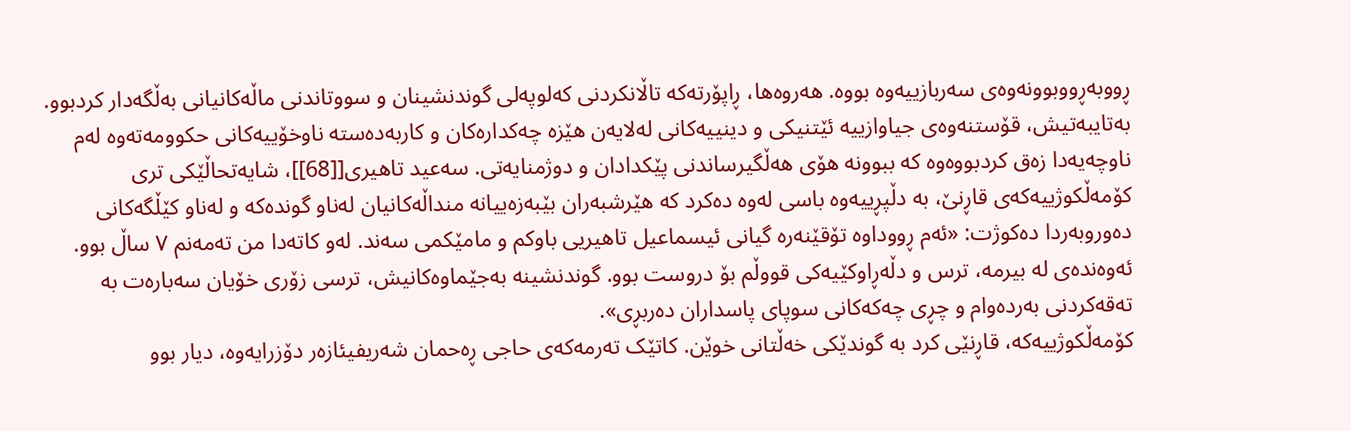ڕووبەڕووبوونەوەی سەربازییەوە بووە. هەروەها، ڕاپۆرتەکە تاڵانکردنی کەلوپەلی گوندنشینان و سووتاندنی ماڵەکانیانی بەڵگەدار کردبوو. بەتایبەتیش، قۆستنەوەی جیاوازییە ئێتنیکی و دینییەکانی لەلایەن هێزە چەکدارەکان و کاربەدەستە ناوخۆییەکانی حکوومەتەوە لەم ناوچەیەدا زەق کردبووەوە کە ببوونە هۆی هەڵگیرساندنی پێکدادان و دوژمنایەتی. سەعید تاهیری[[68]]، شایەتحاڵێکی تری کۆمەڵکوژییەکەی قاڕنێ، بە دڵپڕییەوە باسی لەوە دەکرد کە هێرشبەران بێبەزەییانە منداڵەکانیان لەناو گوندەکە و لەناو کێڵگەکانی دەوروبەردا دەکوژت: «ئەم ڕووداوە تۆقێنەرە گیانی ئیسماعیل تاهیریی باوکم و مامێکمی سەند. لەو کاتەدا من تەمەنم ٧ ساڵ بوو. ئەوەندەی لە بیرمە، ترس و دڵەڕاوکێیەکی قووڵم بۆ دروست بوو. گوندنشینە بەجێماوەکانیش، ترسی زۆری خۆیان سەبارەت بە تەقەکردنی بەردەوام و چڕی چەکەکانی سوپای پاسداران دەربڕی».
کۆمەڵکوژییەکە، قاڕنێی کرد بە گوندێکی خەڵتانی خوێن. کاتێک تەرمەکەی حاجی ڕەحمان شەریفیئازەر دۆزرایەوە، دیار بوو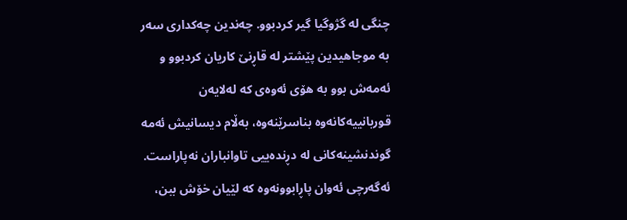چنگی لە گژوگیا گیر کردبوو. چەندین چەکداری سەر بە موجاهیدین پێشتر لە قاڕنێ کاریان کردبوو و ئەمەش بوو بە هۆی ئەوەی کە لەلایەن قوربانییەکانەوە بناسرێنەوە، بەڵام دیسانیش ئەمە گوندنشینەکانی لە دڕندەییی تاوانباران نەپاراست. ئەگەرچی ئەوان پاڕابوونەوە کە لێیان خۆش ببن،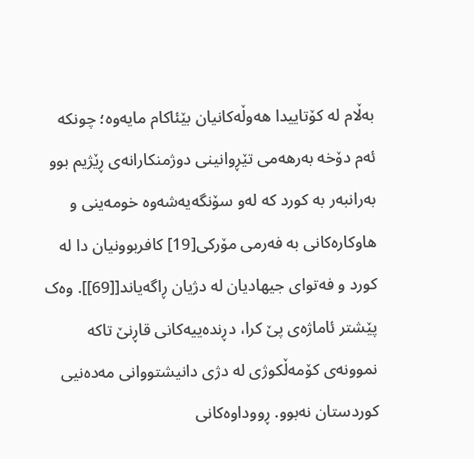بەڵام لە کۆتاییدا هەوڵەکانیان بێئاکام مایەوە؛ چونکە ئەم دۆخە بەرهەمی تێڕوانینی دوژمنکارانەی ڕێژیم بوو بەرانبەر بە کورد کە لەو سۆنگەیەشەوە خومەینی و هاوکارەکانی بە فەرمی مۆرکی[19] کافربوونیان دا لە کورد و فەتوای جیهادیان لە دژیان ڕاگەیاند[[69]]. وەک پێشتر ئاماژەی پێ کرا، دڕندەییەکانی قاڕنێ تاکە نموونەی کۆمەڵکوژی لە دژی دانیشتووانی مەدەنیی کوردستان نەبوو. ڕووداوەکانی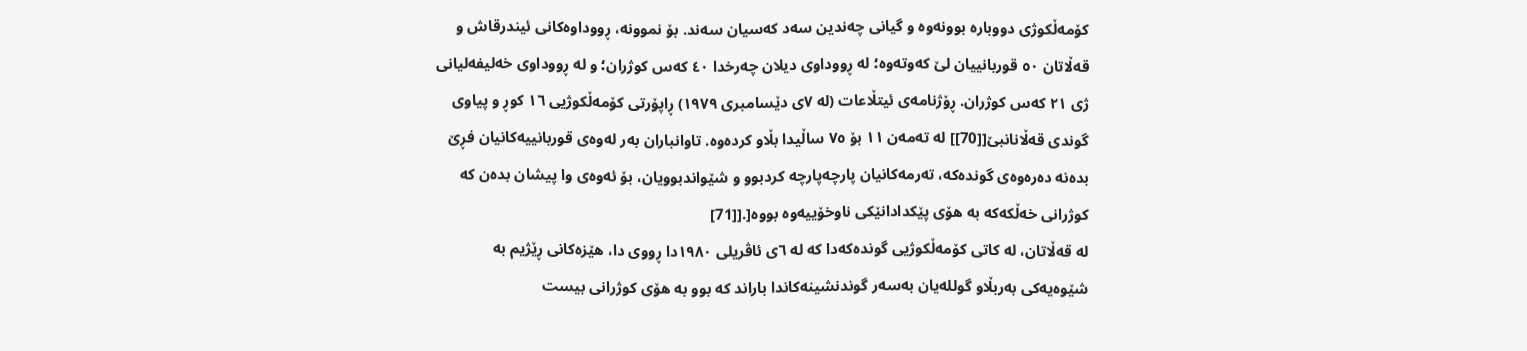کۆمەڵکوژی دووبارە بوونەوە و گیانی چەندین سەد کەسیان سەند. بۆ نموونە، ڕووداوەکانی ئیندرقاش و قەڵاتان ٥٠ قوربانییان لێ کەوتەوە؛ لە ڕووداوی دیلان چەرخدا ٤٠ کەس کوژران؛ و لە ڕووداوی خەلیفەلیانی ژی ٢١ کەس کوژران. ڕۆژنامەی ئیتڵاعات (لە ٧ی دێسامبری ١٩٧٩) ڕاپۆرتی کۆمەڵکوژیی ١٦ کوڕ و پیاوی گوندی قەڵانانبێ[[70]] لە تەمەن ١١ بۆ ٧٥ ساڵیدا بڵاو کردەوە. تاوانباران بەر لەوەی قوربانییەکانیان فڕێ بدەنە دەرەوەی گوندەکە، تەرمەکانیان پارچەپارچە کردبوو و شێواندبوویان، بۆ ئەوەی وا پیشان بدەن کە کوژرانی خەڵکەکە بە هۆی پێکدادانێکی ناوخۆییەوە بووە[.[[71]
لە قەڵاتان، لە کاتی کۆمەڵکوژیی گوندەکەدا کە لە ٦ی ئاڤریلی ١٩٨٠دا ڕووی دا، هێزەکانی ڕێژیم بە شێوەیەکی بەربڵاو گوللەیان بەسەر گوندنشینەکاندا باراند کە بوو بە هۆی کوژرانی بیست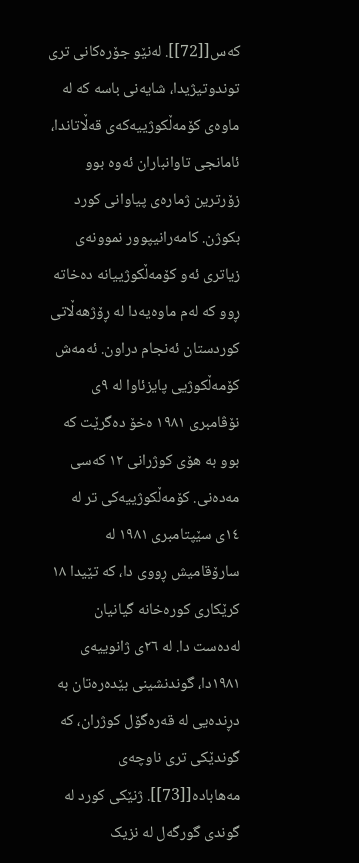کەس[[72]]. لەنێو جۆرەکانی تری توندوتیژیدا، شایەنی باسە کە لە ماوەی کۆمەڵکوژییەکەی قەڵاتاندا، ئامانجی تاوانباران ئەوە بوو زۆرترین ژمارەی پیاوانی کورد بکوژن. کامەرانیپوور نموونەی زیاتری ئەو کۆمەڵکوژییانە دەخاتە ڕوو کە لەم ماوەیەدا لە ڕۆژهەڵاتی کوردستان ئەنجام دراون. ئەمەش کۆمەڵکوژیی پایزئاوا لە ٩ی نۆڤامبری ١٩٨١ ەخۆ دەگرێت کە بوو بە هۆی کوژرانی ١٢ کەسی مەدەنی. کۆمەڵکوژییەکی تر لە ١٤ی سێپتامبری ١٩٨١ لە سارۆقامیش ڕووی دا، کە تێیدا ١٨ کرێکاری کورەخانە گیانیان لەدەست دا. لە ٢٦ی ژانوییەی ١٩٨١دا، گوندنشینی بێدەرەتان بە دڕندەیی لە قەرەگۆل کوژران، کە گوندێکی تری ناوچەی مەهابادە[[73]]. ژنێکی کورد لە گوندی گورگەل لە نزیک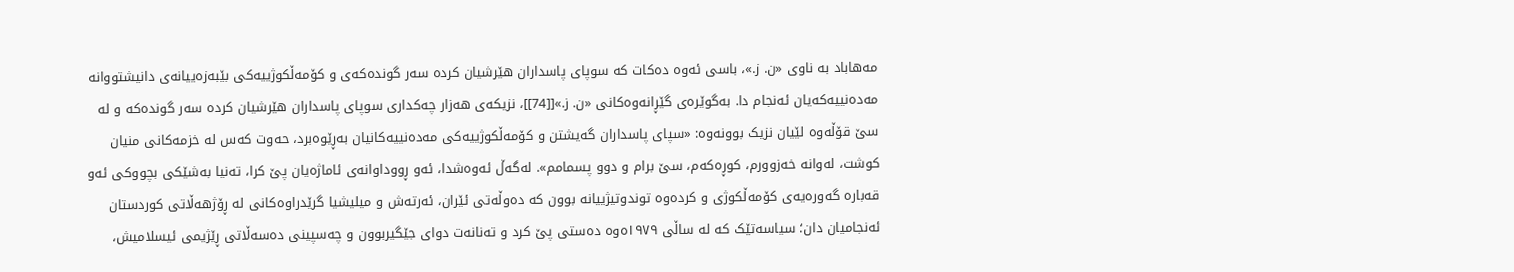مەهاباد بە ناوی «ن. ز.»، باسی ئەوە دەکات کە سوپای پاسداران هێرشیان کردە سەر گوندەکەی و کۆمەڵکوژییەکی بێبەزەییانەی دانیشتووانە مەدەنییەکەیان ئەنجام دا. بەگوێرەی گێڕانەوەکانی «ن. ز.»[[74]]، نزیکەی هەزار چەکداری سوپای پاسداران هێرشیان کردە سەر گوندەکە و لە سێ قۆڵەوە لێیان نزیک بوونەوە: «سپای پاسداران گەیشتن و کۆمەڵکوژییەکی مەدەنییەکانیان بەڕێوەبرد، حەوت کەس لە خزمەکانی منیان کوشت، لەوانە خەزوورم، کوڕەکەم، سێ برام و دوو پسمامم». لەگەڵ ئەوەشدا، ئەو ڕووداوانەی ئاماژەیان پێ کرا، تەنیا بەشێکی بچووکی ئەو قەبارە گەورەیەی کۆمەڵکوژی و کردەوە توندوتیژییانە بوون کە دەوڵەتی ئێران، ئەرتەش و میلیشیا گرێدراوەکانی لە ڕۆژهەڵاتی کوردستان ئەنجامیان دان؛ سیاسەتێک کە لە ساڵی ١٩٧٩ەوە دەستی پێ کرد و تەنانەت دوای جێگیربوون و چەسپینی دەسەڵاتی ڕێژیمی ئیسلامیش،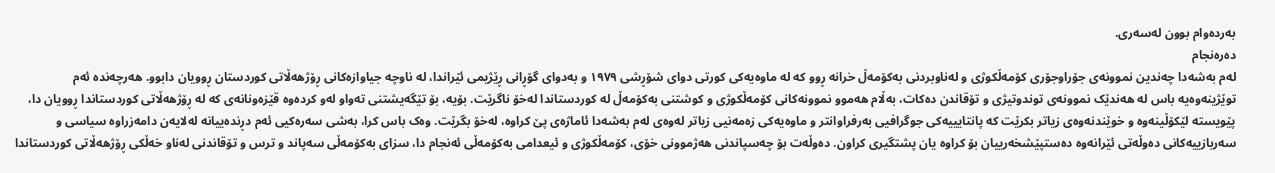بەردەوام بوون لەسەری.
دەرەنجام
لەم بەشەدا چەندین نموونەی جۆراوجۆری کۆمەڵکوژی و لەناوبردنی بەکۆمەڵ خرانە ڕوو کە لە ماوەیەکی کورتی دوای شۆڕشی ١٩٧٩ و بەدوای گۆڕانی ڕێژیمی ئێراندا، لە ناوچە جیاوازەکانی ڕۆژهەڵاتی کوردستان ڕوویان دابوو. هەرچەندە ئەم توێژینەوەیە باس لە هەندێک نموونەی توندوتیژی و تۆقاندن دەکات، بەڵام هەموو نموونەکانی کۆمەڵکوژی و کوشتنی بەکۆمەڵ لە کوردستاندا لەخۆ ناگرێت. بۆیە، بۆ تێگەیشتنی تەواو لەو کردەوە قێزەونانەی کە لە ڕۆژهەڵاتی کوردستاندا ڕوویان دا، پێویستە لێکۆڵینەوە و خوێندنەوەی زیاتر بکرێت کە پانتایییەکی جوگرافیی بەرفراوانتر و ماوەیەکی زەمەنیی زیاتر لەوەی لەم بەشەدا ئاماژەی پێ کراوە، لەخۆ بگرێت. وەک باس کرا، بەشی سەرەکیی ئەم دڕندەییانە لەلایەن دامەزراوە سیاسی و سەربازییەکانی دەوڵەتی ئێرانەوە دەستپێشخەرییان بۆ کراوە یان پشتگیری کراون. دەوڵەت بۆ چەسپاندنی هەژموونی خۆی، کۆمەڵکوژی و ئیعدامی بەکۆمەڵی ئەنجام دا، سزای بەکۆمەڵی سەپاند و ترس و تۆقاندنی لەناو خەڵکی ڕۆژهەڵاتی کوردستاندا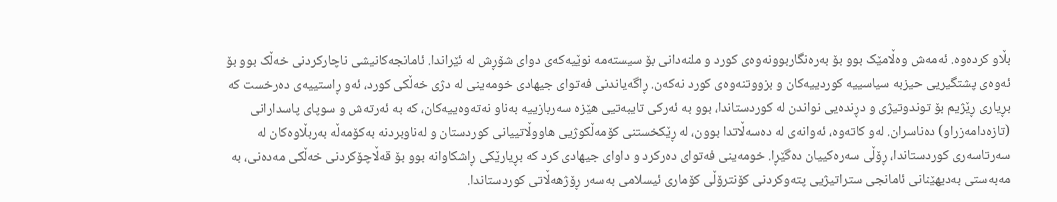بڵاو کردەوە. ئەمەش وەڵامێک بوو بۆ بەرەنگاربوونەوەی کورد و ملنەدانی بۆ سیستەمە نوێیەکەی دوای شۆڕش لە ئێراندا. ئامانجەکانیشی ناچارکردنی خەڵک بوو بۆ ئەوەی پشتگیریی حیزبە سیاسییە کوردییەکان و بزووتنەوەی کورد نەکەن. ڕاگەیاندنی فەتوای جیهادی خومەینی لە دژی خەڵکی کورد، ئەو ڕاستییەی دەرخست کە بڕیاری ڕێژیم بۆ توندوتیژی و دڕندەیی نواندن لە کوردستاندا، بوو بە ئەرکی تایبەتیی هێزە سەربازییە بەناو نەتەوەییەکان، کە بە ئەرتەش و سوپای پاسدارانی (تازەدامەزراو) دەناسران. لەو کاتەوە، ئەوانەی لە دەسەڵاتدا بوون، لە ڕێکخستنی کۆمەڵکوژیی هاووڵاتییانی کوردستان و لەناوبردنە بەکۆمەڵە بەربڵاوەکان لە سەرتاسەری کوردستاندا، ڕۆڵی سەرەکییان دەگێڕا. خومەینی فەتوای دەرکرد و داوای جیهادی کرد کە بڕیارێکی ڕاشکاوانە بوو بۆ قەڵاچۆکردنی خەڵکی مەدەنی، بە مەبەستی بەدیهێنانی ئامانجی ستراتیژیی پتەوکردنی کۆنترۆڵی کۆماری ئیسلامی بەسەر ڕۆژهەڵاتی کوردستاندا.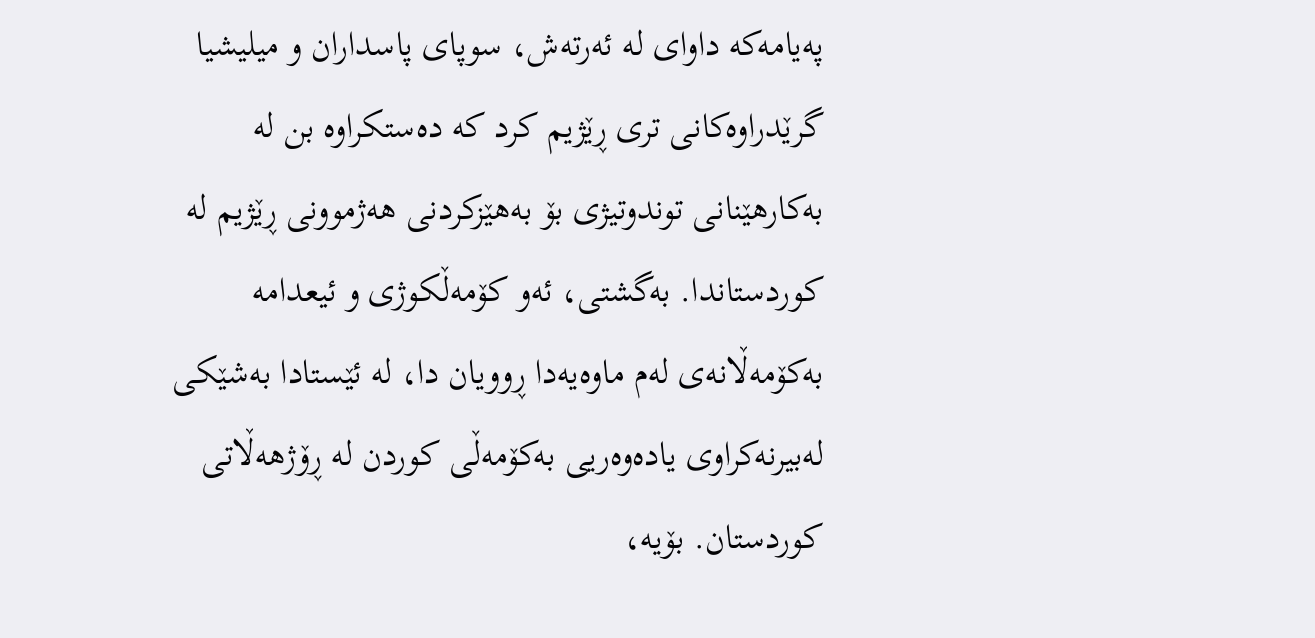پەیامەکە داوای لە ئەرتەش، سوپای پاسداران و میلیشیا گرێدراوەکانی تری ڕێژیم کرد کە دەستکراوە بن لە بەکارهێنانی توندوتیژی بۆ بەهێزکردنی هەژموونی ڕێژیم لە کوردستاندا. بەگشتی، ئەو کۆمەڵکوژی و ئیعدامە بەکۆمەڵانەی لەم ماوەیەدا ڕوویان دا، لە ئێستادا بەشێکی لەبیرنەکراوی یادەوەریی بەکۆمەڵی کوردن لە ڕۆژهەڵاتی کوردستان. بۆیە،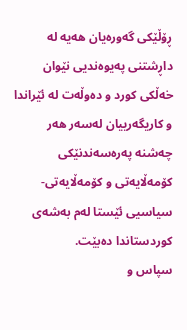ڕۆڵێکی گەورەیان هەیە لە داڕشتنی پەیوەندیی نێوان خەڵکی کورد و دەوڵەت لە ئێراندا و کاریگەرییان لەسەر هەر چەشنە پەرەسەندنێکی کۆمەڵایەتی و کۆمەڵایەتی-سیاسیی ئێستا لەم بەشەی کوردستاندا دەبێت.
سپاس و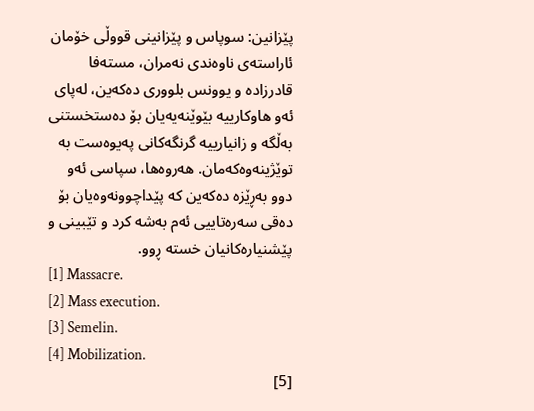پێزانین: سوپاس و پێزانینی قووڵی خۆمان ئاراستەی ناوەندی نەمران، مستەفا قادرزادە و یوونس بلووری دەکەین، لەپای ئەو هاوکارییە بێوێنەیەیان بۆ دەستخستنی بەڵگە و زانیارییە گرنگەکانی پەیوەست بە توێژینەوەکەمان. هەروەها، سپاسی ئەو دوو بەڕێزە دەکەین کە پێداچوونەوەیان بۆ دەقی سەرەتاییی ئەم بەشە کرد و تێبینی و پێشنیارەکانیان خستە ڕوو.
[1] Massacre.
[2] Mass execution.
[3] Semelin.
[4] Mobilization.
[5]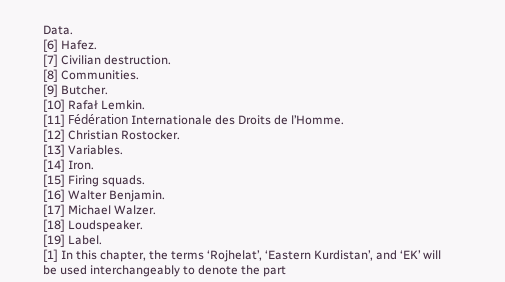Data.
[6] Hafez.
[7] Civilian destruction.
[8] Communities.
[9] Butcher.
[10] Rafał Lemkin.
[11] Fédération Internationale des Droits de l’Homme.
[12] Christian Rostocker.
[13] Variables.
[14] Iron.
[15] Firing squads.
[16] Walter Benjamin.
[17] Michael Walzer.
[18] Loudspeaker.
[19] Label.
[1] In this chapter, the terms ‘Rojhelat’, ‘Eastern Kurdistan’, and ‘EK’ will be used interchangeably to denote the part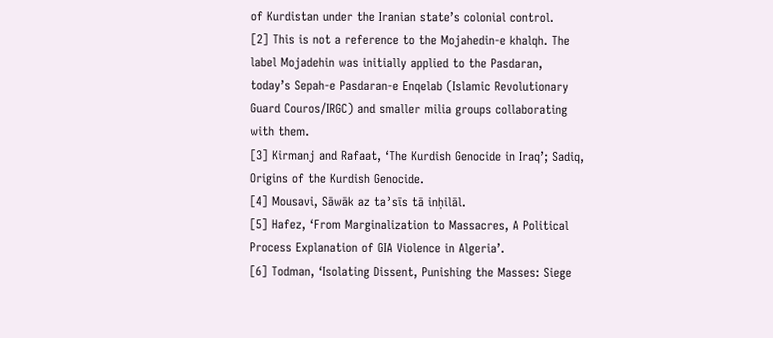of Kurdistan under the Iranian state’s colonial control.
[2] This is not a reference to the Mojahedin-e khalqh. The label Mojadehin was initially applied to the Pasdaran, today’s Sepah-e Pasdaran-e Enqelab (Islamic Revolutionary Guard Couros/IRGC) and smaller milia groups collaborating with them.
[3] Kirmanj and Rafaat, ‘The Kurdish Genocide in Iraq’; Sadiq, Origins of the Kurdish Genocide.
[4] Mousavi, Sāwāk az taʾsīs tā inḥilāl.
[5] Hafez, ‘From Marginalization to Massacres, A Political Process Explanation of GIA Violence in Algeria’.
[6] Todman, ‘Isolating Dissent, Punishing the Masses: Siege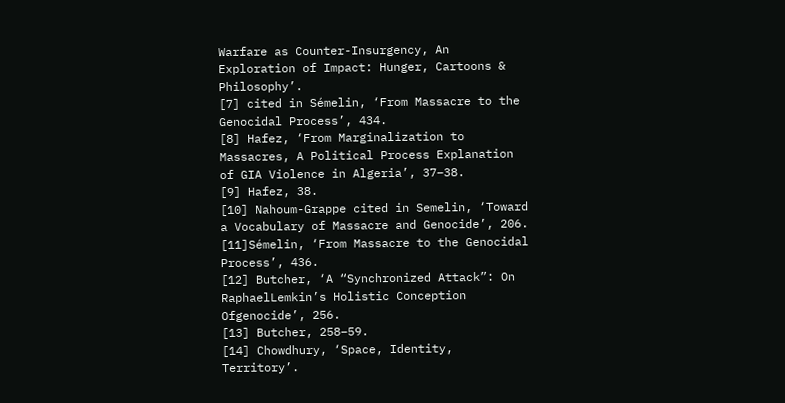Warfare as Counter-Insurgency, An Exploration of Impact: Hunger, Cartoons & Philosophy’.
[7] cited in Sémelin, ‘From Massacre to the Genocidal Process’, 434.
[8] Hafez, ‘From Marginalization to Massacres, A Political Process Explanation of GIA Violence in Algeria’, 37–38.
[9] Hafez, 38.
[10] Nahoum-Grappe cited in Semelin, ‘Toward a Vocabulary of Massacre and Genocide’, 206.
[11]Sémelin, ‘From Massacre to the Genocidal Process’, 436.
[12] Butcher, ‘A “Synchronized Attack”: On RaphaelLemkin’s Holistic Conception Ofgenocide’, 256.
[13] Butcher, 258–59.
[14] Chowdhury, ‘Space, Identity, Territory’.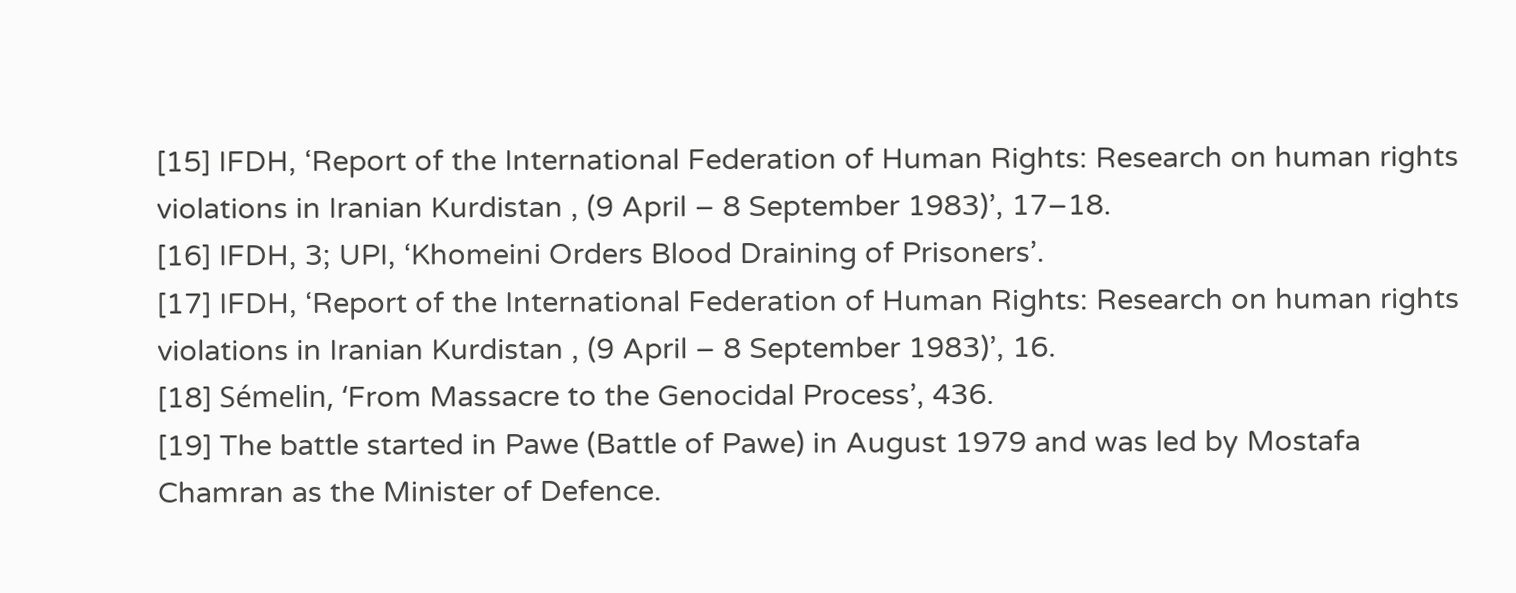[15] IFDH, ‘Report of the International Federation of Human Rights: Research on human rights violations in Iranian Kurdistan , (9 April – 8 September 1983)’, 17–18.
[16] IFDH, 3; UPI, ‘Khomeini Orders Blood Draining of Prisoners’.
[17] IFDH, ‘Report of the International Federation of Human Rights: Research on human rights violations in Iranian Kurdistan , (9 April – 8 September 1983)’, 16.
[18] Sémelin, ‘From Massacre to the Genocidal Process’, 436.
[19] The battle started in Pawe (Battle of Pawe) in August 1979 and was led by Mostafa Chamran as the Minister of Defence.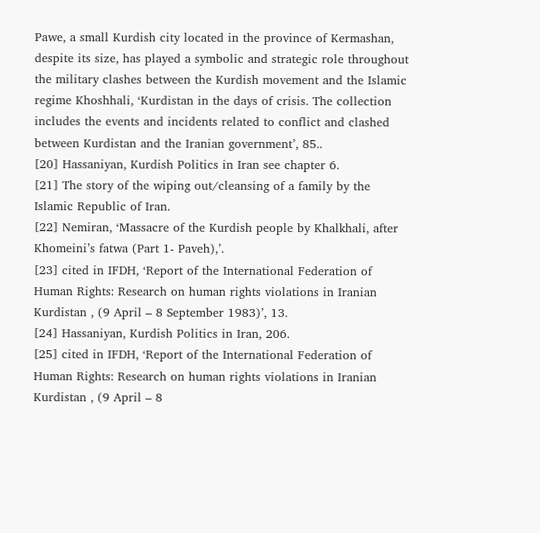Pawe, a small Kurdish city located in the province of Kermashan, despite its size, has played a symbolic and strategic role throughout the military clashes between the Kurdish movement and the Islamic regime Khoshhali, ‘Kurdistan in the days of crisis. The collection includes the events and incidents related to conflict and clashed between Kurdistan and the Iranian government’, 85..
[20] Hassaniyan, Kurdish Politics in Iran see chapter 6.
[21] The story of the wiping out/cleansing of a family by the Islamic Republic of Iran.
[22] Nemiran, ‘Massacre of the Kurdish people by Khalkhali, after Khomeini’s fatwa (Part 1- Paveh),’.
[23] cited in IFDH, ‘Report of the International Federation of Human Rights: Research on human rights violations in Iranian Kurdistan , (9 April – 8 September 1983)’, 13.
[24] Hassaniyan, Kurdish Politics in Iran, 206.
[25] cited in IFDH, ‘Report of the International Federation of Human Rights: Research on human rights violations in Iranian Kurdistan , (9 April – 8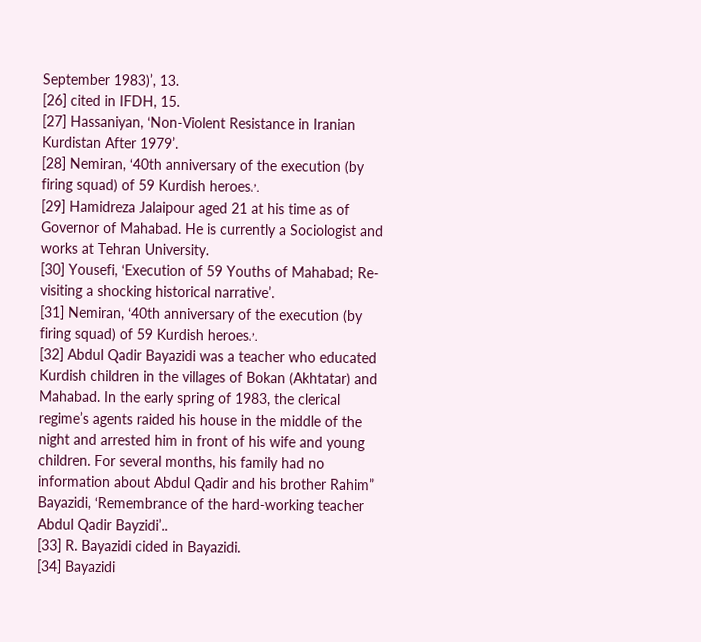September 1983)’, 13.
[26] cited in IFDH, 15.
[27] Hassaniyan, ‘Non-Violent Resistance in Iranian Kurdistan After 1979’.
[28] Nemiran, ‘40th anniversary of the execution (by firing squad) of 59 Kurdish heroes،’.
[29] Hamidreza Jalaipour aged 21 at his time as of Governor of Mahabad. He is currently a Sociologist and works at Tehran University.
[30] Yousefi, ‘Execution of 59 Youths of Mahabad; Re-visiting a shocking historical narrative’.
[31] Nemiran, ‘40th anniversary of the execution (by firing squad) of 59 Kurdish heroes،’.
[32] Abdul Qadir Bayazidi was a teacher who educated Kurdish children in the villages of Bokan (Akhtatar) and Mahabad. In the early spring of 1983, the clerical regime’s agents raided his house in the middle of the night and arrested him in front of his wife and young children. For several months, his family had no information about Abdul Qadir and his brother Rahim” Bayazidi, ‘Remembrance of the hard-working teacher Abdul Qadir Bayzidi’..
[33] R. Bayazidi cided in Bayazidi.
[34] Bayazidi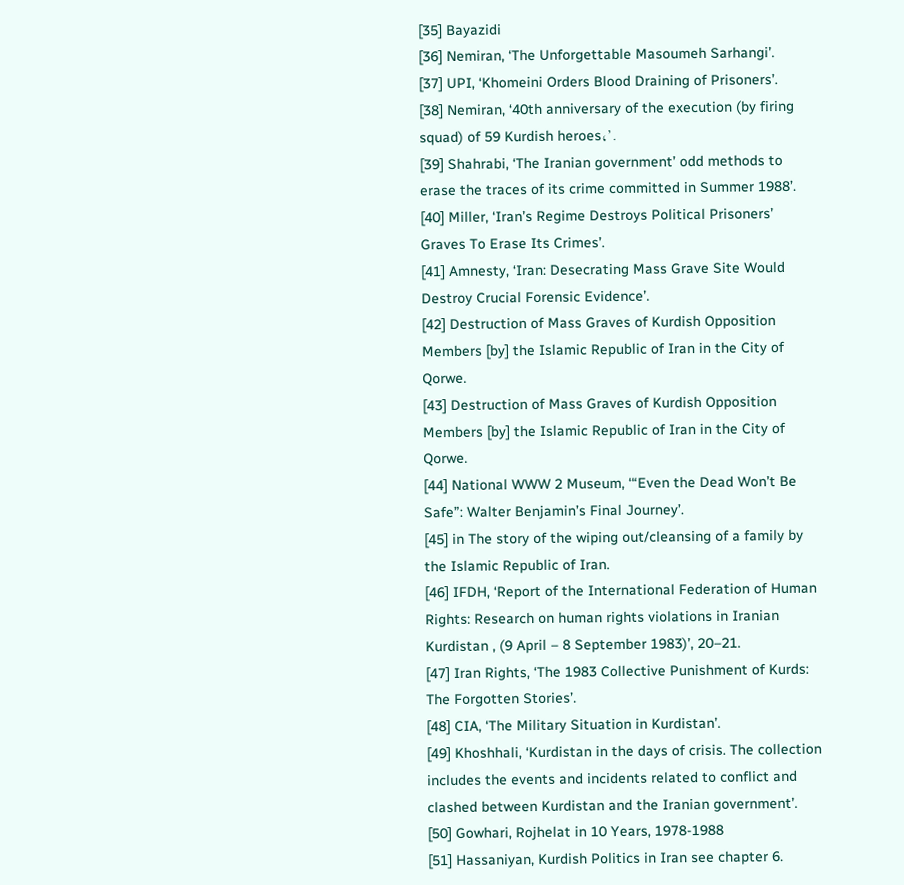[35] Bayazidi
[36] Nemiran, ‘The Unforgettable Masoumeh Sarhangi’.
[37] UPI, ‘Khomeini Orders Blood Draining of Prisoners’.
[38] Nemiran, ‘40th anniversary of the execution (by firing squad) of 59 Kurdish heroes،’.
[39] Shahrabi, ‘The Iranian government’ odd methods to erase the traces of its crime committed in Summer 1988’.
[40] Miller, ‘Iran’s Regime Destroys Political Prisoners’ Graves To Erase Its Crimes’.
[41] Amnesty, ‘Iran: Desecrating Mass Grave Site Would Destroy Crucial Forensic Evidence’.
[42] Destruction of Mass Graves of Kurdish Opposition Members [by] the Islamic Republic of Iran in the City of Qorwe.
[43] Destruction of Mass Graves of Kurdish Opposition Members [by] the Islamic Republic of Iran in the City of Qorwe.
[44] National WWW 2 Museum, ‘“Even the Dead Won’t Be Safe”: Walter Benjamin’s Final Journey’.
[45] in The story of the wiping out/cleansing of a family by the Islamic Republic of Iran.
[46] IFDH, ‘Report of the International Federation of Human Rights: Research on human rights violations in Iranian Kurdistan , (9 April – 8 September 1983)’, 20–21.
[47] Iran Rights, ‘The 1983 Collective Punishment of Kurds: The Forgotten Stories’.
[48] CIA, ‘The Military Situation in Kurdistan’.
[49] Khoshhali, ‘Kurdistan in the days of crisis. The collection includes the events and incidents related to conflict and clashed between Kurdistan and the Iranian government’.
[50] Gowhari, Rojhelat in 10 Years, 1978-1988
[51] Hassaniyan, Kurdish Politics in Iran see chapter 6.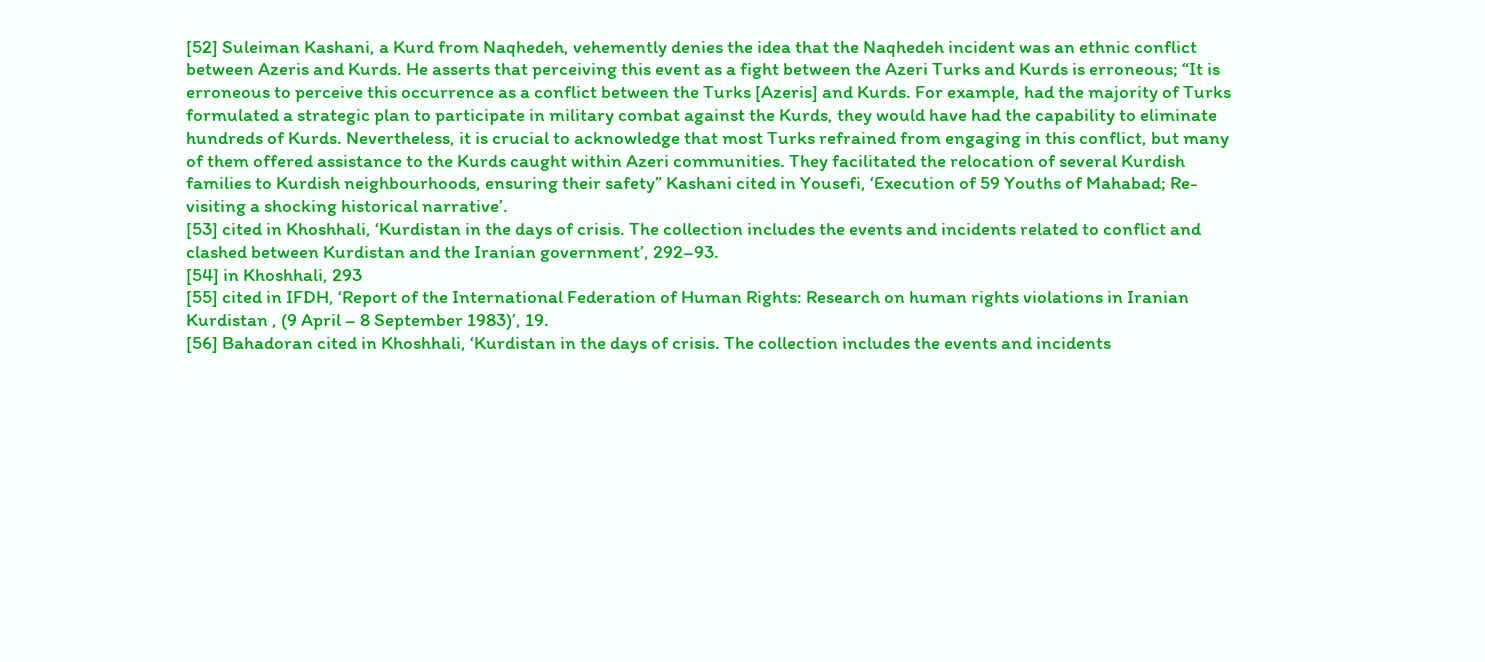[52] Suleiman Kashani, a Kurd from Naqhedeh, vehemently denies the idea that the Naqhedeh incident was an ethnic conflict between Azeris and Kurds. He asserts that perceiving this event as a fight between the Azeri Turks and Kurds is erroneous; “It is erroneous to perceive this occurrence as a conflict between the Turks [Azeris] and Kurds. For example, had the majority of Turks formulated a strategic plan to participate in military combat against the Kurds, they would have had the capability to eliminate hundreds of Kurds. Nevertheless, it is crucial to acknowledge that most Turks refrained from engaging in this conflict, but many of them offered assistance to the Kurds caught within Azeri communities. They facilitated the relocation of several Kurdish families to Kurdish neighbourhoods, ensuring their safety” Kashani cited in Yousefi, ‘Execution of 59 Youths of Mahabad; Re-visiting a shocking historical narrative’.
[53] cited in Khoshhali, ‘Kurdistan in the days of crisis. The collection includes the events and incidents related to conflict and clashed between Kurdistan and the Iranian government’, 292–93.
[54] in Khoshhali, 293
[55] cited in IFDH, ‘Report of the International Federation of Human Rights: Research on human rights violations in Iranian Kurdistan , (9 April – 8 September 1983)’, 19.
[56] Bahadoran cited in Khoshhali, ‘Kurdistan in the days of crisis. The collection includes the events and incidents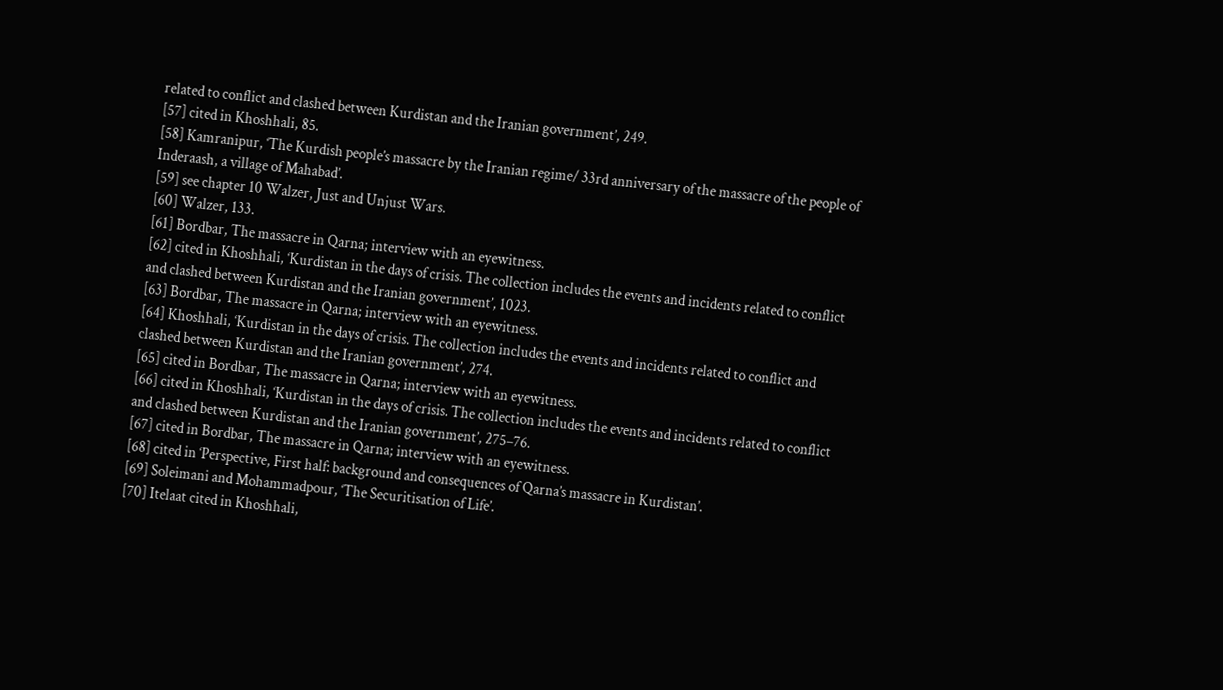related to conflict and clashed between Kurdistan and the Iranian government’, 249.
[57] cited in Khoshhali, 85.
[58] Kamranipur, ‘The Kurdish people’s massacre by the Iranian regime/ 33rd anniversary of the massacre of the people of Inderaash, a village of Mahabad’.
[59] see chapter 10 Walzer, Just and Unjust Wars.
[60] Walzer, 133.
[61] Bordbar, The massacre in Qarna; interview with an eyewitness.
[62] cited in Khoshhali, ‘Kurdistan in the days of crisis. The collection includes the events and incidents related to conflict and clashed between Kurdistan and the Iranian government’, 1023.
[63] Bordbar, The massacre in Qarna; interview with an eyewitness.
[64] Khoshhali, ‘Kurdistan in the days of crisis. The collection includes the events and incidents related to conflict and clashed between Kurdistan and the Iranian government’, 274.
[65] cited in Bordbar, The massacre in Qarna; interview with an eyewitness.
[66] cited in Khoshhali, ‘Kurdistan in the days of crisis. The collection includes the events and incidents related to conflict and clashed between Kurdistan and the Iranian government’, 275–76.
[67] cited in Bordbar, The massacre in Qarna; interview with an eyewitness.
[68] cited in ‘Perspective, First half: background and consequences of Qarna’s massacre in Kurdistan’.
[69] Soleimani and Mohammadpour, ‘The Securitisation of Life’.
[70] Itelaat cited in Khoshhali,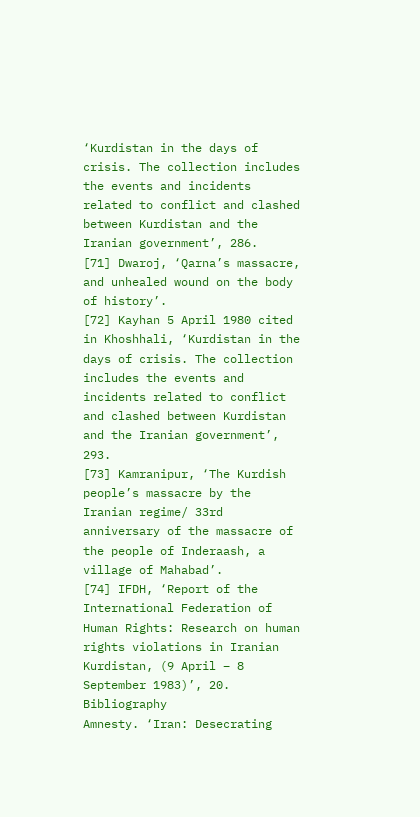‘Kurdistan in the days of crisis. The collection includes the events and incidents related to conflict and clashed between Kurdistan and the Iranian government’, 286.
[71] Dwaroj, ‘Qarna’s massacre, and unhealed wound on the body of history’.
[72] Kayhan 5 April 1980 cited in Khoshhali, ‘Kurdistan in the days of crisis. The collection includes the events and incidents related to conflict and clashed between Kurdistan and the Iranian government’, 293.
[73] Kamranipur, ‘The Kurdish people’s massacre by the Iranian regime/ 33rd anniversary of the massacre of the people of Inderaash, a village of Mahabad’.
[74] IFDH, ‘Report of the International Federation of Human Rights: Research on human rights violations in Iranian Kurdistan, (9 April – 8 September 1983)’, 20.
Bibliography
Amnesty. ‘Iran: Desecrating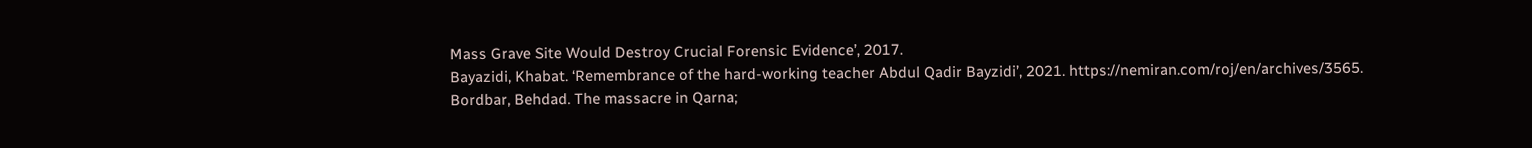Mass Grave Site Would Destroy Crucial Forensic Evidence’, 2017.
Bayazidi, Khabat. ‘Remembrance of the hard-working teacher Abdul Qadir Bayzidi’, 2021. https://nemiran.com/roj/en/archives/3565.
Bordbar, Behdad. The massacre in Qarna;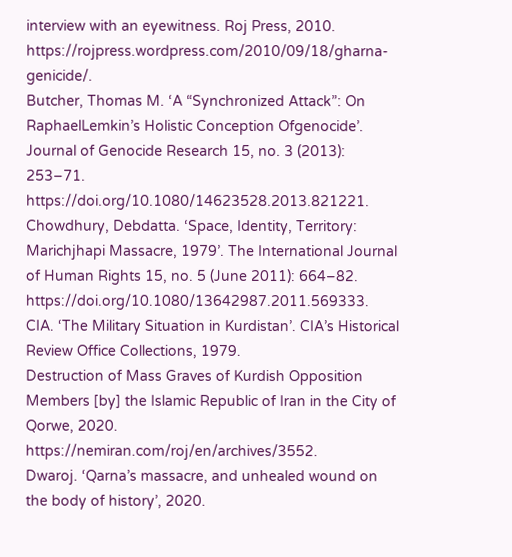interview with an eyewitness. Roj Press, 2010. https://rojpress.wordpress.com/2010/09/18/gharna-genicide/.
Butcher, Thomas M. ‘A “Synchronized Attack”: On RaphaelLemkin’s Holistic Conception Ofgenocide’. Journal of Genocide Research 15, no. 3 (2013): 253–71. https://doi.org/10.1080/14623528.2013.821221.
Chowdhury, Debdatta. ‘Space, Identity, Territory: Marichjhapi Massacre, 1979’. The International Journal of Human Rights 15, no. 5 (June 2011): 664–82. https://doi.org/10.1080/13642987.2011.569333.
CIA. ‘The Military Situation in Kurdistan’. CIA’s Historical Review Office Collections, 1979.
Destruction of Mass Graves of Kurdish Opposition Members [by] the Islamic Republic of Iran in the City of Qorwe, 2020. https://nemiran.com/roj/en/archives/3552.
Dwaroj. ‘Qarna’s massacre, and unhealed wound on the body of history’, 2020.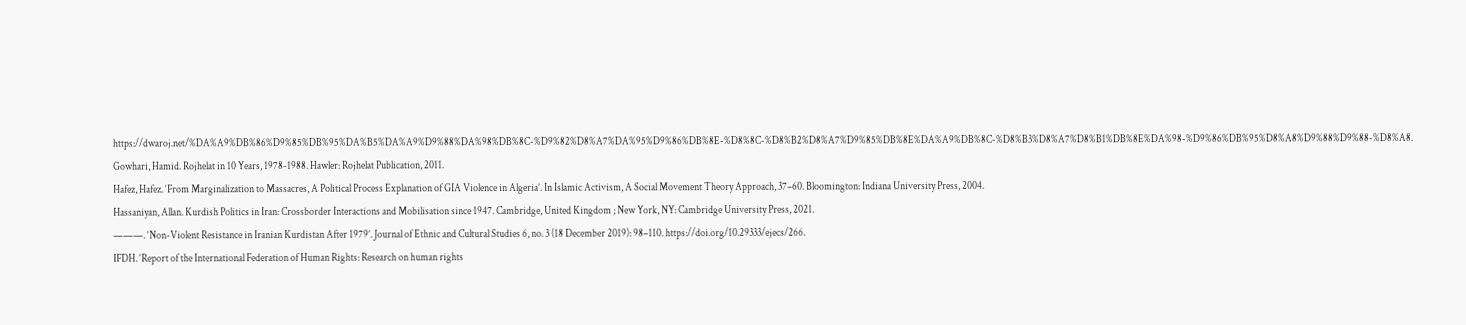https://dwaroj.net/%DA%A9%DB%86%D9%85%DB%95%DA%B5%DA%A9%D9%88%DA%98%DB%8C-%D9%82%D8%A7%DA%95%D9%86%DB%8E-%D8%8C-%D8%B2%D8%A7%D9%85%DB%8E%DA%A9%DB%8C-%D8%B3%D8%A7%D8%B1%DB%8E%DA%98-%D9%86%DB%95%D8%A8%D9%88%D9%88-%D8%A8.
Gowhari, Hamid. Rojhelat in 10 Years, 1978-1988. Hawler: Rojhelat Publication, 2011.
Hafez, Hafez. ‘From Marginalization to Massacres, A Political Process Explanation of GIA Violence in Algeria’. In Islamic Activism, A Social Movement Theory Approach, 37–60. Bloomington: Indiana University Press, 2004.
Hassaniyan, Allan. Kurdish Politics in Iran: Crossborder Interactions and Mobilisation since 1947. Cambridge, United Kingdom ; New York, NY: Cambridge University Press, 2021.
———. ‘Non-Violent Resistance in Iranian Kurdistan After 1979’. Journal of Ethnic and Cultural Studies 6, no. 3 (18 December 2019): 98–110. https://doi.org/10.29333/ejecs/266.
IFDH. ‘Report of the International Federation of Human Rights: Research on human rights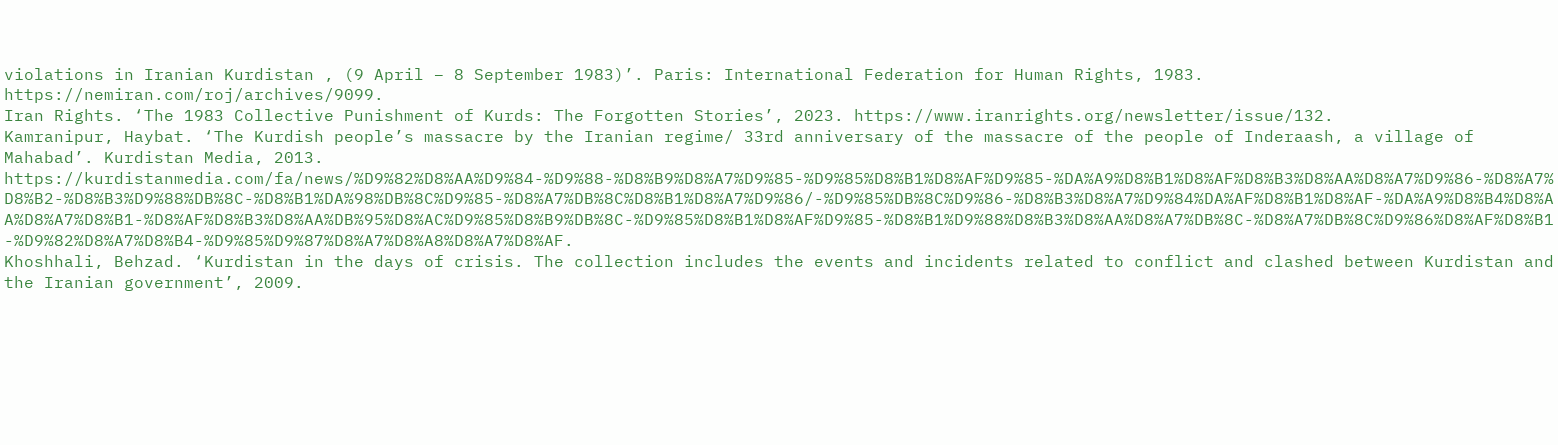violations in Iranian Kurdistan , (9 April – 8 September 1983)’. Paris: International Federation for Human Rights, 1983. https://nemiran.com/roj/archives/9099.
Iran Rights. ‘The 1983 Collective Punishment of Kurds: The Forgotten Stories’, 2023. https://www.iranrights.org/newsletter/issue/132.
Kamranipur, Haybat. ‘The Kurdish people’s massacre by the Iranian regime/ 33rd anniversary of the massacre of the people of Inderaash, a village of Mahabad’. Kurdistan Media, 2013. https://kurdistanmedia.com/fa/news/%D9%82%D8%AA%D9%84-%D9%88-%D8%B9%D8%A7%D9%85-%D9%85%D8%B1%D8%AF%D9%85-%DA%A9%D8%B1%D8%AF%D8%B3%D8%AA%D8%A7%D9%86-%D8%A7%D8%B2-%D8%B3%D9%88%DB%8C-%D8%B1%DA%98%DB%8C%D9%85-%D8%A7%DB%8C%D8%B1%D8%A7%D9%86/-%D9%85%DB%8C%D9%86-%D8%B3%D8%A7%D9%84%DA%AF%D8%B1%D8%AF-%DA%A9%D8%B4%D8%AA%D8%A7%D8%B1-%D8%AF%D8%B3%D8%AA%DB%95%D8%AC%D9%85%D8%B9%DB%8C-%D9%85%D8%B1%D8%AF%D9%85-%D8%B1%D9%88%D8%B3%D8%AA%D8%A7%DB%8C-%D8%A7%DB%8C%D9%86%D8%AF%D8%B1-%D9%82%D8%A7%D8%B4-%D9%85%D9%87%D8%A7%D8%A8%D8%A7%D8%AF.
Khoshhali, Behzad. ‘Kurdistan in the days of crisis. The collection includes the events and incidents related to conflict and clashed between Kurdistan and the Iranian government’, 2009.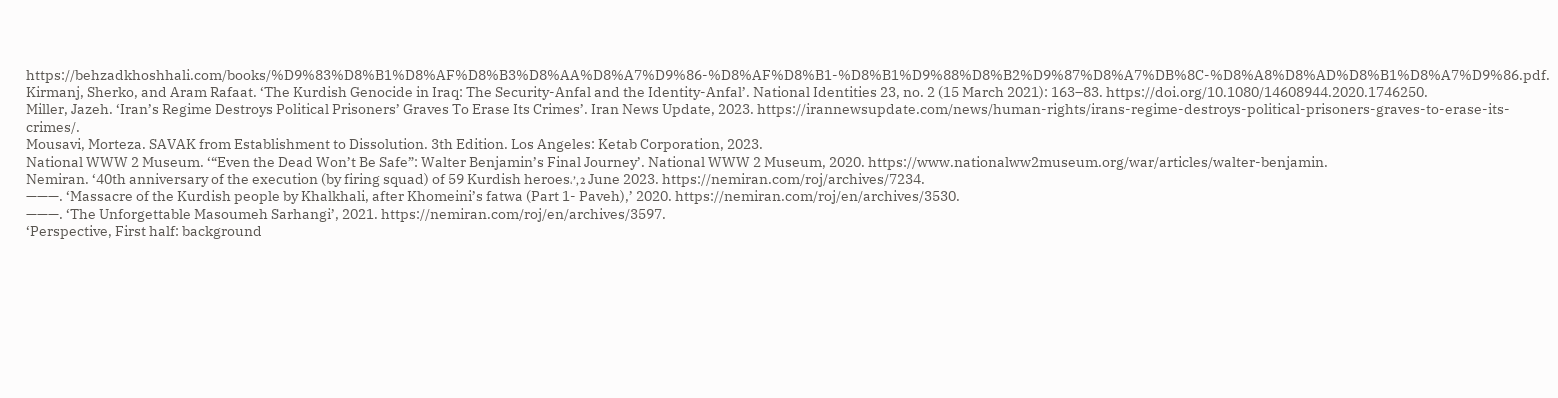https://behzadkhoshhali.com/books/%D9%83%D8%B1%D8%AF%D8%B3%D8%AA%D8%A7%D9%86-%D8%AF%D8%B1-%D8%B1%D9%88%D8%B2%D9%87%D8%A7%DB%8C-%D8%A8%D8%AD%D8%B1%D8%A7%D9%86.pdf.
Kirmanj, Sherko, and Aram Rafaat. ‘The Kurdish Genocide in Iraq: The Security-Anfal and the Identity-Anfal’. National Identities 23, no. 2 (15 March 2021): 163–83. https://doi.org/10.1080/14608944.2020.1746250.
Miller, Jazeh. ‘Iran’s Regime Destroys Political Prisoners’ Graves To Erase Its Crimes’. Iran News Update, 2023. https://irannewsupdate.com/news/human-rights/irans-regime-destroys-political-prisoners-graves-to-erase-its-crimes/.
Mousavi, Morteza. SAVAK from Establishment to Dissolution. 3th Edition. Los Angeles: Ketab Corporation, 2023.
National WWW 2 Museum. ‘“Even the Dead Won’t Be Safe”: Walter Benjamin’s Final Journey’. National WWW 2 Museum, 2020. https://www.nationalww2museum.org/war/articles/walter-benjamin.
Nemiran. ‘40th anniversary of the execution (by firing squad) of 59 Kurdish heroes،’, 2 June 2023. https://nemiran.com/roj/archives/7234.
———. ‘Massacre of the Kurdish people by Khalkhali, after Khomeini’s fatwa (Part 1- Paveh),’ 2020. https://nemiran.com/roj/en/archives/3530.
———. ‘The Unforgettable Masoumeh Sarhangi’, 2021. https://nemiran.com/roj/en/archives/3597.
‘Perspective, First half: background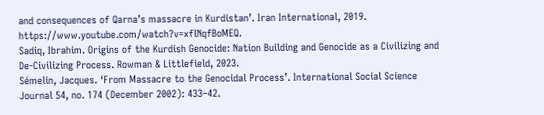and consequences of Qarna’s massacre in Kurdistan’. Iran International, 2019. https://www.youtube.com/watch?v=xflNqfBoMEQ.
Sadiq, Ibrahim. Origins of the Kurdish Genocide: Nation Building and Genocide as a Civilizing and De-Civilizing Process. Rowman & Littlefield, 2023.
Sémelin, Jacques. ‘From Massacre to the Genocidal Process’. International Social Science Journal 54, no. 174 (December 2002): 433–42.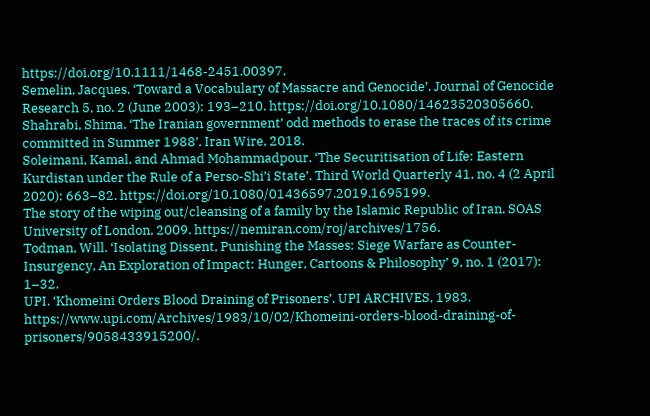https://doi.org/10.1111/1468-2451.00397.
Semelin, Jacques. ‘Toward a Vocabulary of Massacre and Genocide’. Journal of Genocide Research 5, no. 2 (June 2003): 193–210. https://doi.org/10.1080/14623520305660.
Shahrabi, Shima. ‘The Iranian government’ odd methods to erase the traces of its crime committed in Summer 1988’. Iran Wire, 2018.
Soleimani, Kamal, and Ahmad Mohammadpour. ‘The Securitisation of Life: Eastern Kurdistan under the Rule of a Perso-Shi’i State’. Third World Quarterly 41, no. 4 (2 April 2020): 663–82. https://doi.org/10.1080/01436597.2019.1695199.
The story of the wiping out/cleansing of a family by the Islamic Republic of Iran. SOAS University of London, 2009. https://nemiran.com/roj/archives/1756.
Todman, Will. ‘Isolating Dissent, Punishing the Masses: Siege Warfare as Counter-Insurgency, An Exploration of Impact: Hunger, Cartoons & Philosophy’ 9, no. 1 (2017): 1–32.
UPI. ‘Khomeini Orders Blood Draining of Prisoners’. UPI ARCHIVES, 1983. https://www.upi.com/Archives/1983/10/02/Khomeini-orders-blood-draining-of-prisoners/9058433915200/.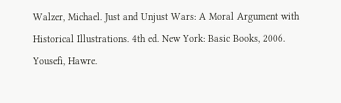Walzer, Michael. Just and Unjust Wars: A Moral Argument with Historical Illustrations. 4th ed. New York: Basic Books, 2006.
Yousefi, Hawre.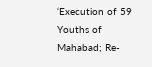‘Execution of 59 Youths of Mahabad; Re-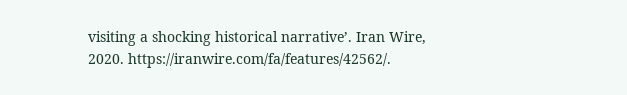visiting a shocking historical narrative’. Iran Wire, 2020. https://iranwire.com/fa/features/42562/.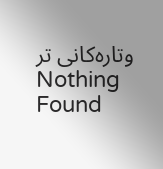وتارەکانی تر
Nothing Found